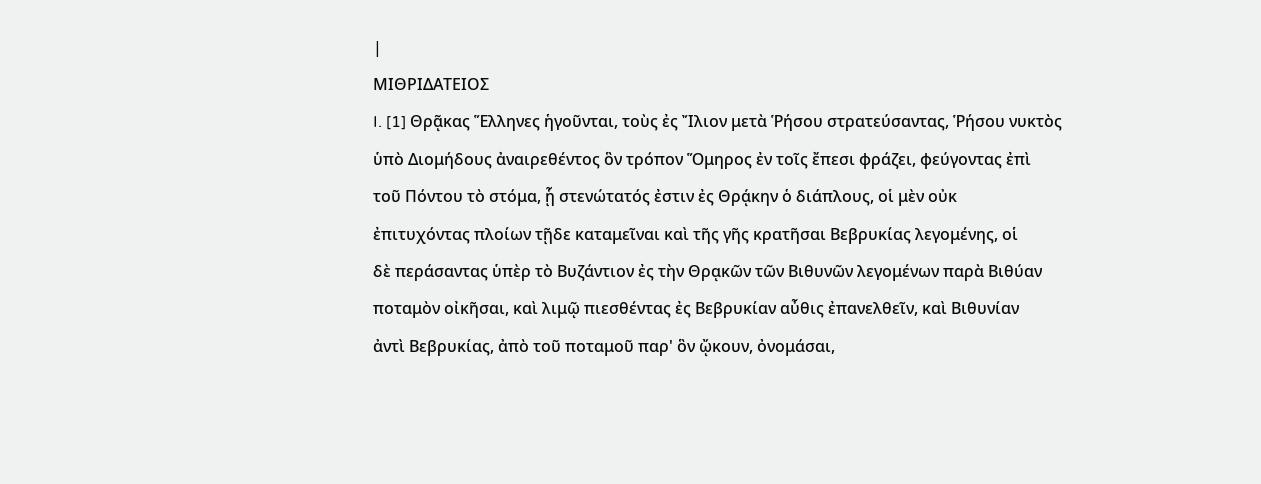|
ΜΙΘΡΙΔΑΤΕΙΟΣ
I. [1] Θρᾷκας Ἕλληνες ἡγοῦνται, τοὺς ἐς Ἴλιον μετὰ Ῥήσου στρατεύσαντας, Ῥήσου νυκτὸς
ὑπὸ Διομήδους ἀναιρεθέντος ὃν τρόπον Ὅμηρος ἐν τοῖς ἔπεσι φράζει, φεύγοντας ἐπὶ
τοῦ Πόντου τὸ στόμα, ᾗ στενώτατός ἐστιν ἐς Θρᾴκην ὁ διάπλους, οἱ μὲν οὐκ
ἐπιτυχόντας πλοίων τῇδε καταμεῖναι καὶ τῆς γῆς κρατῆσαι Βεβρυκίας λεγομένης, οἱ
δὲ περάσαντας ὑπὲρ τὸ Βυζάντιον ἐς τὴν Θρᾳκῶν τῶν Βιθυνῶν λεγομένων παρὰ Βιθύαν
ποταμὸν οἰκῆσαι, καὶ λιμῷ πιεσθέντας ἐς Βεβρυκίαν αὖθις ἐπανελθεῖν, καὶ Βιθυνίαν
ἀντὶ Βεβρυκίας, ἀπὸ τοῦ ποταμοῦ παρ' ὃν ᾤκουν, ὀνομάσαι,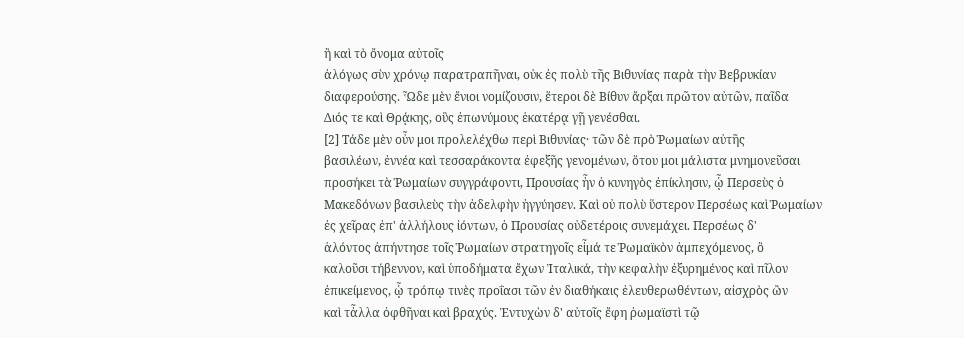ἢ καὶ τὸ ὄνομα αὐτοῖς
ἀλόγως σὺν χρόνῳ παρατραπῆναι, οὐκ ἐς πολὺ τῆς Βιθυνίας παρὰ τὴν Βεβρυκίαν
διαφερούσης. Ὧδε μὲν ἔνιοι νομίζουσιν, ἕτεροι δὲ Βίθυν ἄρξαι πρῶτον αὐτῶν, παῖδα
Διός τε καὶ Θρᾴκης, οὓς ἐπωνύμους ἑκατέρᾳ γῇ γενέσθαι.
[2] Τάδε μὲν οὖν μοι προλελέχθω περὶ Βιθυνίας· τῶν δὲ πρὸ Ῥωμαίων αὐτῆς
βασιλέων, ἐννέα καὶ τεσσαράκοντα ἐφεξῆς γενομένων, ὅτου μοι μάλιστα μνημονεῦσαι
προσήκει τὰ Ῥωμαίων συγγράφοντι, Προυσίας ἦν ὁ κυνηγὸς ἐπίκλησιν, ᾧ Περσεὺς ὁ
Μακεδόνων βασιλεὺς τὴν ἀδελφὴν ἠγγύησεν. Καὶ οὐ πολὺ ὕστερον Περσέως καὶ Ῥωμαίων
ἐς χεῖρας ἐπ' ἀλλήλους ἰόντων, ὁ Προυσίας οὐδετέροις συνεμάχει. Περσέως δ'
ἁλόντος ἀπήντησε τοῖς Ῥωμαίων στρατηγοῖς εἷμά τε Ῥωμαϊκὸν ἀμπεχόμενος, ὃ
καλοῦσι τήβεννον, καὶ ὑποδήματα ἔχων Ἰταλικά, τὴν κεφαλὴν ἐξυρημένος καὶ πῖλον
ἐπικείμενος, ᾧ τρόπῳ τινὲς προΐασι τῶν ἐν διαθήκαις ἐλευθερωθέντων, αἰσχρὸς ὢν
καὶ τἆλλα ὀφθῆναι καὶ βραχύς. Ἐντυχὼν δ' αὐτοῖς ἔφη ῥωμαϊστὶ τῷ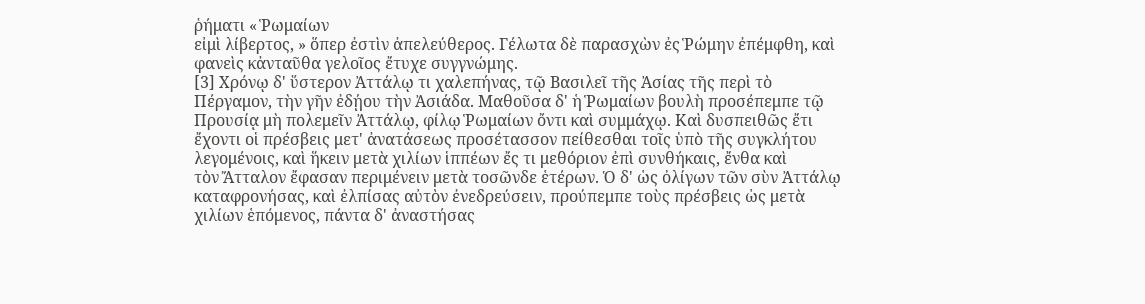ῥήματι « Ῥωμαίων
εἰμὶ λίβερτος, » ὅπερ ἐστὶν ἀπελεύθερος. Γέλωτα δὲ παρασχὼν ἐς Ῥώμην ἐπέμφθη, καὶ
φανεὶς κἀνταῦθα γελοῖος ἔτυχε συγγνώμης.
[3] Χρόνῳ δ' ὕστερον Ἀττάλῳ τι χαλεπήνας, τῷ Βασιλεῖ τῆς Ἀσίας τῆς περὶ τὸ
Πέργαμον, τὴν γῆν ἐδῄου τὴν Ἀσιάδα. Μαθοῦσα δ' ἡ Ῥωμαίων βουλὴ προσέπεμπε τῷ
Προυσίᾳ μὴ πολεμεῖν Ἀττάλῳ, φίλῳ Ῥωμαίων ὄντι καὶ συμμάχῳ. Καὶ δυσπειθῶς ἔτι
ἔχοντι οἱ πρέσβεις μετ' ἀνατάσεως προσέτασσον πείθεσθαι τοῖς ὑπὸ τῆς συγκλήτου
λεγομένοις, καὶ ἥκειν μετὰ χιλίων ἱππέων ἔς τι μεθόριον ἐπὶ συνθήκαις, ἔνθα καὶ
τὸν Ἄτταλον ἔφασαν περιμένειν μετὰ τοσῶνδε ἑτέρων. Ὁ δ' ὡς ὀλίγων τῶν σὺν Ἀττάλῳ
καταφρονήσας, καὶ ἐλπίσας αὐτὸν ἐνεδρεύσειν, προύπεμπε τοὺς πρέσβεις ὡς μετὰ
χιλίων ἑπόμενος, πάντα δ' ἀναστήσας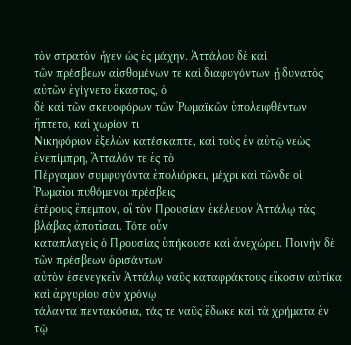τὸν στρατὸν ἦγεν ὡς ἐς μάχην. Ἀττάλου δὲ καὶ
τῶν πρέσβεων αἰσθομένων τε καὶ διαφυγόντων ᾗ δυνατὸς αὐτῶν ἐγίγνετο ἕκαστος, ὁ
δὲ καὶ τῶν σκευοφόρων τῶν Ῥωμαϊκῶν ὑπολειφθέντων ἥπτετο, καὶ χωρίον τι
Νικηφόριον ἐξελὼν κατέσκαπτε, καὶ τοὺς ἐν αὐτῷ νεὼς ἐνεπίμπρη, Ἄτταλόν τε ἐς τὸ
Πέργαμον συμφυγόντα ἐπολιόρκει, μέχρι καὶ τῶνδε οἱ Ῥωμαῖοι πυθόμενοι πρέσβεις
ἑτέρους ἔπεμπον, οἳ τὸν Προυσίαν ἐκέλευον Ἀττάλῳ τὰς βλάβας ἀποτῖσαι. Τότε οὖν
καταπλαγεὶς ὁ Προυσίας ὑπήκουσε καὶ ἀνεχώρει. Ποινὴν δὲ τῶν πρέσβεων ὁρισάντων
αὐτὸν ἐσενεγκεῖν Ἀττάλῳ ναῦς καταφράκτους εἴκοσιν αὐτίκα καὶ ἀργυρίου σὺν χρόνῳ
τάλαντα πεντακόσια, τάς τε ναῦς ἔδωκε καὶ τὰ χρήματα ἐν τῷ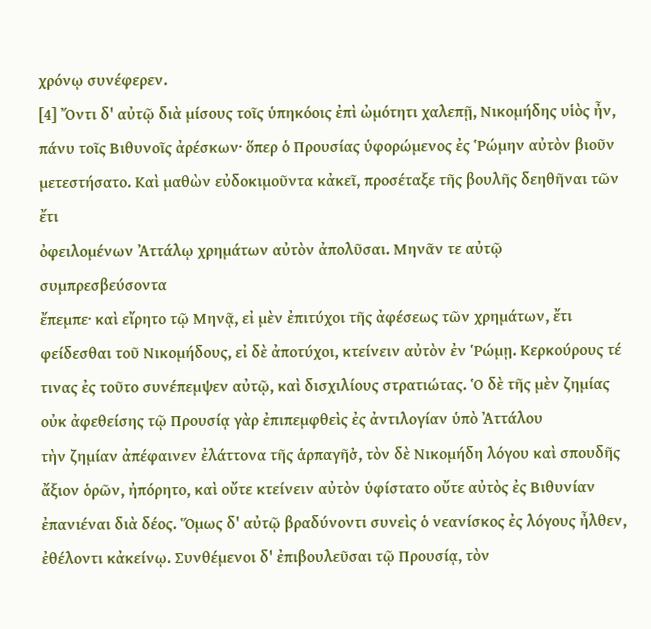χρόνῳ συνέφερεν.
[4] Ὄντι δ' αὐτῷ διὰ μίσους τοῖς ὑπηκόοις ἐπὶ ὠμότητι χαλεπῇ, Νικομήδης υἱὸς ἦν,
πάνυ τοῖς Βιθυνοῖς ἀρέσκων· ὅπερ ὁ Προυσίας ὑφορώμενος ἐς Ῥώμην αὐτὸν βιοῦν
μετεστήσατο. Καὶ μαθὼν εὐδοκιμοῦντα κἀκεῖ, προσέταξε τῆς βουλῆς δεηθῆναι τῶν ἔτι
ὀφειλομένων Ἀττάλῳ χρημάτων αὐτὸν ἀπολῦσαι. Μηνᾶν τε αὐτῷ συμπρεσβεύσοντα
ἔπεμπε· καὶ εἴρητο τῷ Μηνᾷ, εἰ μὲν ἐπιτύχοι τῆς ἀφέσεως τῶν χρημάτων, ἔτι
φείδεσθαι τοῦ Νικομήδους, εἰ δὲ ἀποτύχοι, κτείνειν αὐτὸν ἐν Ῥώμῃ. Κερκούρους τέ
τινας ἐς τοῦτο συνέπεμψεν αὐτῷ, καὶ δισχιλίους στρατιώτας. Ὁ δὲ τῆς μὲν ζημίας
οὐκ ἀφεθείσης τῷ Προυσίᾳ γὰρ ἐπιπεμφθεὶς ἐς ἀντιλογίαν ὑπὸ Ἀττάλου
τὴν ζημίαν ἀπέφαινεν ἐλάττονα τῆς ἁρπαγῆσ̓, τὸν δὲ Νικομήδη λόγου καὶ σπουδῆς
ἄξιον ὁρῶν, ἠπόρητο, καὶ οὔτε κτείνειν αὐτὸν ὑφίστατο οὔτε αὐτὸς ἐς Βιθυνίαν
ἐπανιέναι διὰ δέος. Ὅμως δ' αὐτῷ βραδύνοντι συνεὶς ὁ νεανίσκος ἐς λόγους ἦλθεν,
ἐθέλοντι κἀκείνῳ. Συνθέμενοι δ' ἐπιβουλεῦσαι τῷ Προυσίᾳ, τὸν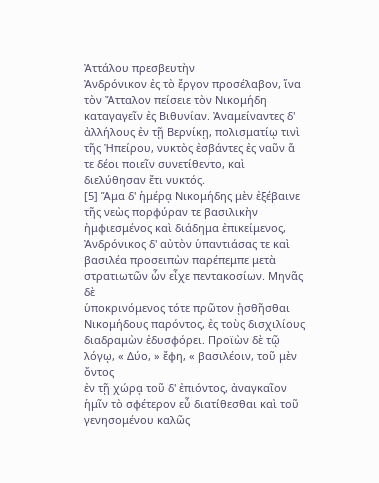Ἀττάλου πρεσβευτὴν
Ἀνδρόνικον ἐς τὸ ἔργον προσέλαβον, ἵνα τὸν Ἄτταλον πείσειε τὸν Νικομήδη
καταγαγεῖν ἐς Βιθυνίαν. Ἀναμείναντες δ' ἀλλήλους ἐν τῇ Βερνίκῃ, πολισματίῳ τινὶ
τῆς Ἠπείρου, νυκτὸς ἐσβάντες ἐς ναῦν ἅ τε δέοι ποιεῖν συνετίθεντο, καὶ
διελύθησαν ἔτι νυκτός.
[5] Ἅμα δ' ἡμέρᾳ Νικομήδης μὲν ἐξέβαινε τῆς νεὼς πορφύραν τε βασιλικὴν
ἠμφιεσμένος καὶ διάδημα ἐπικείμενος, Ἀνδρόνικος δ' αὐτὸν ὑπαντιάσας τε καὶ
βασιλέα προσειπὼν παρέπεμπε μετὰ στρατιωτῶν ὧν εἶχε πεντακοσίων. Μηνᾶς δὲ
ὑποκρινόμενος τότε πρῶτον ᾐσθῆσθαι Νικομήδους παρόντος, ἐς τοὺς δισχιλίους
διαδραμὼν ἐδυσφόρει. Προϊὼν δὲ τῷ λόγῳ, « Δύο, » ἔφη, « βασιλέοιν, τοῦ μὲν ὄντος
ἐν τῇ χώρᾳ τοῦ δ' ἐπιόντος, ἀναγκαῖον ἡμῖν τὸ σφέτερον εὖ διατίθεσθαι καὶ τοῦ
γενησομένου καλῶς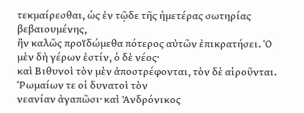τεκμαίρεσθαι, ὡς ἐν τῷδε τῆς ἡμετέρας σωτηρίας βεβαιουμένης,
ἢν καλῶς προϊδώμεθα πότερος αὐτῶν ἐπικρατήσει. Ὁ μὲν δὴ γέρων ἐστίν, ὁ δὲ νέος·
καὶ Βιθυνοὶ τὸν μὲν ἀποστρέφονται, τὸν δὲ αἱροῦνται. Ῥωμαίων τε οἱ δυνατοὶ τὸν
νεανίαν ἀγαπῶσι· καὶ Ἀνδρόνικος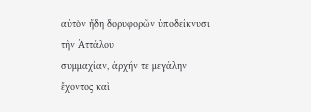αὐτὸν ἤδη δορυφορῶν ὑποδείκνυσι τὴν Ἀττάλου
συμμαχίαν, ἀρχήν τε μεγάλην ἔχοντος καὶ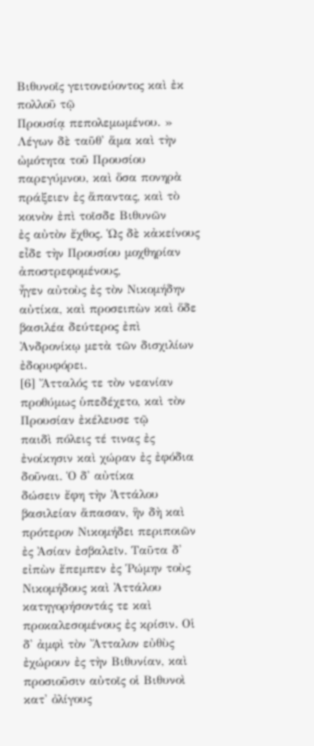Βιθυνοῖς γειτονεύοντος καὶ ἐκ πολλοῦ τῷ
Προυσίᾳ πεπολεμωμένου. » Λέγων δὲ ταῦθ' ἅμα καὶ τὴν ὠμότητα τοῦ Προυσίου
παρεγύμνου, καὶ ὅσα πονηρὰ πράξειεν ἐς ἅπαντας, καὶ τὸ κοινὸν ἐπὶ τοῖσδε Βιθυνῶν
ἐς αὐτὸν ἔχθος. Ὡς δὲ κἀκείνους εἶδε τὴν Προυσίου μοχθηρίαν ἀποστρεφομένους,
ἦγεν αὐτοὺς ἐς τὸν Νικομήδην αὐτίκα, καὶ προσειπὼν καὶ ὅδε βασιλέα δεύτερος ἐπὶ
Ἀνδρονίκῳ μετὰ τῶν δισχιλίων ἐδορυφόρει.
[6] Ἄτταλός τε τὸν νεανίαν προθύμως ὑπεδέχετο, καὶ τὸν Προυσίαν ἐκέλευσε τῷ
παιδὶ πόλεις τέ τινας ἐς ἐνοίκησιν καὶ χώραν ἐς ἐφόδια δοῦναι. Ὁ δ' αὐτίκα
δώσειν ἔφη τὴν Ἀττάλου βασιλείαν ἅπασαν, ἣν δὴ καὶ πρότερον Νικομήδει περιποιῶν
ἐς Ἀσίαν ἐσβαλεῖν. Ταῦτα δ' εἰπὼν ἔπεμπεν ἐς Ῥώμην τοὺς Νικομήδους καὶ Ἀττάλου
κατηγορήσοντάς τε καὶ προκαλεσομένους ἐς κρίσιν. Οἱ δ' ἀμφὶ τὸν Ἄτταλον εὐθὺς
ἐχώρουν ἐς τὴν Βιθυνίαν, καὶ προσιοῦσιν αὐτοῖς οἱ Βιθυνοὶ κατ' ὀλίγους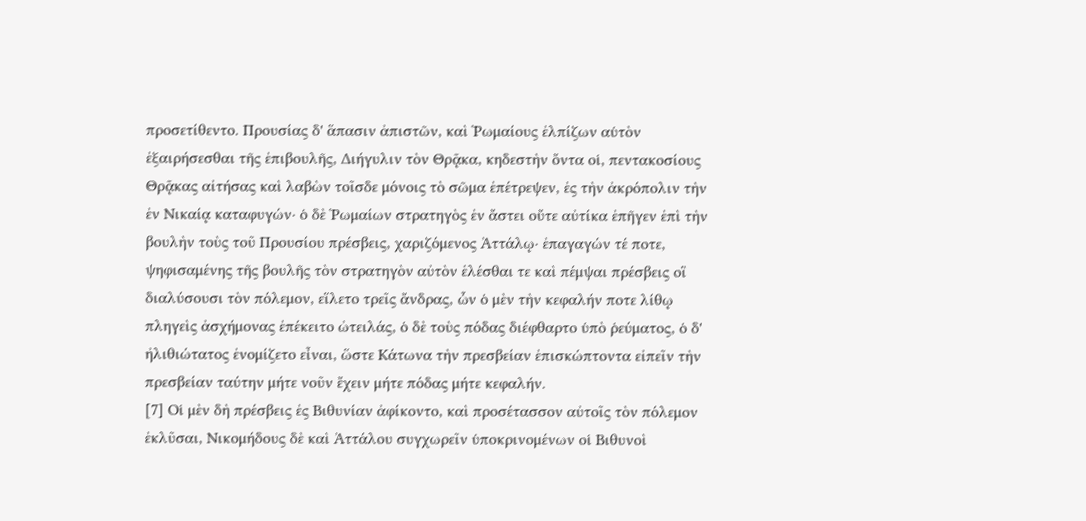προσετίθεντο. Προυσίας δ' ἅπασιν ἀπιστῶν, καὶ Ῥωμαίους ἐλπίζων αὑτὸν
ἐξαιρήσεσθαι τῆς ἐπιβουλῆς, Διήγυλιν τὸν Θρᾷκα, κηδεστὴν ὄντα οἱ, πεντακοσίους
Θρᾷκας αἰτήσας καὶ λαβὼν τοῖσδε μόνοις τὸ σῶμα ἐπέτρεψεν, ἐς τὴν ἀκρόπολιν τὴν
ἐν Νικαίᾳ καταφυγών· ὁ δὲ Ῥωμαίων στρατηγὸς ἐν ἄστει οὔτε αὐτίκα ἐπῆγεν ἐπὶ τὴν
βουλὴν τοὺς τοῦ Προυσίου πρέσβεις, χαριζόμενος Ἀττάλῳ· ἐπαγαγών τέ ποτε,
ψηφισαμένης τῆς βουλῆς τὸν στρατηγὸν αὐτὸν ἑλέσθαι τε καὶ πέμψαι πρέσβεις οἳ
διαλύσουσι τὸν πόλεμον, εἵλετο τρεῖς ἄνδρας, ὧν ὁ μὲν τὴν κεφαλήν ποτε λίθῳ
πληγεὶς ἀσχήμονας ἐπέκειτο ὠτειλάς, ὁ δὲ τοὺς πόδας διέφθαρτο ὑπὸ ῥεύματος, ὁ δ'
ἠλιθιώτατος ἐνομίζετο εἶναι, ὥστε Κάτωνα τὴν πρεσβείαν ἐπισκώπτοντα εἰπεῖν τὴν
πρεσβείαν ταύτην μήτε νοῦν ἔχειν μήτε πόδας μήτε κεφαλήν.
[7] Οἱ μὲν δὴ πρέσβεις ἐς Βιθυνίαν ἀφίκοντο, καὶ προσέτασσον αὐτοῖς τὸν πόλεμον
ἐκλῦσαι, Νικομήδους δὲ καὶ Ἀττάλου συγχωρεῖν ὑποκρινομένων οἱ Βιθυνοὶ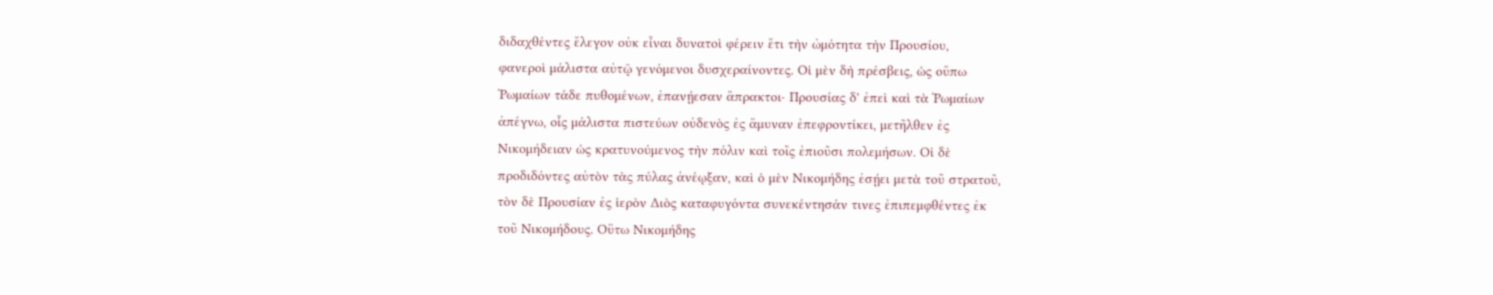διδαχθέντες ἔλεγον οὐκ εἶναι δυνατοὶ φέρειν ἔτι τὴν ὠμότητα τὴν Προυσίου,
φανεροὶ μάλιστα αὐτῷ γενόμενοι δυσχεραίνοντες. Οἱ μὲν δὴ πρέσβεις, ὡς οὔπω
Ῥωμαίων τάδε πυθομένων, ἐπανῄεσαν ἄπρακτοι· Προυσίας δ' ἐπεὶ καὶ τὰ Ῥωμαίων
ἀπέγνω, οἷς μάλιστα πιστεύων οὐδενὸς ἐς ἄμυναν ἐπεφροντίκει, μετῆλθεν ἐς
Νικομήδειαν ὡς κρατυνούμενος τὴν πόλιν καὶ τοῖς ἐπιοῦσι πολεμήσων. Οἱ δὲ
προδιδόντες αὐτὸν τὰς πύλας ἀνέῳξαν, καὶ ὁ μὲν Νικομήδης ἐσῄει μετὰ τοῦ στρατοῦ,
τὸν δὲ Προυσίαν ἐς ἱερὸν Διὸς καταφυγόντα συνεκέντησάν τινες ἐπιπεμφθέντες ἐκ
τοῦ Νικομήδους. Οὕτω Νικομήδης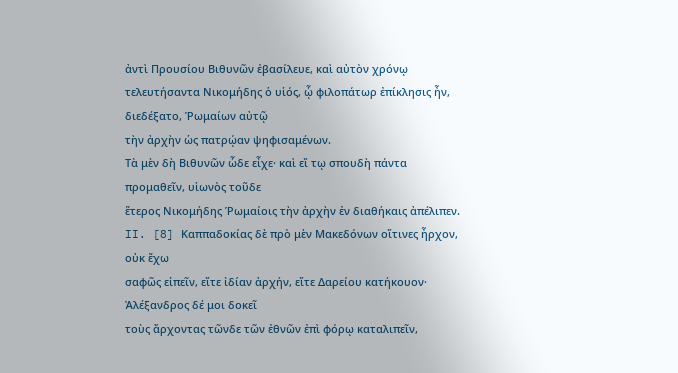ἀντὶ Προυσίου Βιθυνῶν ἐβασίλευε, καὶ αὐτὸν χρόνῳ
τελευτήσαντα Νικομήδης ὁ υἱός, ᾧ φιλοπάτωρ ἐπίκλησις ἦν, διεδέξατο, Ῥωμαίων αὐτῷ
τὴν ἀρχὴν ὡς πατρῴαν ψηφισαμένων.
Τὰ μὲν δὴ Βιθυνῶν ὧδε εἶχε· καὶ εἴ τῳ σπουδὴ πάντα προμαθεῖν, υἱωνὸς τοῦδε
ἕτερος Νικομήδης Ῥωμαίοις τὴν ἀρχὴν ἐν διαθήκαις ἀπέλιπεν.
II. [8] Καππαδοκίας δὲ πρὸ μὲν Μακεδόνων οἵτινες ἦρχον, οὐκ ἔχω
σαφῶς εἰπεῖν, εἴτε ἰδίαν ἀρχήν, εἴτε Δαρείου κατήκουον· Ἀλέξανδρος δέ μοι δοκεῖ
τοὺς ἄρχοντας τῶνδε τῶν ἐθνῶν ἐπὶ φόρῳ καταλιπεῖν,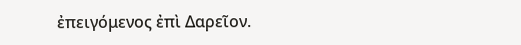ἐπειγόμενος ἐπὶ Δαρεῖον.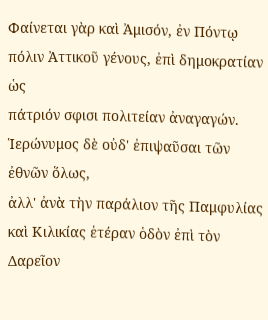Φαίνεται γὰρ καὶ Ἀμισόν, ἐν Πόντῳ πόλιν Ἀττικοῦ γένους, ἐπὶ δημοκρατίαν ὡς
πάτριόν σφισι πολιτείαν ἀναγαγών. Ἱερώνυμος δὲ οὐδ' ἐπιψαῦσαι τῶν ἐθνῶν ὅλως,
ἀλλ' ἀνὰ τὴν παράλιον τῆς Παμφυλίας καὶ Κιλικίας ἑτέραν ὁδὸν ἐπὶ τὸν Δαρεῖον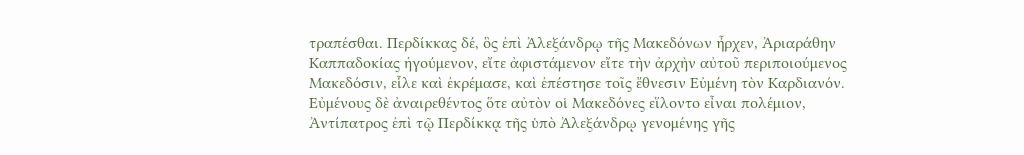τραπέσθαι. Περδίκκας δέ, ὃς ἐπὶ Ἀλεξάνδρῳ τῆς Μακεδόνων ἦρχεν, Ἀριαράθην
Καππαδοκίας ἡγούμενον, εἴτε ἀφιστάμενον εἴτε τὴν ἀρχὴν αὐτοῦ περιποιούμενος
Μακεδόσιν, εἷλε καὶ ἐκρέμασε, καὶ ἐπέστησε τοῖς ἔθνεσιν Εὐμένη τὸν Καρδιανόν.
Εὐμένους δὲ ἀναιρεθέντος ὅτε αὐτὸν οἱ Μακεδόνες εἵλοντο εἶναι πολέμιον,
Ἀντίπατρος ἐπὶ τῷ Περδίκκᾳ τῆς ὑπὸ Ἀλεξάνδρῳ γενομένης γῆς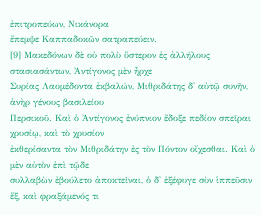ἐπιτροπεύων, Νικάνορα
ἔπεμψε Καππαδοκῶν σατραπεύειν.
[9] Μακεδόνων δὲ οὐ πολὺ ὕστερον ἐς ἀλλήλους στασιασάντων, Ἀντίγονος μὲν ἦρχε
Συρίας Λαομέδοντα ἐκβαλών, Μιθριδάτης δ' αὐτῷ συνῆν, ἀνὴρ γένους βασιλείου
Περσικοῦ. Καὶ ὁ Ἀντίγονος ἐνύπνιον ἔδοξε πεδίον σπεῖραι χρυσίῳ, καὶ τὸ χρυσίον
ἐκθερίσαντα τὸν Μιθριδάτην ἐς τὸν Πόντον οἴχεσθαι. Καὶ ὁ μὲν αὐτὸν ἐπὶ τῷδε
συλλαβὼν ἐβούλετο ἀποκτεῖναι, ὁ δ' ἐξέφυγε σὺν ἱππεῦσιν ἕξ, καὶ φραξάμενός τι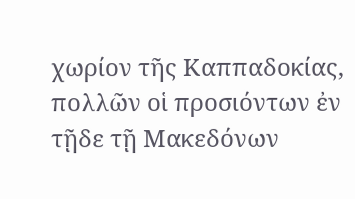χωρίον τῆς Καππαδοκίας, πολλῶν οἱ προσιόντων ἐν τῇδε τῇ Μακεδόνων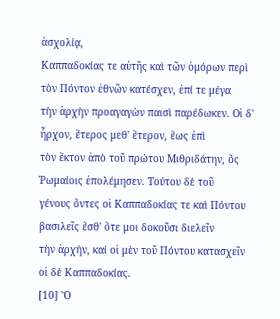ἀσχολίᾳ,
Καππαδοκίας τε αὐτῆς καὶ τῶν ὁμόρων περὶ τὸν Πόντον ἐθνῶν κατέσχεν, ἐπί τε μέγα
τὴν ἀρχὴν προαγαγὼν παισὶ παρέδωκεν. Οἱ δ' ἦρχον, ἕτερος μεθ' ἕτερον, ἕως ἐπὶ
τὸν ἕκτον ἀπὸ τοῦ πρώτου Μιθριδάτην, ὃς Ῥωμαίοις ἐπολέμησεν. Τούτου δὲ τοῦ
γένους ὄντες οἱ Καππαδοκίας τε καὶ Πόντου βασιλεῖς ἔσθ' ὅτε μοι δοκοῦσι διελεῖν
τὴν ἀρχήν, καί οἱ μὲν τοῦ Πόντου κατασχεῖν οἱ δὲ Καππαδοκίας.
[10] Ὅ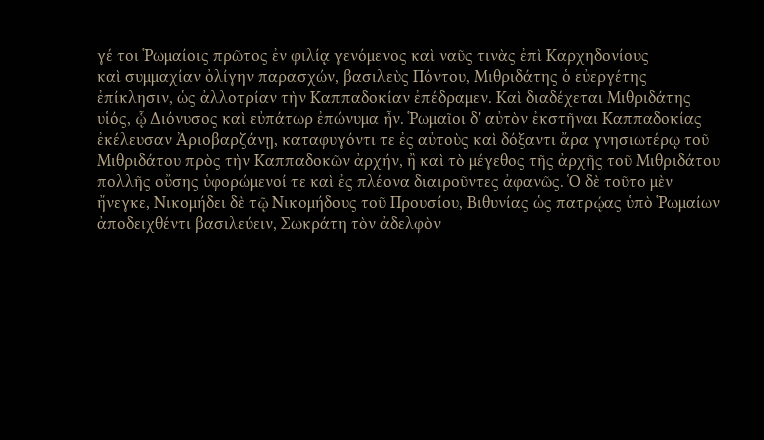γέ τοι Ῥωμαίοις πρῶτος ἐν φιλίᾳ γενόμενος καὶ ναῦς τινὰς ἐπὶ Καρχηδονίους
καὶ συμμαχίαν ὀλίγην παρασχών, βασιλεὺς Πόντου, Μιθριδάτης ὁ εὐεργέτης
ἐπίκλησιν, ὡς ἀλλοτρίαν τὴν Καππαδοκίαν ἐπέδραμεν. Καὶ διαδέχεται Μιθριδάτης
υἱός, ᾧ Διόνυσος καὶ εὐπάτωρ ἐπώνυμα ἦν. Ῥωμαῖοι δ' αὐτὸν ἐκστῆναι Καππαδοκίας
ἐκέλευσαν Ἀριοβαρζάνῃ, καταφυγόντι τε ἐς αὐτοὺς καὶ δόξαντι ἄρα γνησιωτέρῳ τοῦ
Μιθριδάτου πρὸς τὴν Καππαδοκῶν ἀρχήν, ἢ καὶ τὸ μέγεθος τῆς ἀρχῆς τοῦ Μιθριδάτου
πολλῆς οὔσης ὑφορώμενοί τε καὶ ἐς πλέονα διαιροῦντες ἀφανῶς. Ὁ δὲ τοῦτο μὲν
ἤνεγκε, Νικομήδει δὲ τῷ Νικομήδους τοῦ Προυσίου, Βιθυνίας ὡς πατρῴας ὑπὸ Ῥωμαίων
ἀποδειχθέντι βασιλεύειν, Σωκράτη τὸν ἀδελφὸν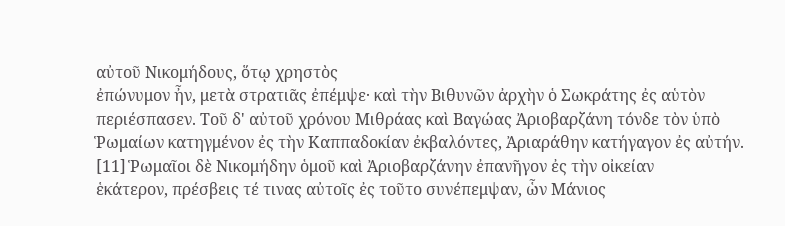αὐτοῦ Νικομήδους, ὅτῳ χρηστὸς
ἐπώνυμον ἦν, μετὰ στρατιᾶς ἐπέμψε· καὶ τὴν Βιθυνῶν ἀρχὴν ὁ Σωκράτης ἐς αὑτὸν
περιέσπασεν. Τοῦ δ' αὐτοῦ χρόνου Μιθράας καὶ Βαγώας Ἀριοβαρζάνη τόνδε τὸν ὑπὸ
Ῥωμαίων κατηγμένον ἐς τὴν Καππαδοκίαν ἐκβαλόντες, Ἀριαράθην κατήγαγον ἐς αὐτήν.
[11] Ῥωμαῖοι δὲ Νικομήδην ὁμοῦ καὶ Ἀριοβαρζάνην ἐπανῆγον ἐς τὴν οἰκείαν
ἑκάτερον, πρέσβεις τέ τινας αὐτοῖς ἐς τοῦτο συνέπεμψαν, ὧν Μάνιος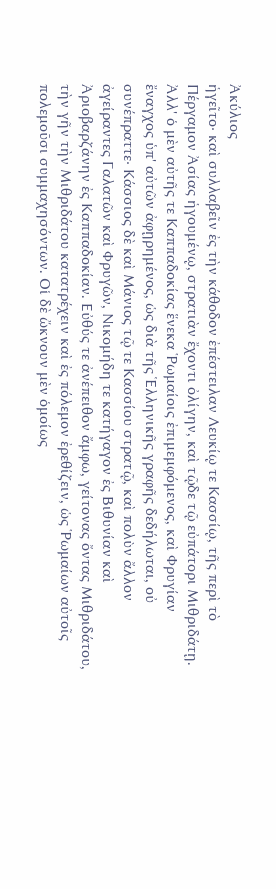Ἀκύλιος
ἡγεῖτο· καὶ συλλαβεῖν ἐς τὴν κάθοδον ἐπέστειλαν Λευκίῳ τε Κασσίῳ, τῆς περὶ τὸ
Πέργαμον Ἀσίας ἡγουμένῳ, στρατιὰν ἔχοντι ὀλίγην, καὶ τῷδε τῷ εὐπάτορι Μιθριδάτῃ.
Ἀλλ' ὁ μὲν αὐτῆς τε Καππαδοκίας ἕνεκα Ῥωμαίοις ἐπιμεμφόμενος, καὶ Φρυγίαν
ἔναγχος ὑπ' αὐτῶν ἀφῃρημένος, ὡς διὰ τῆς Ἑλληνικῆς γραφῆς δεδήλωται, οὐ
συνέπραττε· Κάσσιος δὲ καὶ Μάνιος τῷ τε Κασσίου στρατῷ, καὶ πολὺν ἄλλον
ἀγείραντες Γαλατῶν καὶ Φρυγῶν, Νικομήδη τε κατήγαγον ἐς Βιθυνίαν καὶ
Ἀριοβαρζάνην ἐς Καππαδοκίαν. Εὐθύς τε ἀνέπειθον ἄμφω, γείτονας ὄντας Μιθριδάτου,
τὴν γῆν τὴν Μιθριδάτου κατατρέχειν καὶ ἐς πόλεμον ἐρεθίζειν, ὡς Ῥωμαίων αὐτοῖς
πολεμοῦσι συμμαχησόντων. Οἱ δὲ ὤκνουν μὲν ὁμοίως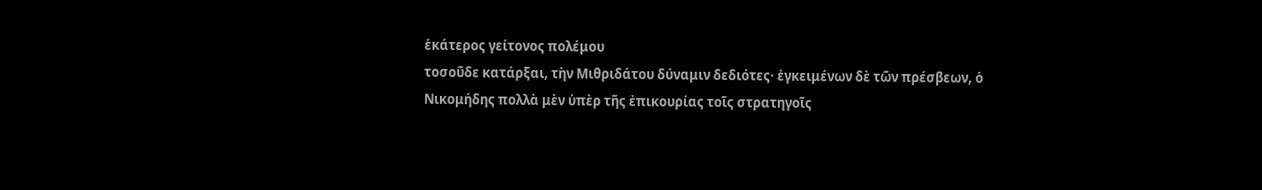ἑκάτερος γείτονος πολέμου
τοσοῦδε κατάρξαι, τὴν Μιθριδάτου δύναμιν δεδιότες· ἐγκειμένων δὲ τῶν πρέσβεων, ὁ
Νικομήδης πολλὰ μὲν ὑπὲρ τῆς ἐπικουρίας τοῖς στρατηγοῖς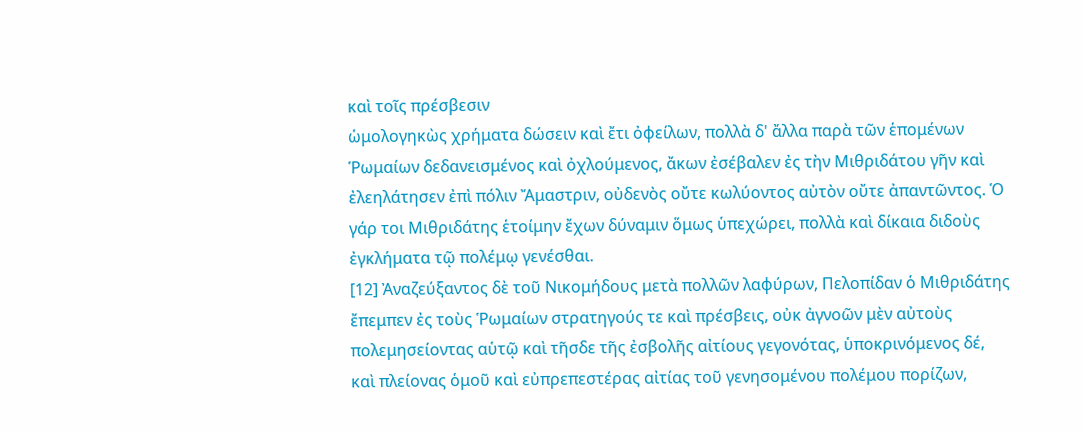καὶ τοῖς πρέσβεσιν
ὡμολογηκὼς χρήματα δώσειν καὶ ἔτι ὀφείλων, πολλὰ δ' ἄλλα παρὰ τῶν ἑπομένων
Ῥωμαίων δεδανεισμένος καὶ ὀχλούμενος, ἄκων ἐσέβαλεν ἐς τὴν Μιθριδάτου γῆν καὶ
ἐλεηλάτησεν ἐπὶ πόλιν Ἄμαστριν, οὐδενὸς οὔτε κωλύοντος αὐτὸν οὔτε ἀπαντῶντος. Ὁ
γάρ τοι Μιθριδάτης ἑτοίμην ἔχων δύναμιν ὅμως ὑπεχώρει, πολλὰ καὶ δίκαια διδοὺς
ἐγκλήματα τῷ πολέμῳ γενέσθαι.
[12] Ἀναζεύξαντος δὲ τοῦ Νικομήδους μετὰ πολλῶν λαφύρων, Πελοπίδαν ὁ Μιθριδάτης
ἔπεμπεν ἐς τοὺς Ῥωμαίων στρατηγούς τε καὶ πρέσβεις, οὐκ ἀγνοῶν μὲν αὐτοὺς
πολεμησείοντας αὑτῷ καὶ τῆσδε τῆς ἐσβολῆς αἰτίους γεγονότας, ὑποκρινόμενος δέ,
καὶ πλείονας ὁμοῦ καὶ εὐπρεπεστέρας αἰτίας τοῦ γενησομένου πολέμου πορίζων,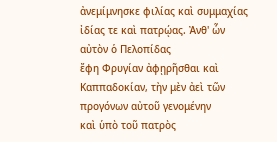ἀνεμίμνησκε φιλίας καὶ συμμαχίας ἰδίας τε καὶ πατρῴας. Ἀνθ' ὧν αὐτὸν ὁ Πελοπίδας
ἔφη Φρυγίαν ἀφῃρῆσθαι καὶ Καππαδοκίαν, τὴν μὲν ἀεὶ τῶν προγόνων αὐτοῦ γενομένην
καὶ ὑπὸ τοῦ πατρὸς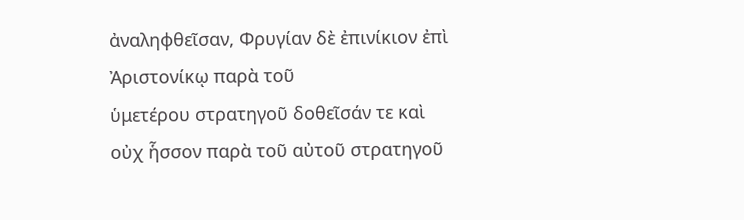ἀναληφθεῖσαν, Φρυγίαν δὲ ἐπινίκιον ἐπὶ Ἀριστονίκῳ παρὰ τοῦ
ὑμετέρου στρατηγοῦ δοθεῖσάν τε καὶ οὐχ ἧσσον παρὰ τοῦ αὐτοῦ στρατηγοῦ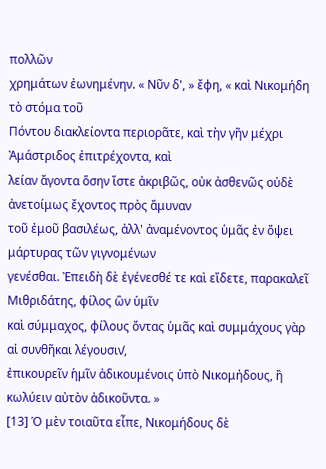πολλῶν
χρημάτων ἐωνημένην. « Νῦν δ', » ἔφη, « καὶ Νικομήδη τὸ στόμα τοῦ
Πόντου διακλείοντα περιορᾶτε, καὶ τὴν γῆν μέχρι Ἀμάστριδος ἐπιτρέχοντα, καὶ
λείαν ἄγοντα ὅσην ἴστε ἀκριβῶς, οὐκ ἀσθενῶς οὐδὲ ἀνετοίμως ἔχοντος πρὸς ἄμυναν
τοῦ ἐμοῦ βασιλέως, ἀλλ' ἀναμένοντος ὑμᾶς ἐν ὄψει μάρτυρας τῶν γιγνομένων
γενέσθαι. Ἐπειδὴ δὲ ἐγένεσθέ τε καὶ εἴδετε, παρακαλεῖ Μιθριδάτης, φίλος ὢν ὑμῖν
καὶ σύμμαχος, φίλους ὄντας ὑμᾶς καὶ συμμάχους γὰρ αἱ συνθῆκαι λέγουσιν̓,
ἐπικουρεῖν ἡμῖν ἀδικουμένοις ὑπὸ Νικομήδους, ἢ κωλύειν αὐτὸν ἀδικοῦντα. »
[13] Ὁ μὲν τοιαῦτα εἶπε, Νικομήδους δὲ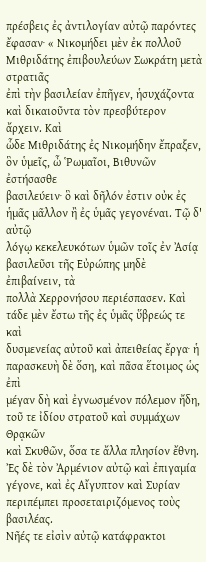πρέσβεις ἐς ἀντιλογίαν αὐτῷ παρόντες
ἔφασαν· « Νικομήδει μὲν ἐκ πολλοῦ Μιθριδάτης ἐπιβουλεύων Σωκράτη μετὰ στρατιᾶς
ἐπὶ τὴν βασιλείαν ἐπῆγεν, ἡσυχάζοντα καὶ δικαιοῦντα τὸν πρεσβύτερον ἄρχειν. Καὶ
ὧδε Μιθριδάτης ἐς Νικομήδην ἔπραξεν, ὃν ὑμεῖς, ὦ Ῥωμαῖοι, Βιθυνῶν ἐστήσασθε
βασιλεύειν· ὃ καὶ δῆλόν ἐστιν οὐκ ἐς ἡμᾶς μᾶλλον ἢ ἐς ὑμᾶς γεγονέναι. Τῷ δ' αὐτῷ
λόγῳ κεκελευκότων ὑμῶν τοῖς ἐν Ἀσίᾳ βασιλεῦσι τῆς Εὐρώπης μηδὲ ἐπιβαίνειν, τὰ
πολλὰ Χερρονήσου περιέσπασεν. Καὶ τάδε μὲν ἔστω τῆς ἐς ὑμᾶς ὕβρεώς τε καὶ
δυσμενείας αὐτοῦ καὶ ἀπειθείας ἔργα· ἡ παρασκευὴ δὲ ὅση, καὶ πᾶσα ἕτοιμος ὡς ἐπὶ
μέγαν δὴ καὶ ἐγνωσμένον πόλεμον ἤδη, τοῦ τε ἰδίου στρατοῦ καὶ συμμάχων Θρᾳκῶν
καὶ Σκυθῶν, ὅσα τε ἄλλα πλησίον ἔθνη. Ἐς δὲ τὸν Ἀρμένιον αὐτῷ καὶ ἐπιγαμία
γέγονε, καὶ ἐς Αἴγυπτον καὶ Συρίαν περιπέμπει προσεταιριζόμενος τοὺς βασιλέας.
Νῆές τε εἰσὶν αὐτῷ κατάφρακτοι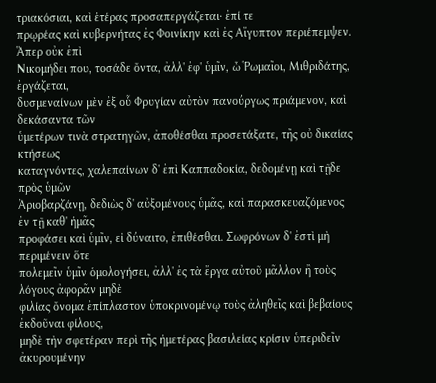τριακόσιαι, καὶ ἑτέρας προσαπεργάζεται· ἐπί τε
πρῳρέας καὶ κυβερνήτας ἐς Φοινίκην καὶ ἐς Αἴγυπτον περιέπεμψεν. Ἅπερ οὐκ ἐπὶ
Νικομήδει που, τοσάδε ὄντα, ἀλλ' ἐφ' ὑμῖν, ὦ Ῥωμαῖοι, Μιθριδάτης, ἐργάζεται,
δυσμεναίνων μὲν ἐξ οὗ Φρυγίαν αὐτὸν πανούργως πριάμενον, καὶ δεκάσαντα τῶν
ὑμετέρων τινὰ στρατηγῶν, ἀποθέσθαι προσετάξατε, τῆς οὐ δικαίας κτήσεως
καταγνόντες, χαλεπαίνων δ' ἐπὶ Καππαδοκία, δεδομένῃ καὶ τῇδε πρὸς ὑμῶν
Ἀριοβαρζάνῃ, δεδιὼς δ' αὐξομένους ὑμᾶς, καὶ παρασκευαζόμενος ἐν τῇ καθ' ἡμᾶς
προφάσει καὶ ὑμῖν, εἰ δύναιτο, ἐπιθέσθαι. Σωφρόνων δ' ἐστὶ μὴ περιμένειν ὅτε
πολεμεῖν ὑμῖν ὁμολογήσει, ἀλλ' ἐς τὰ ἔργα αὐτοῦ μᾶλλον ἢ τοὺς λόγους ἀφορᾶν μηδὲ
φιλίας ὄνομα ἐπίπλαστον ὑποκρινομένῳ τοὺς ἀληθεῖς καὶ βεβαίους ἐκδοῦναι φίλους,
μηδὲ τὴν σφετέραν περὶ τῆς ἡμετέρας βασιλείας κρίσιν ὑπεριδεῖν ἀκυρουμένην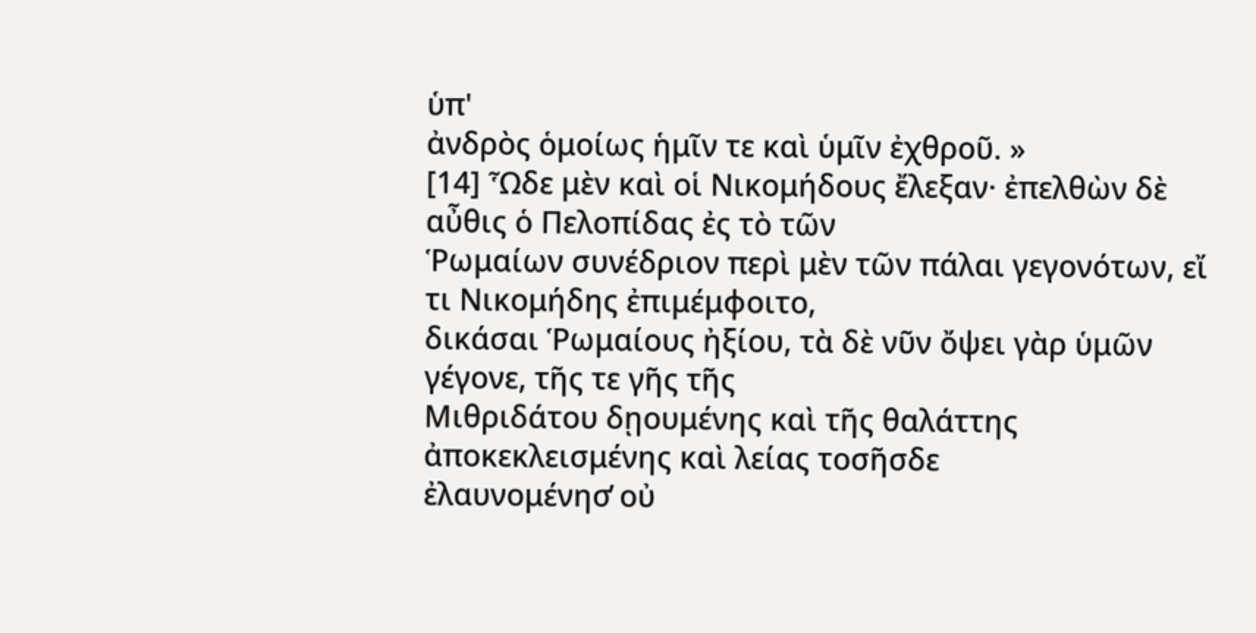ὑπ'
ἀνδρὸς ὁμοίως ἡμῖν τε καὶ ὑμῖν ἐχθροῦ. »
[14] Ὧδε μὲν καὶ οἱ Νικομήδους ἔλεξαν· ἐπελθὼν δὲ αὖθις ὁ Πελοπίδας ἐς τὸ τῶν
Ῥωμαίων συνέδριον περὶ μὲν τῶν πάλαι γεγονότων, εἴ τι Νικομήδης ἐπιμέμφοιτο,
δικάσαι Ῥωμαίους ἠξίου, τὰ δὲ νῦν ὄψει γὰρ ὑμῶν γέγονε, τῆς τε γῆς τῆς
Μιθριδάτου δῃουμένης καὶ τῆς θαλάττης ἀποκεκλεισμένης καὶ λείας τοσῆσδε
ἐλαυνομένησ̓ οὐ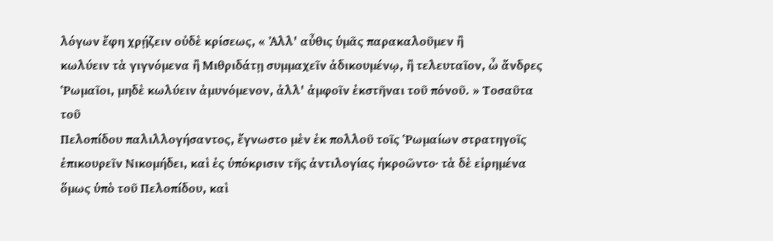λόγων ἔφη χρῄζειν οὐδὲ κρίσεως, « Ἀλλ' αὖθις ὑμᾶς παρακαλοῦμεν ἢ
κωλύειν τὰ γιγνόμενα ἢ Μιθριδάτῃ συμμαχεῖν ἀδικουμένῳ, ἢ τελευταῖον, ὦ ἄνδρες
Ῥωμαῖοι, μηδὲ κωλύειν ἀμυνόμενον, ἀλλ' ἀμφοῖν ἐκστῆναι τοῦ πόνοῦ. » Τοσαῦτα τοῦ
Πελοπίδου παλιλλογήσαντος, ἔγνωστο μὲν ἐκ πολλοῦ τοῖς Ῥωμαίων στρατηγοῖς
ἐπικουρεῖν Νικομήδει, καὶ ἐς ὑπόκρισιν τῆς ἀντιλογίας ἠκροῶντο· τὰ δὲ εἰρημένα
ὅμως ὑπὸ τοῦ Πελοπίδου, καὶ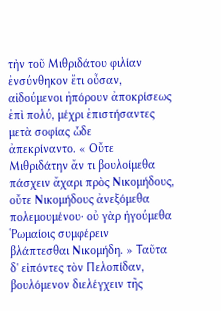τὴν τοῦ Μιθριδάτου φιλίαν ἐνσύνθηκον ἔτι οὖσαν,
αἰδούμενοι ἠπόρουν ἀποκρίσεως ἐπὶ πολύ, μέχρι ἐπιστήσαντες μετὰ σοφίας ὧδε
ἀπεκρίναντο. « Οὔτε Μιθριδάτην ἄν τι βουλοίμεθα πάσχειν ἄχαρι πρὸς Νικομήδους,
οὔτε Νικομήδους ἀνεξόμεθα πολεμουμένου· οὐ γὰρ ἡγούμεθα Ῥωμαίοις συμφέρειν
βλάπτεσθαι Νικομήδη. » Ταῦτα δ' εἰπόντες τὸν Πελοπίδαν, βουλόμενον διελέγχειν τῆς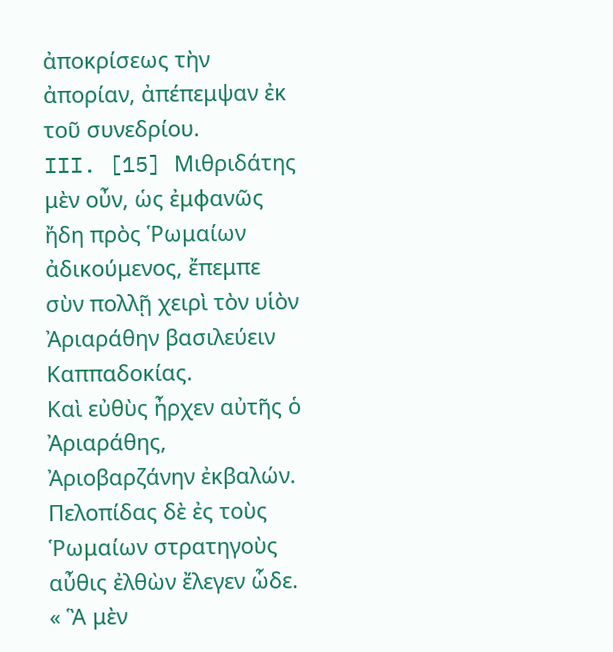ἀποκρίσεως τὴν ἀπορίαν, ἀπέπεμψαν ἐκ τοῦ συνεδρίου.
III. [15] Μιθριδάτης μὲν οὖν, ὡς ἐμφανῶς ἤδη πρὸς Ῥωμαίων
ἀδικούμενος, ἔπεμπε σὺν πολλῇ χειρὶ τὸν υἱὸν Ἀριαράθην βασιλεύειν Καππαδοκίας.
Καὶ εὐθὺς ἦρχεν αὐτῆς ὁ Ἀριαράθης, Ἀριοβαρζάνην ἐκβαλών. Πελοπίδας δὲ ἐς τοὺς
Ῥωμαίων στρατηγοὺς αὖθις ἐλθὼν ἔλεγεν ὧδε. « Ἃ μὲν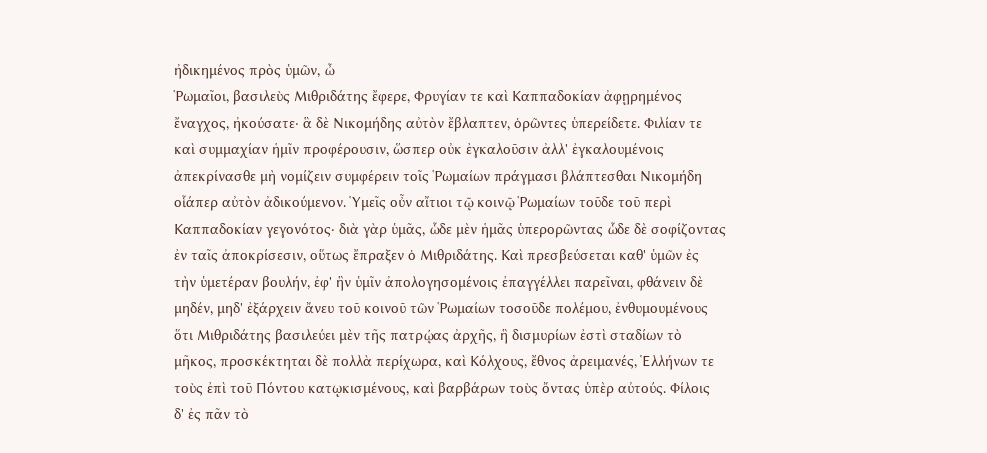ἠδικημένος πρὸς ὑμῶν, ὦ
Ῥωμαῖοι, βασιλεὺς Μιθριδάτης ἔφερε, Φρυγίαν τε καὶ Καππαδοκίαν ἀφῃρημένος
ἔναγχος, ἠκούσατε· ἃ δὲ Νικομήδης αὐτὸν ἔβλαπτεν, ὁρῶντες ὑπερείδετε. Φιλίαν τε
καὶ συμμαχίαν ἡμῖν προφέρουσιν, ὥσπερ οὐκ ἐγκαλοῦσιν ἀλλ' ἐγκαλουμένοις
ἀπεκρίνασθε μὴ νομίζειν συμφέρειν τοῖς Ῥωμαίων πράγμασι βλάπτεσθαι Νικομήδη
οἷάπερ αὐτὸν ἀδικούμενον. Ὑμεῖς οὖν αἴτιοι τῷ κοινῷ Ῥωμαίων τοῦδε τοῦ περὶ
Καππαδοκίαν γεγονότος· διὰ γὰρ ὑμᾶς, ὧδε μὲν ἡμᾶς ὑπερορῶντας ὧδε δὲ σοφίζοντας
ἐν ταῖς ἀποκρίσεσιν, οὕτως ἔπραξεν ὁ Μιθριδάτης. Καὶ πρεσβεύσεται καθ' ὑμῶν ἐς
τὴν ὑμετέραν βουλήν, ἐφ' ἣν ὑμῖν ἀπολογησομένοις ἐπαγγέλλει παρεῖναι, φθάνειν δὲ
μηδέν, μηδ' ἐξάρχειν ἄνευ τοῦ κοινοῦ τῶν Ῥωμαίων τοσοῦδε πολέμου, ἐνθυμουμένους
ὅτι Μιθριδάτης βασιλεύει μὲν τῆς πατρῴας ἀρχῆς, ἣ δισμυρίων ἐστὶ σταδίων τὸ
μῆκος, προσκέκτηται δὲ πολλὰ περίχωρα, καὶ Κόλχους, ἔθνος ἀρειμανές, Ἑλλήνων τε
τοὺς ἐπὶ τοῦ Πόντου κατῳκισμένους, καὶ βαρβάρων τοὺς ὄντας ὑπὲρ αὐτούς. Φίλοις
δ' ἐς πᾶν τὸ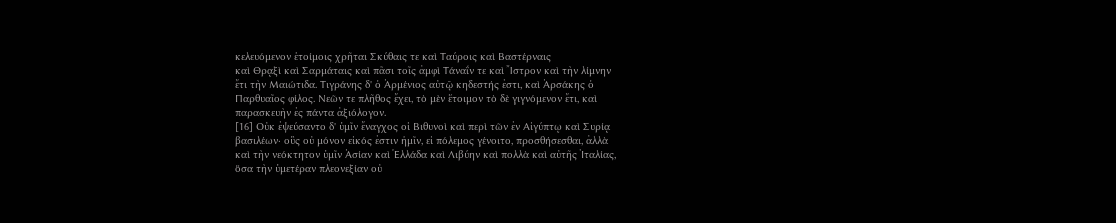κελευόμενον ἑτοίμοις χρῆται Σκύθαις τε καὶ Ταύροις καὶ Βαστέρναις
καὶ Θρᾳξὶ καὶ Σαρμάταις καὶ πᾶσι τοῖς ἀμφὶ Τάναΐν τε καὶ Ἴστρον καὶ τὴν λίμνην
ἔτι τὴν Μαιώτιδα. Τιγράνης δ' ὁ Ἀρμένιος αὐτῷ κηδεστής ἐστι, καὶ Ἀρσάκης ὁ
Παρθυαῖος φίλος. Νεῶν τε πλῆθος ἔχει, τὸ μὲν ἕτοιμον τὸ δὲ γιγνόμενον ἔτι, καὶ
παρασκευὴν ἐς πάντα ἀξιόλογον.
[16] Οὐκ ἐψεύσαντο δ' ὑμῖν ἔναγχος οἱ Βιθυνοὶ καὶ περὶ τῶν ἐν Αἰγύπτῳ καὶ Συρίᾳ
βασιλέων· οὓς οὐ μόνον εἰκός ἐστιν ἡμῖν, εἰ πόλεμος γένοιτο, προσθήσεσθαι, ἀλλὰ
καὶ τὴν νεόκτητον ὑμῖν Ἀσίαν καὶ Ἑλλάδα καὶ Λιβύην καὶ πολλὰ καὶ αὐτῆς Ἰταλίας,
ὅσα τὴν ὑμετέραν πλεονεξίαν οὐ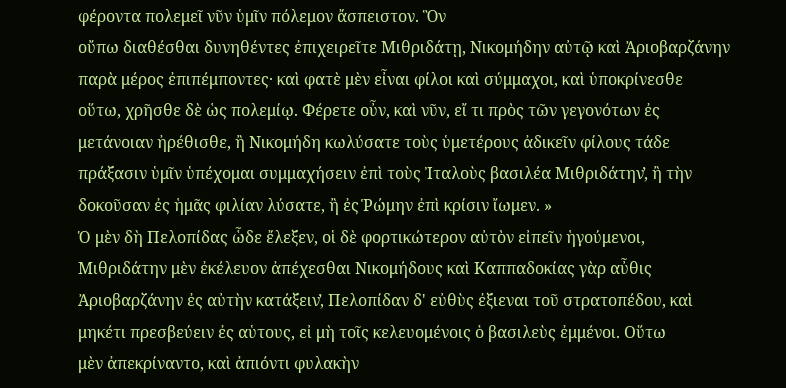φέροντα πολεμεῖ νῦν ὑμῖν πόλεμον ἄσπειστον. Ὃν
οὔπω διαθέσθαι δυνηθέντες ἐπιχειρεῖτε Μιθριδάτῃ, Νικομήδην αὐτῷ καὶ Ἀριοβαρζάνην
παρὰ μέρος ἐπιπέμποντες· καὶ φατὲ μὲν εἶναι φίλοι καὶ σύμμαχοι, καὶ ὑποκρίνεσθε
οὕτω, χρῆσθε δὲ ὡς πολεμίῳ. Φέρετε οὖν, καὶ νῦν, εἴ τι πρὸς τῶν γεγονότων ἐς
μετάνοιαν ἠρέθισθε, ἢ Νικομήδη κωλύσατε τοὺς ὑμετέρους ἀδικεῖν φίλους τάδε
πράξασιν ὑμῖν ὑπέχομαι συμμαχήσειν ἐπὶ τοὺς Ἰταλοὺς βασιλέα Μιθριδάτην̓, ἢ τὴν
δοκοῦσαν ἐς ἡμᾶς φιλίαν λύσατε, ἢ ἐς Ῥώμην ἐπὶ κρίσιν ἴωμεν. »
Ὁ μὲν δὴ Πελοπίδας ὧδε ἔλεξεν, οἱ δὲ φορτικώτερον αὐτὸν εἰπεῖν ἡγούμενοι,
Μιθριδάτην μὲν ἐκέλευον ἀπέχεσθαι Νικομήδους καὶ Καππαδοκίας γὰρ αὖθις
Ἀριοβαρζάνην ἐς αὐτὴν κατάξειν̓, Πελοπίδαν δ' εὐθὺς ἐξιεναι τοῦ στρατοπέδου, καὶ
μηκέτι πρεσβεύειν ἐς αὑτους, εἰ μὴ τοῖς κελευομένοις ὁ βασιλεὺς ἐμμένοι. Οὕτω
μὲν ἀπεκρίναντο, καὶ ἀπιόντι φυλακὴν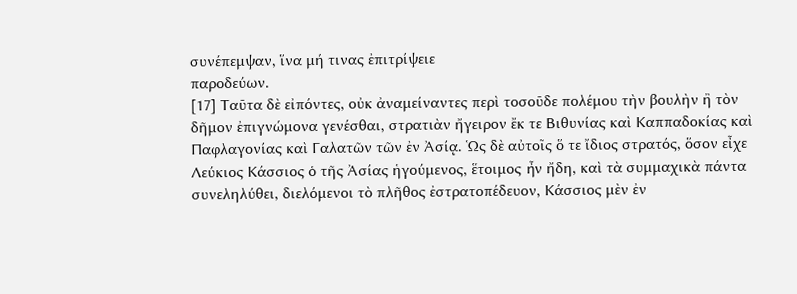συνέπεμψαν, ἵνα μή τινας ἐπιτρίψειε
παροδεύων.
[17] Ταῦτα δὲ εἰπόντες, οὐκ ἀναμείναντες περὶ τοσοῦδε πολέμου τὴν βουλὴν ἢ τὸν
δῆμον ἐπιγνώμονα γενέσθαι, στρατιὰν ἤγειρον ἔκ τε Βιθυνίας καὶ Καππαδοκίας καὶ
Παφλαγονίας καὶ Γαλατῶν τῶν ἐν Ἀσίᾳ. Ὡς δὲ αὐτοῖς ὅ τε ἴδιος στρατός, ὅσον εἶχε
Λεύκιος Κάσσιος ὁ τῆς Ἀσίας ἡγούμενος, ἕτοιμος ἦν ἤδη, καὶ τὰ συμμαχικὰ πάντα
συνεληλύθει, διελόμενοι τὸ πλῆθος ἐστρατοπέδευον, Κάσσιος μὲν ἐν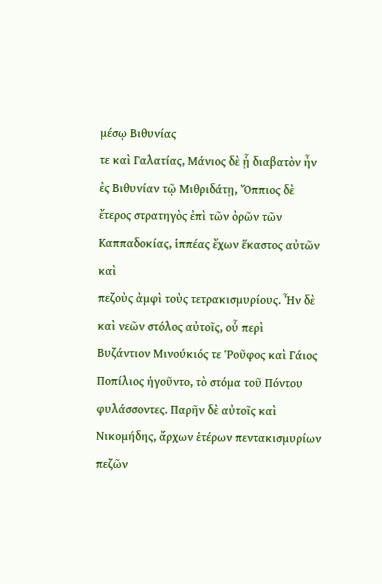μέσῳ Βιθυνίας
τε καὶ Γαλατίας, Μάνιος δὲ ᾗ διαβατὸν ἦν ἐς Βιθυνίαν τῷ Μιθριδάτῃ, Ὄππιος δὲ
ἔτερος στρατηγὸς ἐπὶ τῶν ὀρῶν τῶν Καππαδοκίας, ἱππέας ἔχων ἕκαστος αὐτῶν καὶ
πεζοὺς ἀμφὶ τοὺς τετρακισμυρίους. Ἦν δὲ καὶ νεῶν στόλος αὐτοῖς, οὗ περὶ
Βυζάντιον Μινούκιός τε Ῥοῦφος καὶ Γάιος Ποπίλιος ἡγοῦντο, τὸ στόμα τοῦ Πόντου
φυλάσσοντες. Παρῆν δὲ αὐτοῖς καὶ Νικομήδης, ἄρχων ἑτέρων πεντακισμυρίων πεζῶν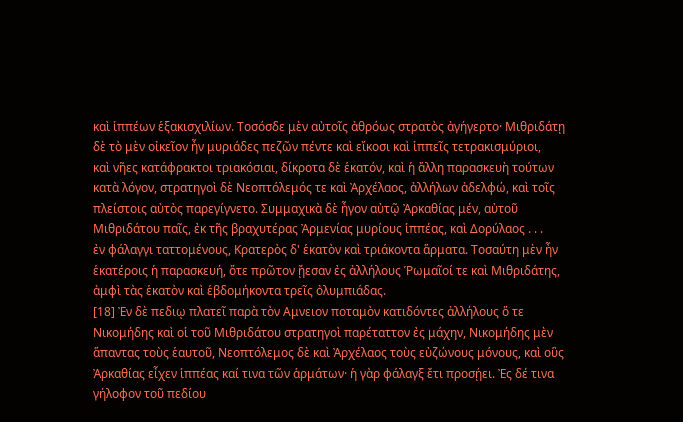καὶ ἱππέων ἑξακισχιλίων. Τοσόσδε μὲν αὐτοῖς ἀθρόως στρατὸς ἀγήγερτο· Μιθριδάτῃ
δὲ τὸ μὲν οἰκεῖον ἦν μυριάδες πεζῶν πέντε καὶ εἴκοσι καὶ ἱππεῖς τετρακισμύριοι,
καὶ νῆες κατάφρακτοι τριακόσιαι, δίκροτα δὲ ἑκατόν, καὶ ἡ ἄλλη παρασκευὴ τούτων
κατὰ λόγον, στρατηγοὶ δὲ Νεοπτόλεμός τε καὶ Ἀρχέλαος, ἀλλήλων ἀδελφώ, καὶ τοῖς
πλείστοις αὐτὸς παρεγίγνετο. Συμμαχικὰ δὲ ἦγον αὐτῷ Ἀρκαθίας μέν, αὐτοῦ
Μιθριδάτου παῖς, ἐκ τῆς βραχυτέρας Ἀρμενίας μυρίους ἱππέας, καὶ Δορύλαος . . .
ἐν φάλαγγι ταττομένους, Κρατερὸς δ' ἑκατὸν καὶ τριάκοντα ἅρματα. Τοσαύτη μὲν ἦν
ἑκατέροις ἡ παρασκευή, ὅτε πρῶτον ᾔεσαν ἐς ἀλλήλους Ῥωμαῖοί τε καὶ Μιθριδάτης,
ἀμφὶ τὰς ἑκατὸν καὶ ἑβδομήκοντα τρεῖς ὀλυμπιάδας.
[18] Ἐν δὲ πεδιῳ πλατεῖ παρὰ τὸν Αμνειον ποταμὸν κατιδόντες ἀλλήλους ὅ τε
Νικομήδης καὶ οἱ τοῦ Μιθριδάτου στρατηγοὶ παρέταττον ἐς μάχην, Νικομήδης μὲν
ἅπαντας τοὺς ἑαυτοῦ, Νεοπτόλεμος δὲ καὶ Ἀρχέλαος τοὺς εὐζώνους μόνους, καὶ οὓς
Ἀρκαθίας εἶχεν ἱππέας καί τινα τῶν ἁρμάτων· ἡ γὰρ φάλαγξ ἔτι προσῄει. Ἐς δέ τινα
γήλοφον τοῦ πεδίου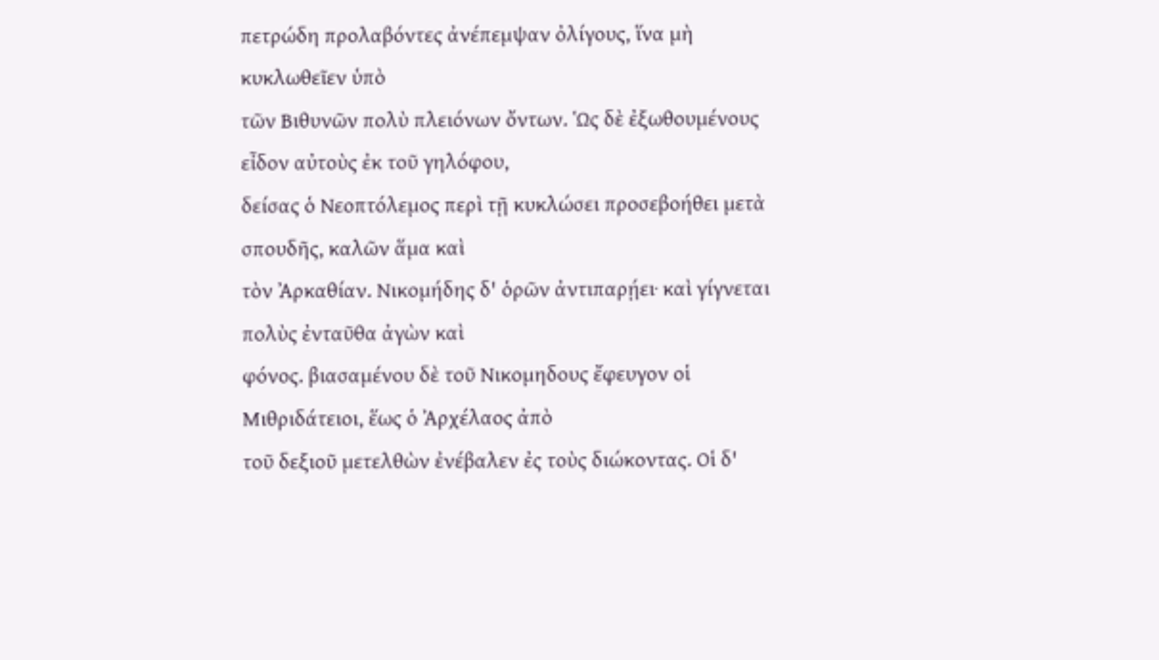πετρώδη προλαβόντες ἀνέπεμψαν ὀλίγους, ἵνα μὴ κυκλωθεῖεν ὑπὸ
τῶν Βιθυνῶν πολὺ πλειόνων ὄντων. Ὡς δὲ ἐξωθουμένους εἶδον αὐτοὺς ἐκ τοῦ γηλόφου,
δείσας ὁ Νεοπτόλεμος περὶ τῇ κυκλώσει προσεβοήθει μετὰ σπουδῆς, καλῶν ἅμα καὶ
τὸν Ἀρκαθίαν. Νικομήδης δ' ὁρῶν ἀντιπαρῄει· καὶ γίγνεται πολὺς ἐνταῦθα ἀγὼν καὶ
φόνος. βιασαμένου δὲ τοῦ Νικομηδους ἔφευγον οἱ Μιθριδάτειοι, ἕως ὁ Ἀρχέλαος ἀπὸ
τοῦ δεξιοῦ μετελθὼν ἐνέβαλεν ἐς τοὺς διώκοντας. Οἱ δ'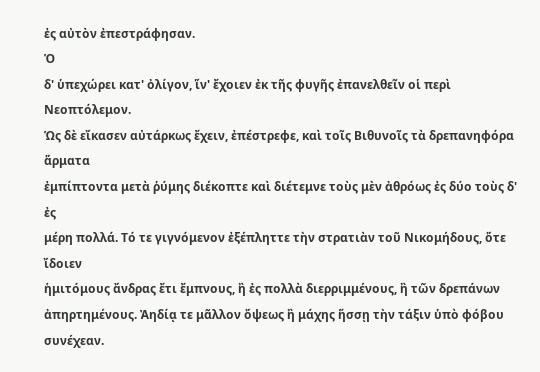ἐς αὐτὸν ἐπεστράφησαν.
Ὁ
δ' ὑπεχώρει κατ' ὀλίγον, ἵν' ἔχοιεν ἐκ τῆς φυγῆς ἐπανελθεῖν οἱ περὶ Νεοπτόλεμον.
Ὡς δὲ εἴκασεν αὐτάρκως ἔχειν, ἐπέστρεφε, καὶ τοῖς Βιθυνοῖς τὰ δρεπανηφόρα ἅρματα
ἐμπίπτοντα μετὰ ῥύμης διέκοπτε καὶ διέτεμνε τοὺς μὲν ἀθρόως ἐς δύο τοὺς δ' ἐς
μέρη πολλά. Τό τε γιγνόμενον ἐξέπληττε τὴν στρατιὰν τοῦ Νικομήδους, ὅτε ἴδοιεν
ἡμιτόμους ἄνδρας ἔτι ἔμπνους, ἢ ἐς πολλὰ διερριμμένους, ἢ τῶν δρεπάνων
ἀπηρτημένους. Ἀηδίᾳ τε μᾶλλον ὄψεως ἢ μάχης ἥσσῃ τὴν τάξιν ὑπὸ φόβου συνέχεαν.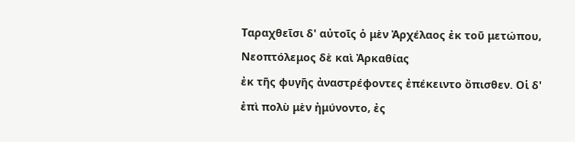Ταραχθεῖσι δ' αὐτοῖς ὁ μὲν Ἀρχέλαος ἐκ τοῦ μετώπου, Νεοπτόλεμος δὲ καὶ Ἀρκαθίας
ἐκ τῆς φυγῆς ἀναστρέφοντες ἐπέκειντο ὄπισθεν. Οἱ δ' ἐπὶ πολὺ μὲν ἠμύνοντο, ἐς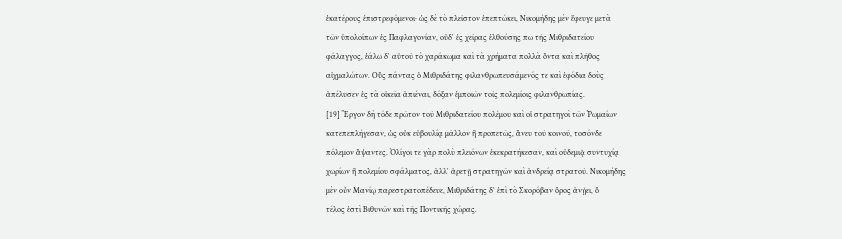ἑκατέρους ἐπιστρεφόμενοι· ὡς δὲ τὸ πλεῖστον ἐπεπτώκει, Νικομήδης μὲν ἔφευγε μετὰ
τῶν ὑπολοίπων ἐς Παφλαγονίαν, οὐδ' ἐς χεῖρας ἐλθούσης πω τῆς Μιθριδατείου
φάλαγγος, ἑάλω δ' αὐτοῦ τὸ χαράκωμα καὶ τὰ χρήματα πολλὰ ὄντα καὶ πλῆθος
αἰχμαλώτων. Οὓς πάντας ὁ Μιθριδάτης φιλανθρωπευσάμενός τε καὶ ἐφόδια δοὺς
ἀπέλυσεν ἐς τὰ οἰκεῖα ἀπιέναι, δόξαν ἐμποιῶν τοῖς πολεμίοις φιλανθρωπίας.
[19] Ἔργον δὴ τόδε πρῶτον τοῦ Μιθριδατείου πολέμου καὶ οἱ στρατηγοὶ τῶν Ῥωμαίων
κατεπεπλήγεσαν, ὡς οὐκ εὐβουλίᾳ μᾶλλον ἢ προπετῶς, ἄνευ τοῦ κοινοῦ, τοσόνδε
πόλεμον ἅψαντες. Ὀλίγοι τε γὰρ πολὺ πλειόνων ἐκεκρατήκεσαν, καὶ οὐδεμιᾷ συντυχίᾳ
χωρίων ἢ πολεμίου σφάλματος, ἀλλ' ἀρετῇ στρατηγῶν καὶ ἀνδρείᾳ στρατοῦ. Νικομήδης
μὲν οὖν Μανίῳ παρεστρατοπέδευε, Μιθριδάτης δ' ἐπὶ τὸ Σκορόβαν ὄρος ἀνῄει, ὃ
τέλος ἐστὶ Βιθυνῶν καὶ τῆς Ποντικῆς χώρας.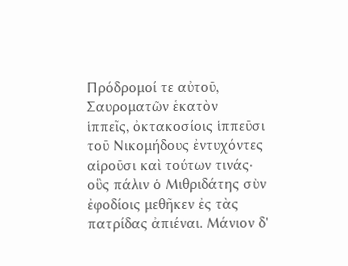Πρόδρομοί τε αὐτοῦ, Σαυροματῶν ἑκατὸν
ἱππεῖς, ὀκτακοσίοις ἱππεῦσι τοῦ Νικομήδους ἐντυχόντες αἱροῦσι καὶ τούτων τινάς·
οὓς πάλιν ὁ Μιθριδάτης σὺν ἐφοδίοις μεθῆκεν ἐς τὰς πατρίδας ἀπιέναι. Μάνιον δ'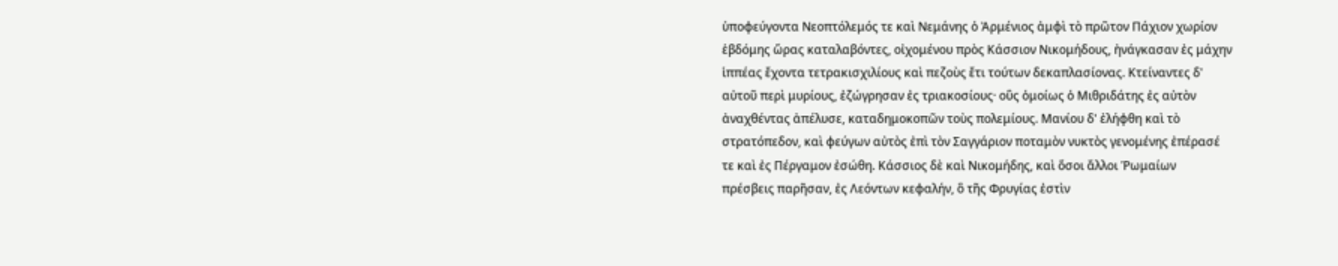ὑποφεύγοντα Νεοπτόλεμός τε καὶ Νεμάνης ὁ Ἀρμένιος ἀμφὶ τὸ πρῶτον Πάχιον χωρίον
ἑβδόμης ὥρας καταλαβόντες, οἰχομένου πρὸς Κάσσιον Νικομήδους, ἠνάγκασαν ἐς μάχην
ἱππέας ἔχοντα τετρακισχιλίους καὶ πεζοὺς ἔτι τούτων δεκαπλασίονας. Κτείναντες δ'
αὐτοῦ περὶ μυρίους, ἐζώγρησαν ἐς τριακοσίους· οὓς ὁμοίως ὁ Μιθριδάτης ἐς αὐτὸν
ἀναχθέντας ἀπέλυσε, καταδημοκοπῶν τοὺς πολεμίους. Μανίου δ' ἐλήφθη καὶ τὸ
στρατόπεδον, καὶ φεύγων αὐτὸς ἐπὶ τὸν Σαγγάριον ποταμὸν νυκτὸς γενομένης ἐπέρασέ
τε καὶ ἐς Πέργαμον ἐσώθη. Κάσσιος δὲ καὶ Νικομήδης, καὶ ὅσοι ἄλλοι Ῥωμαίων
πρέσβεις παρῆσαν, ἐς Λεόντων κεφαλήν, ὃ τῆς Φρυγίας ἐστὶν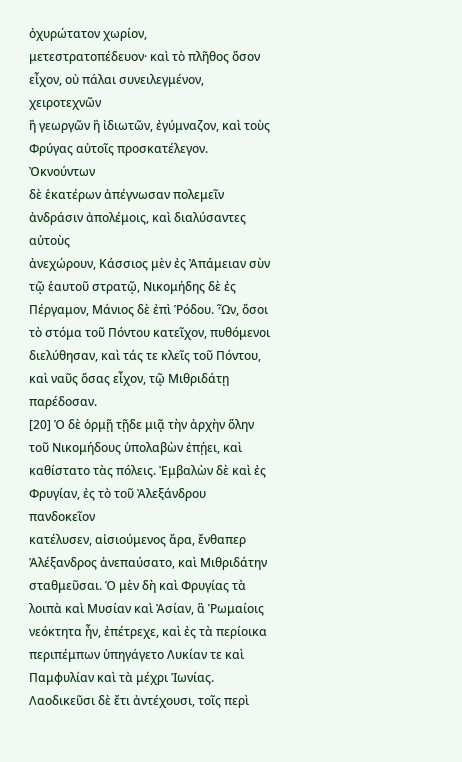ὀχυρώτατον χωρίον,
μετεστρατοπέδευον· καὶ τὸ πλῆθος ὅσον εἶχον, οὐ πάλαι συνειλεγμένον, χειροτεχνῶν
ἢ γεωργῶν ἢ ἰδιωτῶν, ἐγύμναζον, καὶ τοὺς Φρύγας αὐτοῖς προσκατέλεγον. Ὀκνούντων
δὲ ἑκατέρων ἀπέγνωσαν πολεμεῖν ἀνδράσιν ἀπολέμοις, καὶ διαλύσαντες αὐτοὺς
ἀνεχώρουν, Κάσσιος μὲν ἐς Ἀπάμειαν σὺν τῷ ἑαυτοῦ στρατῷ, Νικομήδης δὲ ἐς
Πέργαμον, Μάνιος δὲ ἐπὶ Ῥόδου. Ὧν, ὅσοι τὸ στόμα τοῦ Πόντου κατεῖχον, πυθόμενοι
διελύθησαν, καὶ τάς τε κλεῖς τοῦ Πόντου, καὶ ναῦς ὅσας εἶχον, τῷ Μιθριδάτῃ
παρέδοσαν.
[20] Ὁ δὲ ὁρμῇ τῇδε μιᾷ τὴν ἀρχὴν ὅλην τοῦ Νικομήδους ὑπολαβὼν ἐπῄει, καὶ
καθίστατο τὰς πόλεις. Ἐμβαλὼν δὲ καὶ ἐς Φρυγίαν, ἐς τὸ τοῦ Ἀλεξάνδρου πανδοκεῖον
κατέλυσεν, αἰσιούμενος ἄρα, ἔνθαπερ Ἀλέξανδρος ἀνεπαύσατο, καὶ Μιθριδάτην
σταθμεῦσαι. Ὁ μὲν δὴ καὶ Φρυγίας τὰ λοιπὰ καὶ Μυσίαν καὶ Ἀσίαν, ἃ Ῥωμαίοις
νεόκτητα ἦν, ἐπέτρεχε, καὶ ἐς τὰ περίοικα περιπέμπων ὑπηγάγετο Λυκίαν τε καὶ
Παμφυλίαν καὶ τὰ μέχρι Ἰωνίας. Λαοδικεῦσι δὲ ἔτι ἀντέχουσι, τοῖς περὶ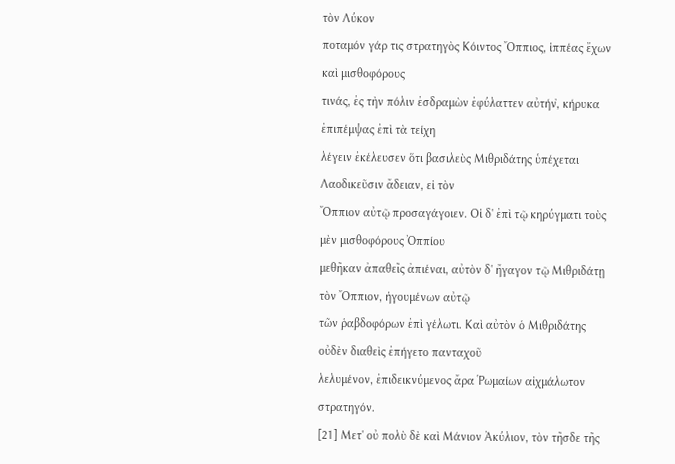τὸν Λύκον
ποταμόν γάρ τις στρατηγὸς Κόιντος Ὄππιος, ἱππέας ἔχων καὶ μισθοφόρους
τινάς, ἐς τὴν πόλιν ἐσδραμὼν ἐφύλαττεν αὐτήν̓, κήρυκα ἐπιπέμψας ἐπὶ τὰ τείχη
λέγειν ἐκέλευσεν ὅτι βασιλεὺς Μιθριδάτης ὑπέχεται Λαοδικεῦσιν ἄδειαν, εἰ τὸν
Ὄππιον αὐτῷ προσαγάγοιεν. Οἱ δ' ἐπὶ τῷ κηρύγματι τοὺς μὲν μισθοφόρους Ὀππίου
μεθῆκαν ἀπαθεῖς ἀπιέναι, αὐτὸν δ' ἤγαγον τῷ Μιθριδάτῃ τὸν Ὄππιον, ἡγουμένων αὐτῷ
τῶν ῥαβδοφόρων ἐπὶ γέλωτι. Καὶ αὐτὸν ὁ Μιθριδάτης οὐδὲν διαθεὶς ἐπήγετο πανταχοῦ
λελυμένον, ἐπιδεικνύμενος ἄρα Ῥωμαίων αἰχμάλωτον στρατηγόν.
[21] Μετ' οὐ πολὺ δὲ καὶ Μάνιον Ἀκύλιον, τὸν τῆσδε τῆς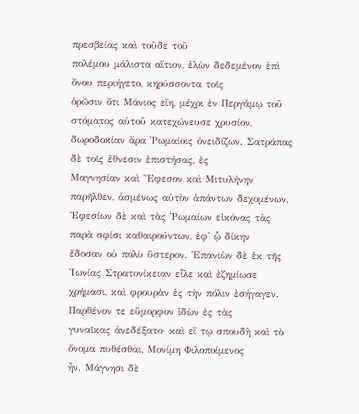πρεσβείας καὶ τοῦδε τοῦ
πολέμου μάλιστα αἴτιον, ἑλὼν δεδεμένον ἐπὶ ὄνου περιήγετο, κηρύσσοντα τοῖς
ὁρῶσιν ὅτι Μάνιος εἴη, μέχρι ἐν Περγάμῳ τοῦ στόματος αὐτοῦ κατεχώνευσε χρυσίον,
δωροδοκίαν ἄρα Ῥωμαίοις ὀνειδίζων. Σατράπας δὲ τοῖς ἔθνεσιν ἐπιστήσας, ἐς
Μαγνησίαν καὶ Ἔφεσον καὶ Μιτυλήνην παρῆλθεν, ἀσμένως αὐτὸν ἁπάντων δεχομένων,
Ἐφεσίων δὲ καὶ τὰς Ῥωμαίων εἰκόνας τὰς παρὰ σφίσι καθαιρούντων, ἐφ' ᾧ δίκην
ἔδοσαν οὐ πολὺ ὕστερον. Ἐπανιὼν δὲ ἐκ τῆς Ἰωνίας Στρατονίκειαν εἷλε καὶ ἐζημίωσε
χρήμασι, καὶ φρουρὰν ἐς τὴν πόλιν ἐσήγαγεν. Παρθένον τε εὔμορφον ἰδὼν ἐς τὰς
γυναῖκας ἀνεδέξατο· καὶ εἴ τῳ σπουδὴ καὶ τὸ ὄνομα πυθέσθαι, Μονίμη Φιλοποίμενος
ἦν. Μάγνησι δὲ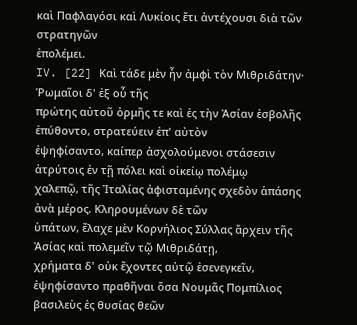καὶ Παφλαγόσι καὶ Λυκίοις ἔτι ἀντέχουσι διὰ τῶν στρατηγῶν
ἐπολέμει.
IV. [22] Καὶ τάδε μὲν ἦν ἀμφὶ τὸν Μιθριδάτην· Ῥωμαῖοι δ' ἐξ οὗ τῆς
πρώτης αὐτοῦ ὁρμῆς τε καὶ ἐς τὴν Ἀσίαν ἐσβολῆς ἐπύθοντο, στρατεύειν ἐπ' αὐτὸν
ἐψηφίσαντο, καίπερ ἀσχολούμενοι στάσεσιν ἀτρύτοις ἐν τῇ πόλει καὶ οἰκείῳ πολέμῳ
χαλεπῷ, τῆς Ἰταλίας ἀφισταμένης σχεδὸν ἁπάσης ἀνὰ μέρος. Κληρουμένων δὲ τῶν
ὑπάτων, ἔλαχε μὲν Κορνήλιος Σύλλας ἄρχειν τῆς Ἀσίας καὶ πολεμεῖν τῷ Μιθριδάτῃ,
χρήματα δ' οὐκ ἔχοντες αὐτῷ ἐσενεγκεῖν, ἐψηφίσαντο πραθῆναι ὅσα Νουμᾶς Πομπίλιος
βασιλεὺς ἐς θυσίας θεῶν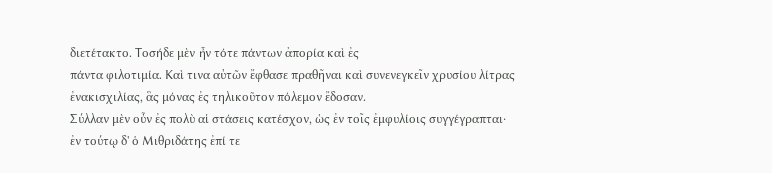διετέτακτο. Τοσήδε μὲν ἦν τότε πάντων ἀπορία καὶ ἐς
πάντα φιλοτιμία. Καὶ τινα αὐτῶν ἔφθασε πραθῆναι καὶ συνενεγκεῖν χρυσίου λίτρας
ἐνακισχιλίας, ἃς μόνας ἐς τηλικοῦτον πόλεμον ἔδοσαν.
Σύλλαν μὲν οὖν ἐς πολὺ αἱ στάσεις κατέσχον, ὡς ἐν τοῖς ἐμφυλίοις συγγέγραπται·
ἐν τούτῳ δ' ὁ Μιθριδάτης ἐπί τε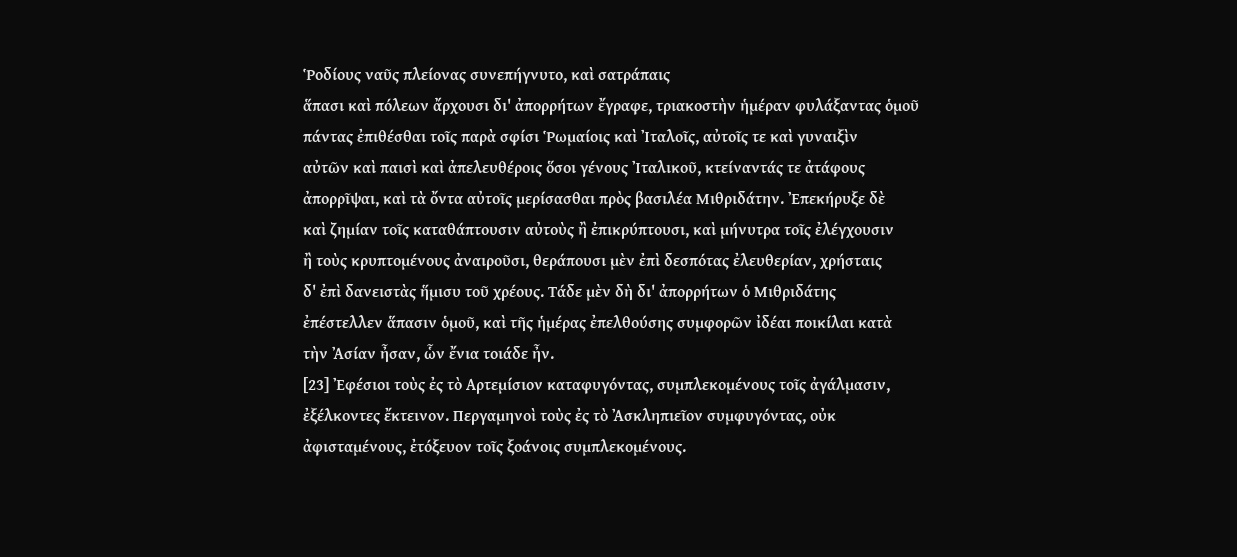Ῥοδίους ναῦς πλείονας συνεπήγνυτο, καὶ σατράπαις
ἅπασι καὶ πόλεων ἄρχουσι δι' ἀπορρήτων ἔγραφε, τριακοστὴν ἡμέραν φυλάξαντας ὁμοῦ
πάντας ἐπιθέσθαι τοῖς παρὰ σφίσι Ῥωμαίοις καὶ Ἰταλοῖς, αὐτοῖς τε καὶ γυναιξὶν
αὐτῶν καὶ παισὶ καὶ ἀπελευθέροις ὅσοι γένους Ἰταλικοῦ, κτείναντάς τε ἀτάφους
ἀπορρῖψαι, καὶ τὰ ὄντα αὐτοῖς μερίσασθαι πρὸς βασιλέα Μιθριδάτην. Ἐπεκήρυξε δὲ
καὶ ζημίαν τοῖς καταθάπτουσιν αὐτοὺς ἢ ἐπικρύπτουσι, καὶ μήνυτρα τοῖς ἐλέγχουσιν
ἢ τοὺς κρυπτομένους ἀναιροῦσι, θεράπουσι μὲν ἐπὶ δεσπότας ἐλευθερίαν, χρήσταις
δ' ἐπὶ δανειστὰς ἥμισυ τοῦ χρέους. Τάδε μὲν δὴ δι' ἀπορρήτων ὁ Μιθριδάτης
ἐπέστελλεν ἅπασιν ὁμοῦ, καὶ τῆς ἡμέρας ἐπελθούσης συμφορῶν ἰδέαι ποικίλαι κατὰ
τὴν Ἀσίαν ἦσαν, ὧν ἔνια τοιάδε ἦν.
[23] Ἐφέσιοι τοὺς ἐς τὸ Αρτεμίσιον καταφυγόντας, συμπλεκομένους τοῖς ἀγάλμασιν,
ἐξέλκοντες ἔκτεινον. Περγαμηνοὶ τοὺς ἐς τὸ Ἀσκληπιεῖον συμφυγόντας, οὐκ
ἀφισταμένους, ἐτόξευον τοῖς ξοάνοις συμπλεκομένους.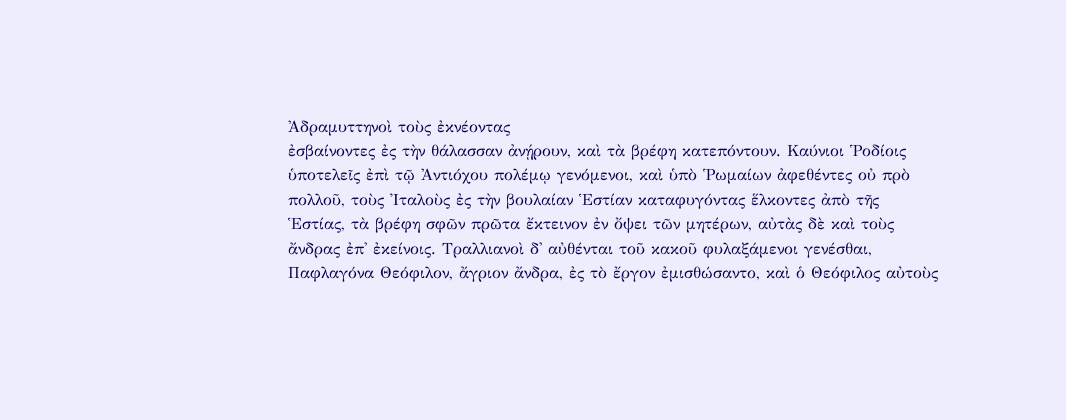Ἀδραμυττηνοὶ τοὺς ἐκνέοντας
ἐσβαίνοντες ἐς τὴν θάλασσαν ἀνῄρουν, καὶ τὰ βρέφη κατεπόντουν. Καύνιοι Ῥοδίοις
ὑποτελεῖς ἐπὶ τῷ Ἀντιόχου πολέμῳ γενόμενοι, καὶ ὑπὸ Ῥωμαίων ἀφεθέντες οὐ πρὸ
πολλοῦ, τοὺς Ἰταλοὺς ἐς τὴν βουλαίαν Ἑστίαν καταφυγόντας ἕλκοντες ἀπὸ τῆς
Ἑστίας, τὰ βρέφη σφῶν πρῶτα ἔκτεινον ἐν ὄψει τῶν μητέρων, αὐτὰς δὲ καὶ τοὺς
ἄνδρας ἐπ' ἐκείνοις. Τραλλιανοὶ δ' αὐθένται τοῦ κακοῦ φυλαξάμενοι γενέσθαι,
Παφλαγόνα Θεόφιλον, ἄγριον ἄνδρα, ἐς τὸ ἔργον ἐμισθώσαντο, καὶ ὁ Θεόφιλος αὐτοὺς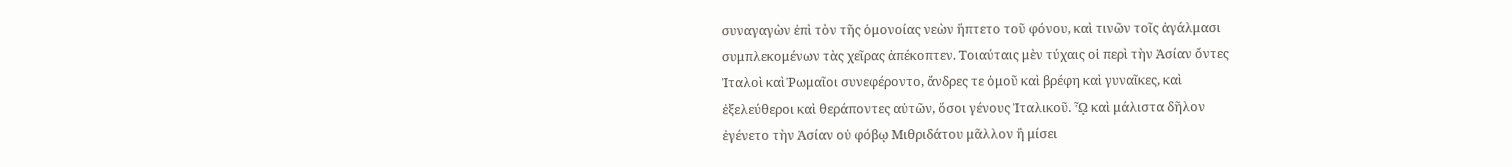συναγαγὼν ἐπὶ τὸν τῆς ὁμονοίας νεὼν ἥπτετο τοῦ φόνου, καὶ τινῶν τοῖς ἀγάλμασι
συμπλεκομένων τὰς χεῖρας ἀπέκοπτεν. Τοιαύταις μὲν τύχαις οἱ περὶ τὴν Ἀσίαν ὄντες
Ἰταλοὶ καὶ Ῥωμαῖοι συνεφέροντο, ἄνδρες τε ὁμοῦ καὶ βρέφη καὶ γυναῖκες, καὶ
ἐξελεύθεροι καὶ θεράποντες αὐτῶν, ὅσοι γένους Ἰταλικοῦ. ᾯ καὶ μάλιστα δῆλον
ἐγένετο τὴν Ἀσίαν οὐ φόβῳ Μιθριδάτου μᾶλλον ἢ μίσει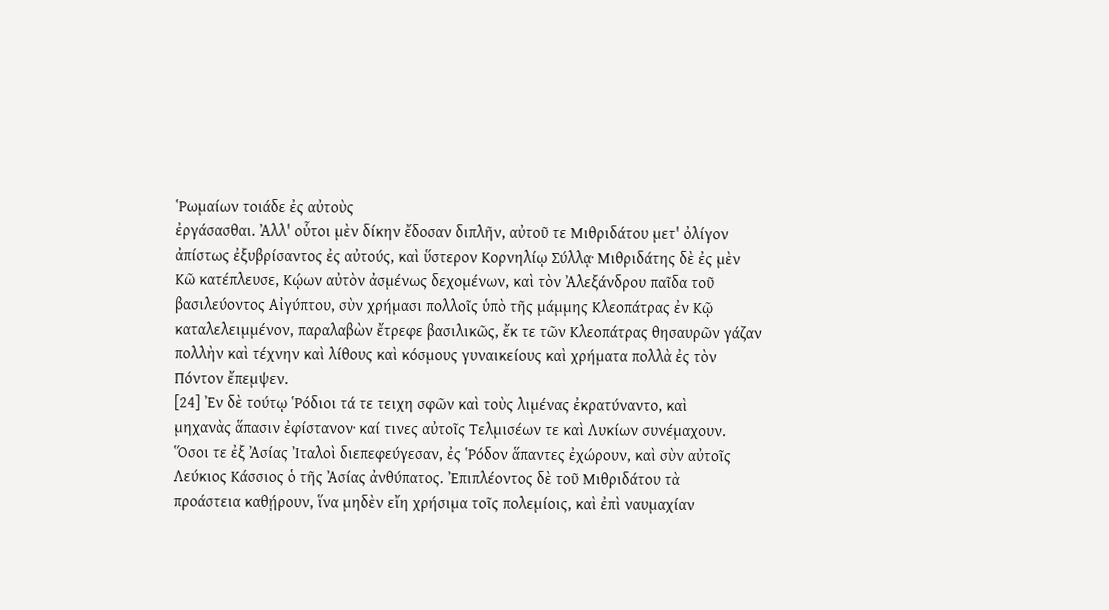Ῥωμαίων τοιάδε ἐς αὐτοὺς
ἐργάσασθαι. Ἀλλ' οὗτοι μὲν δίκην ἔδοσαν διπλῆν, αὐτοῦ τε Μιθριδάτου μετ' ὀλίγον
ἀπίστως ἐξυβρίσαντος ἐς αὐτούς, καὶ ὕστερον Κορνηλίῳ Σύλλᾳ· Μιθριδάτης δὲ ἐς μὲν
Κῶ κατέπλευσε, Κῴων αὐτὸν ἀσμένως δεχομένων, καὶ τὸν Ἀλεξάνδρου παῖδα τοῦ
βασιλεύοντος Αἰγύπτου, σὺν χρήμασι πολλοῖς ὑπὸ τῆς μάμμης Κλεοπάτρας ἐν Κῷ
καταλελειμμένον, παραλαβὼν ἔτρεφε βασιλικῶς, ἔκ τε τῶν Κλεοπάτρας θησαυρῶν γάζαν
πολλὴν καὶ τέχνην καὶ λίθους καὶ κόσμους γυναικείους καὶ χρήματα πολλὰ ἐς τὸν
Πόντον ἔπεμψεν.
[24] Ἐν δὲ τούτῳ Ῥόδιοι τά τε τειχη σφῶν καὶ τοὺς λιμένας ἐκρατύναντο, καὶ
μηχανὰς ἅπασιν ἐφίστανον· καί τινες αὐτοῖς Τελμισέων τε καὶ Λυκίων συνέμαχουν.
Ὅσοι τε ἐξ Ἀσίας Ἰταλοὶ διεπεφεύγεσαν, ἐς Ῥόδον ἅπαντες ἐχώρουν, καὶ σὺν αὐτοῖς
Λεύκιος Κάσσιος ὁ τῆς Ἀσίας ἀνθύπατος. Ἐπιπλέοντος δὲ τοῦ Μιθριδάτου τὰ
προάστεια καθῄρουν, ἵνα μηδὲν εἴη χρήσιμα τοῖς πολεμίοις, καὶ ἐπὶ ναυμαχίαν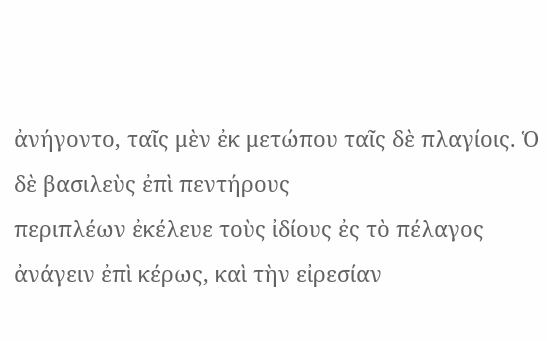ἀνήγοντο, ταῖς μὲν ἐκ μετώπου ταῖς δὲ πλαγίοις. Ὁ δὲ βασιλεὺς ἐπὶ πεντήρους
περιπλέων ἐκέλευε τοὺς ἰδίους ἐς τὸ πέλαγος ἀνάγειν ἐπὶ κέρως, καὶ τὴν εἰρεσίαν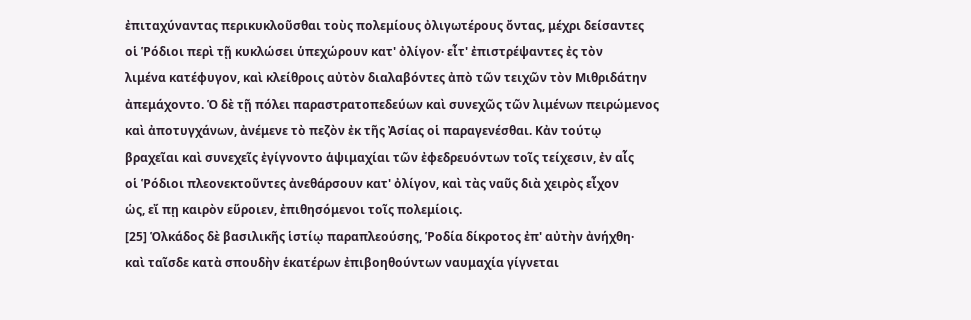ἐπιταχύναντας περικυκλοῦσθαι τοὺς πολεμίους ὀλιγωτέρους ὄντας, μέχρι δείσαντες
οἱ Ῥόδιοι περὶ τῇ κυκλώσει ὑπεχώρουν κατ' ὀλίγον· εἶτ' ἐπιστρέψαντες ἐς τὸν
λιμένα κατέφυγον, καὶ κλείθροις αὐτὸν διαλαβόντες ἀπὸ τῶν τειχῶν τὸν Μιθριδάτην
ἀπεμάχοντο. Ὁ δὲ τῇ πόλει παραστρατοπεδεύων καὶ συνεχῶς τῶν λιμένων πειρώμενος
καὶ ἀποτυγχάνων, ἀνέμενε τὸ πεζὸν ἐκ τῆς Ἀσίας οἱ παραγενέσθαι. Κἀν τούτῳ
βραχεῖαι καὶ συνεχεῖς ἐγίγνοντο ἁψιμαχίαι τῶν ἐφεδρευόντων τοῖς τείχεσιν, ἐν αἷς
οἱ Ῥόδιοι πλεονεκτοῦντες ἀνεθάρσουν κατ' ὀλίγον, καὶ τὰς ναῦς διὰ χειρὸς εἶχον
ὡς, εἴ πῃ καιρὸν εὕροιεν, ἐπιθησόμενοι τοῖς πολεμίοις.
[25] Ὁλκάδος δὲ βασιλικῆς ἱστίῳ παραπλεούσης, Ῥοδία δίκροτος ἐπ' αὐτὴν ἀνήχθη·
καὶ ταῖσδε κατὰ σπουδὴν ἑκατέρων ἐπιβοηθούντων ναυμαχία γίγνεται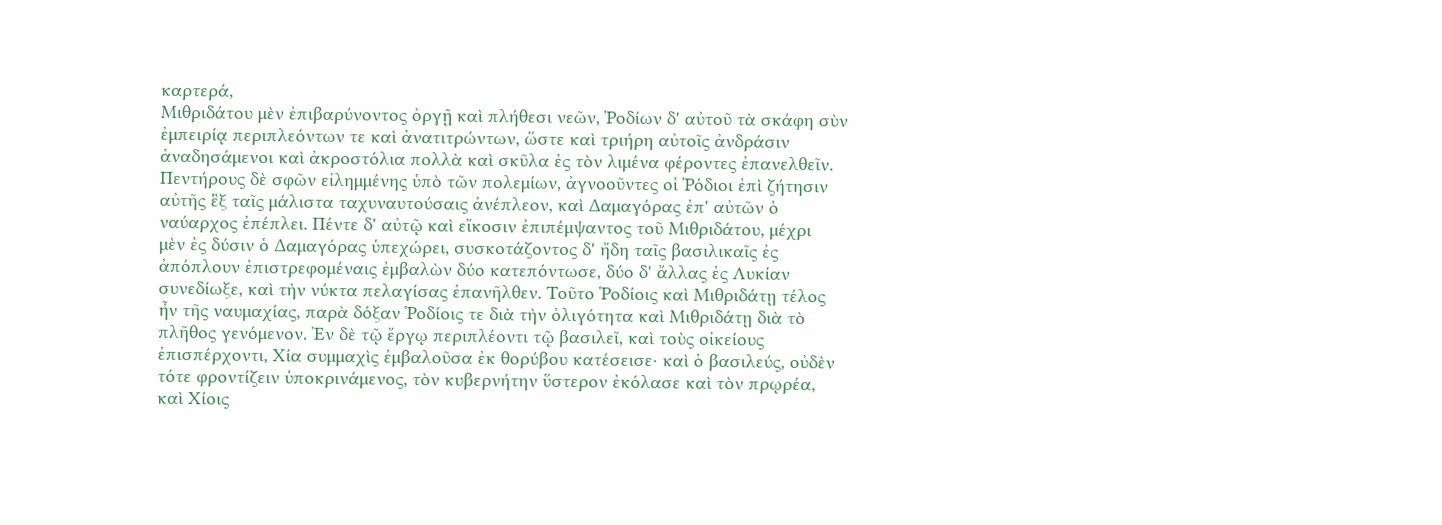καρτερά,
Μιθριδάτου μὲν ἐπιβαρύνοντος ὀργῇ καὶ πλήθεσι νεῶν, Ῥοδίων δ' αὐτοῦ τὰ σκάφη σὺν
ἐμπειρίᾳ περιπλεόντων τε καὶ ἀνατιτρώντων, ὥστε καὶ τριήρη αὐτοῖς ἀνδράσιν
ἀναδησάμενοι καὶ ἀκροστόλια πολλὰ καὶ σκῦλα ἐς τὸν λιμένα φέροντες ἐπανελθεῖν.
Πεντήρους δὲ σφῶν εἰλημμένης ὑπὸ τῶν πολεμίων, ἀγνοοῦντες οἱ Ῥόδιοι ἐπὶ ζήτησιν
αὐτῆς ἓξ ταῖς μάλιστα ταχυναυτούσαις ἀνέπλεον, καὶ Δαμαγόρας ἐπ' αὐτῶν ὁ
ναύαρχος ἐπέπλει. Πέντε δ' αὐτῷ καὶ εἴκοσιν ἐπιπέμψαντος τοῦ Μιθριδάτου, μέχρι
μὲν ἐς δύσιν ὁ Δαμαγόρας ὑπεχώρει, συσκοτάζοντος δ' ἤδη ταῖς βασιλικαῖς ἐς
ἀπόπλουν ἐπιστρεφομέναις ἐμβαλὼν δύο κατεπόντωσε, δύο δ' ἄλλας ἐς Λυκίαν
συνεδίωξε, καὶ τὴν νύκτα πελαγίσας ἐπανῆλθεν. Τοῦτο Ῥοδίοις καὶ Μιθριδάτῃ τέλος
ἦν τῆς ναυμαχίας, παρὰ δόξαν Ῥοδίοις τε διὰ τὴν ὀλιγότητα καὶ Μιθριδάτῃ διὰ τὸ
πλῆθος γενόμενον. Ἐν δὲ τῷ ἔργῳ περιπλέοντι τῷ βασιλεῖ, καὶ τοὺς οἰκείους
ἐπισπέρχοντι, Χία συμμαχὶς ἐμβαλοῦσα ἐκ θορύβου κατέσεισε· καὶ ὁ βασιλεύς, οὐδὲν
τότε φροντίζειν ὑποκρινάμενος, τὸν κυβερνήτην ὕστερον ἐκόλασε καὶ τὸν πρῳρέα,
καὶ Χίοις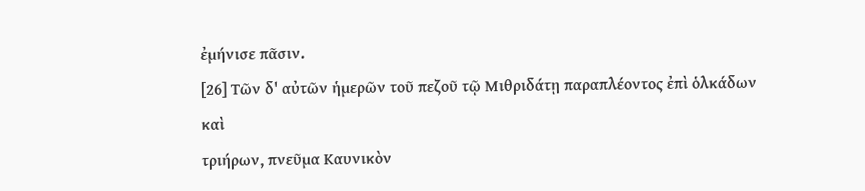ἐμήνισε πᾶσιν.
[26] Τῶν δ' αὐτῶν ἡμερῶν τοῦ πεζοῦ τῷ Μιθριδάτῃ παραπλέοντος ἐπὶ ὁλκάδων καὶ
τριήρων, πνεῦμα Καυνικὸν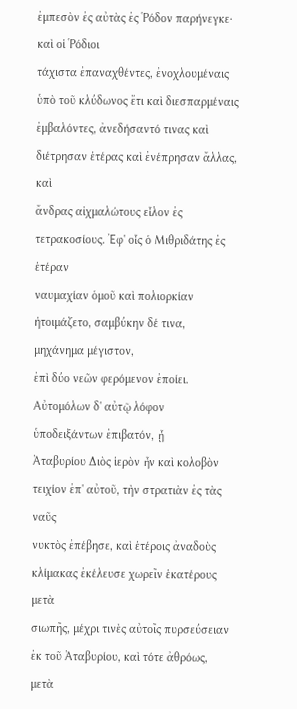ἐμπεσὸν ἐς αὐτὰς ἐς Ῥόδον παρήνεγκε· καὶ οἱ Ῥόδιοι
τάχιστα ἐπαναχθέντες, ἐνοχλουμέναις ὑπὸ τοῦ κλύδωνος ἔτι καὶ διεσπαρμέναις
ἐμβαλόντες, ἀνεδήσαντό τινας καὶ διέτρησαν ἑτέρας καὶ ἐνέπρησαν ἄλλας, καὶ
ἄνδρας αἰχμαλώτους εἷλον ἐς τετρακοσίους. Ἐφ' οἷς ὁ Μιθριδάτης ἐς ἑτέραν
ναυμαχίαν ὁμοῦ καὶ πολιορκίαν ἡτοιμάζετο, σαμβύκην δέ τινα, μηχάνημα μέγιστον,
ἐπὶ δύο νεῶν φερόμενον ἐποίει. Αὐτομόλων δ' αὐτῷ λόφον ὑποδειξάντων ἐπιβατόν, ᾗ
Ἀταβυρίου Διὸς ἱερὸν ἦν καὶ κολοβὸν τειχίον ἐπ' αὐτοῦ, τὴν στρατιὰν ἐς τὰς ναῦς
νυκτὸς ἐπέβησε, καὶ ἑτέροις ἀναδοὺς κλίμακας ἐκέλευσε χωρεῖν ἑκατέρους μετὰ
σιωπῆς, μέχρι τινὲς αὐτοῖς πυρσεύσειαν ἐκ τοῦ Ἀταβυρίου, καὶ τότε ἀθρόως, μετὰ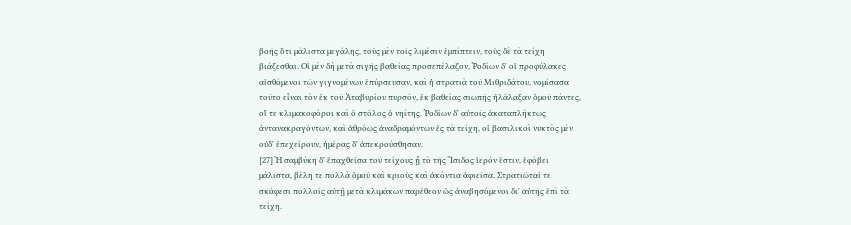βοῆς ὅτι μάλιστα μεγάλης, τοὺς μὲν τοῖς λιμέσιν ἐμπίπτειν, τοὺς δὲ τὰ τείχη
βιάζεσθαι. Οἱ μὲν δὴ μετὰ σιγῆς βαθείας προσεπέλαζον, Ῥοδίων δ' οἱ προφύλακες
αἰσθόμενοι τῶν γιγνομένων ἐπύρσευσαν, καὶ ἡ στρατιὰ τοῦ Μιθριδάτου, νομίσασα
τοῦτο εἶναι τὸν ἐκ τοῦ Ἀταβυρίου πυρσόν, ἐκ βαθείας σιωπῆς ἠλάλαξαν ὁμοῦ πάντες,
οἵ τε κλιμακοφόροι καὶ ὁ στόλος ὁ νηίτης. Ῥοδίων δ' αὐτοῖς ἀκαταπλήκτως
ἀντανακραγόντων, καὶ ἀθρόως ἀναδραμόντων ἐς τὰ τείχη, οἱ βασιλικοὶ νυκτὸς μὲν
οὐδ' ἐπεχείρουν, ἡμέρας δ' ἀπεκρούσθησαν.
[27] Ἡ σαμβύκη δ' ἐπαχθεῖσα τοῦ τείχους ᾗ τὸ τῆς Ἴσιδος ἱερόν ἐστιν, ἐφόβει
μάλιστα, βέλη τε πολλὰ ὁμοῦ καὶ κριοὺς καὶ ἀκόντια ἀφιεῖσα. Στρατιῶταί τε
σκάφεσι πολλοῖς αὐτῇ μετὰ κλιμάκων παρέθεον ὡς ἀναβησόμενοι δι' αὐτῆς ἐπὶ τὰ
τείχη.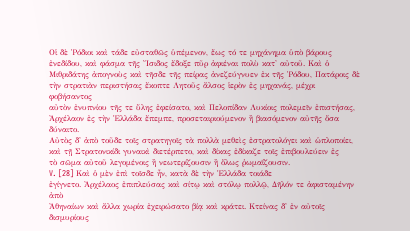Οἱ δὲ Ῥόδιοι καὶ τάδε εὐσταθῶς ὑπέμενον, ἕως τό τε μηχάνημα ὑπὸ βάρους
ἐνεδίδου, καὶ φάσμα τῆς Ἴσιδος ἔδοξε πῦρ ἀφιέναι πολὺ κατ' αὐτοῦ. Καὶ ὁ
Μιθριδάτης ἀπογνοὺς καὶ τῆσδε τῆς πείρας ἀνεζεύγνυεν ἐκ τῆς Ῥόδου, Πατάροις δὲ
τὴν στρατιὰν περιστήσας ἔκοπτε Λητοῦς ἄλσος ἱερὸν ἐς μηχανάς, μέχρι φοβήσαντος
αὐτὸν ἐνυπνίου τῆς τε ὕλης ἐφείσατο, καὶ Πελοπίδαν Λυκίοις πολεμεῖν ἐπιστήσας,
Ἀρχέλαον ἐς τὴν Ἑλλάδα ἔπεμπε, προσεταιριούμενον ἢ βιασόμενον αὐτῆς ὅσα δύναιτο.
Αὐτὸς δ' ἀπὸ τοῦδε τοῖς στρατηγοῖς τὰ πολλὰ μεθεὶς ἐστρατολόγει καὶ ὡπλοποίει,
καὶ τῇ Στρατονικίδι γυναικὶ διετέρπετο, καὶ δίκας ἐδίκαζε τοῖς ἐπιβουλεύειν ἐς
τὸ σῶμα αὐτοῦ λεγομένοις ἢ νεωτερίζουσιν ἢ ὅλως ῥωμαΐζουσιν.
V. [28] Καὶ ὁ μὲν ἐπὶ τοῖσδε ἦν, κατὰ δὲ τὴν Ἑλλάδα τοιάδε
ἐγίγνετο. Ἀρχέλαος ἐπιπλεύσας καὶ σίτῳ καὶ στόλῳ πολλῷ, Δῆλόν τε ἀφισταμένην ἀπὸ
Ἀθηναίων καὶ ἄλλα χωρία ἐχειρώσατο βίᾳ καὶ κράτει. Κτείνας δ' ἐν αὐτοῖς
δισμυρίους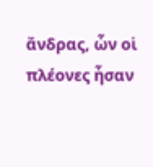ἄνδρας, ὧν οἱ πλέονες ἦσαν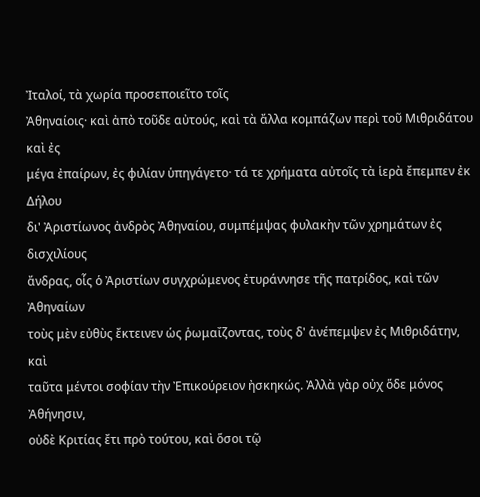Ἰταλοί, τὰ χωρία προσεποιεῖτο τοῖς
Ἀθηναίοις· καὶ ἀπὸ τοῦδε αὐτούς, καὶ τὰ ἄλλα κομπάζων περὶ τοῦ Μιθριδάτου καὶ ἐς
μέγα ἐπαίρων, ἐς φιλίαν ὑπηγάγετο· τά τε χρήματα αὐτοῖς τὰ ἱερὰ ἔπεμπεν ἐκ Δήλου
δι' Ἀριστίωνος ἀνδρὸς Ἀθηναίου, συμπέμψας φυλακὴν τῶν χρημάτων ἐς δισχιλίους
ἄνδρας, οἷς ὁ Ἀριστίων συγχρώμενος ἐτυράννησε τῆς πατρίδος, καὶ τῶν Ἀθηναίων
τοὺς μὲν εὐθὺς ἔκτεινεν ὡς ῥωμαΐζοντας, τοὺς δ' ἀνέπεμψεν ἐς Μιθριδάτην, καὶ
ταῦτα μέντοι σοφίαν τὴν Ἐπικούρειον ἠσκηκώς. Ἀλλὰ γὰρ οὐχ ὅδε μόνος Ἀθήνησιν,
οὐδὲ Κριτίας ἔτι πρὸ τούτου, καὶ ὅσοι τῷ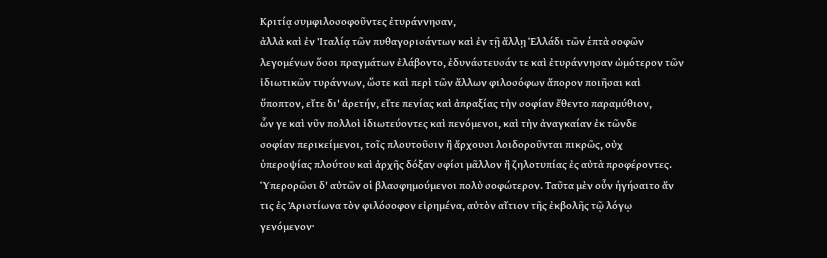Κριτίᾳ συμφιλοσοφοῦντες ἐτυράννησαν,
ἀλλὰ καὶ ἐν Ἰταλίᾳ τῶν πυθαγορισάντων καὶ ἐν τῇ ἄλλῃ Ἑλλάδι τῶν ἑπτὰ σοφῶν
λεγομένων ὅσοι πραγμάτων ἐλάβοντο, ἐδυνάστευσάν τε καὶ ἐτυράννησαν ὠμότερον τῶν
ἰδιωτικῶν τυράννων, ὥστε καὶ περὶ τῶν ἄλλων φιλοσόφων ἄπορον ποιῆσαι καὶ
ὕποπτον, εἴτε δι' ἀρετήν, εἴτε πενίας καὶ ἀπραξίας τὴν σοφίαν ἔθεντο παραμύθιον,
ὧν γε καὶ νῦν πολλοὶ ἰδιωτεύοντες καὶ πενόμενοι, καὶ τὴν ἀναγκαίαν ἐκ τῶνδε
σοφίαν περικείμενοι, τοῖς πλουτοῦσιν ἢ ἄρχουσι λοιδοροῦνται πικρῶς, οὐχ
ὑπεροψίας πλούτου καὶ ἀρχῆς δόξαν σφίσι μᾶλλον ἢ ζηλοτυπίας ἐς αὐτὰ προφέροντες.
Ὑπερορῶσι δ' αὐτῶν οἱ βλασφημούμενοι πολὺ σοφώτερον. Ταῦτα μὲν οὖν ἡγήσαιτο ἄν
τις ἐς Ἀριστίωνα τὸν φιλόσοφον εἰρημένα, αὐτὸν αἴτιον τῆς ἐκβολῆς τῷ λόγῳ
γενόμενον·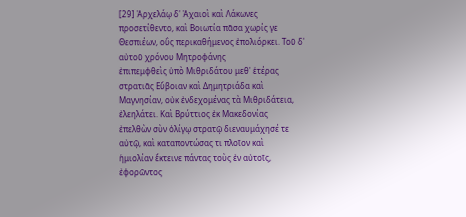[29] Ἀρχελάῳ δ' Ἀχαιοὶ καὶ Λάκωνες προσετίθεντο, καὶ Βοιωτία πᾶσα χωρίς γε
Θεσπιέων, οὓς περικαθήμενος ἐπολιόρκει. Τοῦ δ' αὐτοῦ χρόνου Μητροφάνης
ἐπιπεμφθεὶς ὑπὸ Μιθριδάτου μεθ' ἑτέρας στρατιᾶς Εὔβοιαν καὶ Δημητριάδα καὶ
Μαγνησίαν, οὐκ ἐνδεχομένας τὰ Μιθριδάτεια, ἐλεηλάτει. Καὶ Βρύττιος ἐκ Μακεδονίας
ἐπελθὼν σὺν ὀλίγῳ στρατῷ διεναυμάχησέ τε αὐτῷ, καὶ καταποντώσας τι πλοῖον καὶ
ἡμιολίαν ἔκτεινε πάντας τοὺς ἐν αὐτοῖς, ἐφορῶντος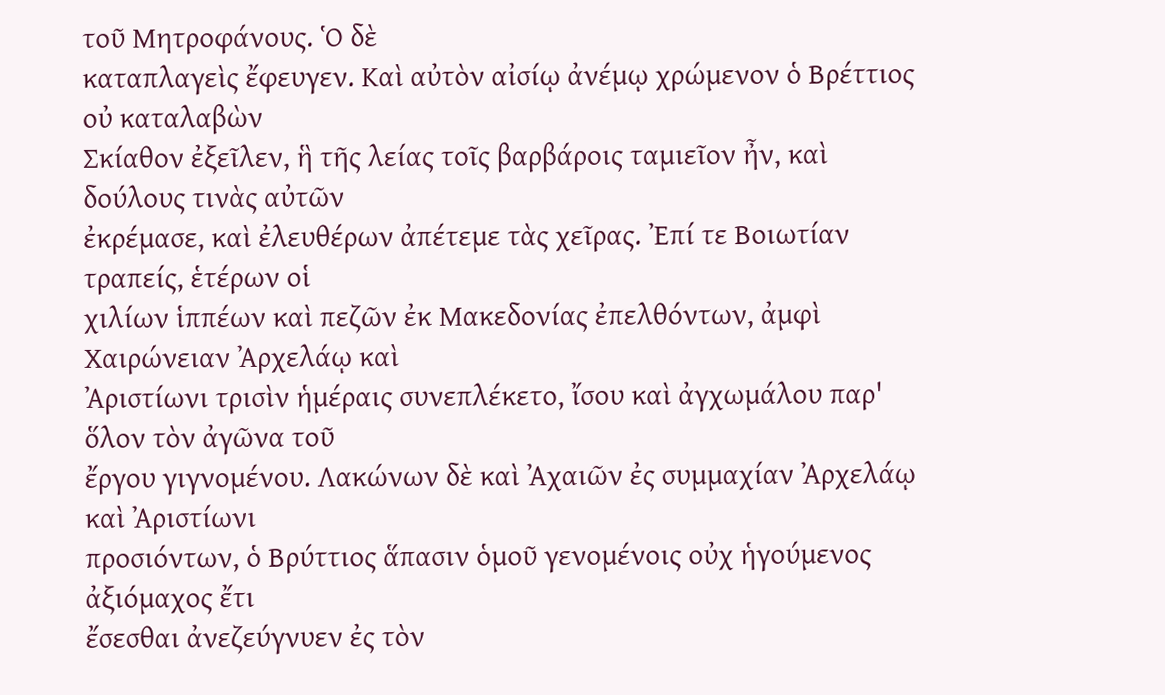τοῦ Μητροφάνους. Ὁ δὲ
καταπλαγεὶς ἔφευγεν. Καὶ αὐτὸν αἰσίῳ ἀνέμῳ χρώμενον ὁ Βρέττιος οὐ καταλαβὼν
Σκίαθον ἐξεῖλεν, ἣ τῆς λείας τοῖς βαρβάροις ταμιεῖον ἦν, καὶ δούλους τινὰς αὐτῶν
ἐκρέμασε, καὶ ἐλευθέρων ἀπέτεμε τὰς χεῖρας. Ἐπί τε Βοιωτίαν τραπείς, ἑτέρων οἱ
χιλίων ἱππέων καὶ πεζῶν ἐκ Μακεδονίας ἐπελθόντων, ἀμφὶ Χαιρώνειαν Ἀρχελάῳ καὶ
Ἀριστίωνι τρισὶν ἡμέραις συνεπλέκετο, ἴσου καὶ ἀγχωμάλου παρ' ὅλον τὸν ἀγῶνα τοῦ
ἔργου γιγνομένου. Λακώνων δὲ καὶ Ἀχαιῶν ἐς συμμαχίαν Ἀρχελάῳ καὶ Ἀριστίωνι
προσιόντων, ὁ Βρύττιος ἅπασιν ὁμοῦ γενομένοις οὐχ ἡγούμενος ἀξιόμαχος ἔτι
ἔσεσθαι ἀνεζεύγνυεν ἐς τὸν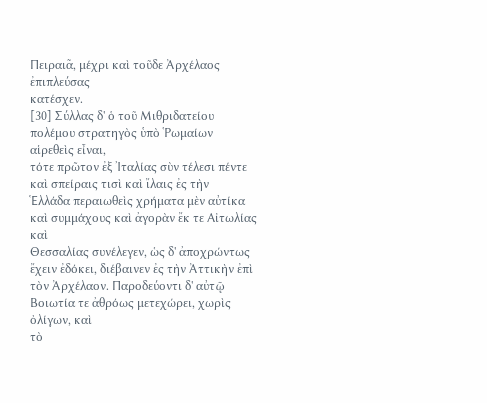Πειραιᾶ, μέχρι καὶ τοῦδε Ἀρχέλαος ἐπιπλεύσας
κατέσχεν.
[30] Σύλλας δ' ὁ τοῦ Μιθριδατείου πολέμου στρατηγὸς ὑπὸ Ῥωμαίων αἱρεθεὶς εἶναι,
τότε πρῶτον ἐξ Ἰταλίας σὺν τέλεσι πέντε καὶ σπείραις τισὶ καὶ ἴλαις ἐς τὴν
Ἑλλάδα περαιωθεὶς χρήματα μὲν αὐτίκα καὶ συμμάχους καὶ ἀγορὰν ἔκ τε Αἰτωλίας καὶ
Θεσσαλίας συνέλεγεν, ὡς δ' ἀποχρώντως ἔχειν ἐδόκει, διέβαινεν ἐς τὴν Ἀττικὴν ἐπὶ
τὸν Ἀρχέλαον. Παροδεύοντι δ' αὐτῷ Βοιωτία τε ἀθρόως μετεχώρει, χωρὶς ὀλίγων, καὶ
τὸ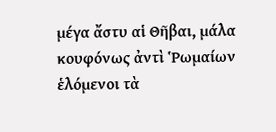μέγα ἄστυ αἱ Θῆβαι, μάλα κουφόνως ἀντὶ Ῥωμαίων ἑλόμενοι τὰ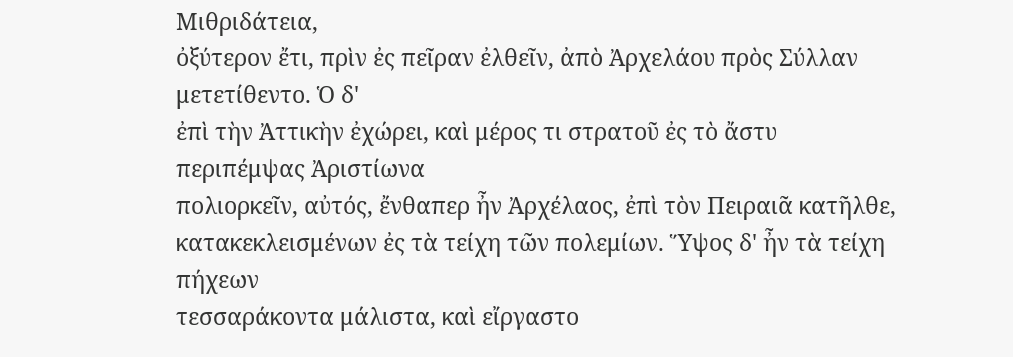Μιθριδάτεια,
ὀξύτερον ἔτι, πρὶν ἐς πεῖραν ἐλθεῖν, ἀπὸ Ἀρχελάου πρὸς Σύλλαν μετετίθεντο. Ὁ δ'
ἐπὶ τὴν Ἀττικὴν ἐχώρει, καὶ μέρος τι στρατοῦ ἐς τὸ ἄστυ περιπέμψας Ἀριστίωνα
πολιορκεῖν, αὐτός, ἔνθαπερ ἦν Ἀρχέλαος, ἐπὶ τὸν Πειραιᾶ κατῆλθε,
κατακεκλεισμένων ἐς τὰ τείχη τῶν πολεμίων. Ὕψος δ' ἦν τὰ τείχη πήχεων
τεσσαράκοντα μάλιστα, καὶ εἴργαστο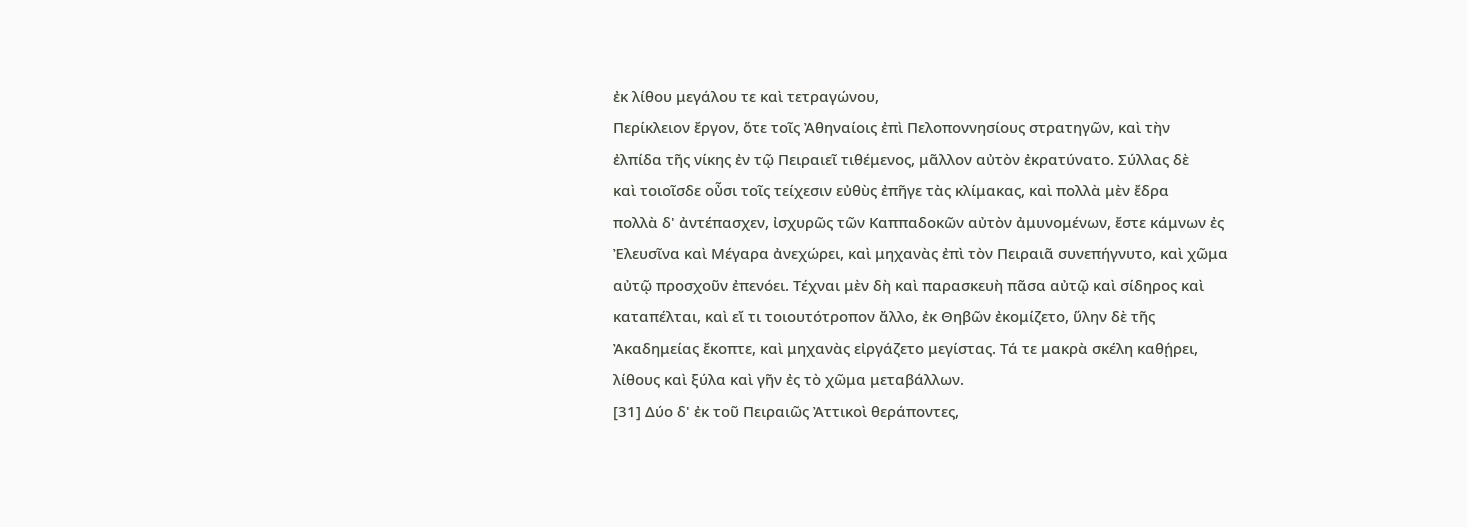ἐκ λίθου μεγάλου τε καὶ τετραγώνου,
Περίκλειον ἔργον, ὅτε τοῖς Ἀθηναίοις ἐπὶ Πελοποννησίους στρατηγῶν, καὶ τὴν
ἐλπίδα τῆς νίκης ἐν τῷ Πειραιεῖ τιθέμενος, μᾶλλον αὐτὸν ἐκρατύνατο. Σύλλας δὲ
καὶ τοιοῖσδε οὖσι τοῖς τείχεσιν εὐθὺς ἐπῆγε τὰς κλίμακας, καὶ πολλὰ μὲν ἔδρα
πολλὰ δ' ἀντέπασχεν, ἰσχυρῶς τῶν Καππαδοκῶν αὐτὸν ἀμυνομένων, ἔστε κάμνων ἐς
Ἐλευσῖνα καὶ Μέγαρα ἀνεχώρει, καὶ μηχανὰς ἐπὶ τὸν Πειραιᾶ συνεπήγνυτο, καὶ χῶμα
αὐτῷ προσχοῦν ἐπενόει. Τέχναι μὲν δὴ καὶ παρασκευὴ πᾶσα αὐτῷ καὶ σίδηρος καὶ
καταπέλται, καὶ εἴ τι τοιουτότροπον ἄλλο, ἐκ Θηβῶν ἐκομίζετο, ὕλην δὲ τῆς
Ἀκαδημείας ἔκοπτε, καὶ μηχανὰς εἰργάζετο μεγίστας. Τά τε μακρὰ σκέλη καθῄρει,
λίθους καὶ ξύλα καὶ γῆν ἐς τὸ χῶμα μεταβάλλων.
[31] Δύο δ' ἐκ τοῦ Πειραιῶς Ἀττικοὶ θεράποντες,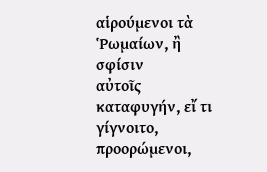αἱρούμενοι τὰ Ῥωμαίων, ἢ σφίσιν
αὐτοῖς καταφυγήν, εἴ τι γίγνοιτο, προορώμενοι,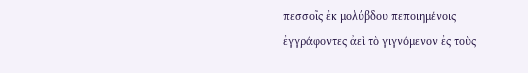πεσσοῖς ἐκ μολύβδου πεποιημένοις
ἐγγράφοντες ἀεὶ τὸ γιγνόμενον ἐς τοὺς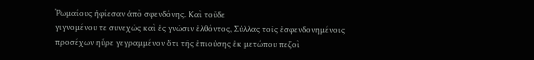Ῥωμαίους ἠφίεσαν ἀπὸ σφενδόνης. Καὶ τοῦδε
γιγνομένου τε συνεχῶς καὶ ἐς γνῶσιν ἐλθόντος, Σύλλας τοῖς ἐσφενδονημένοις
προσέχων ηὗρε γεγραμμένον ὅτι τῆς ἐπιούσης ἐκ μετώπου πεζοὶ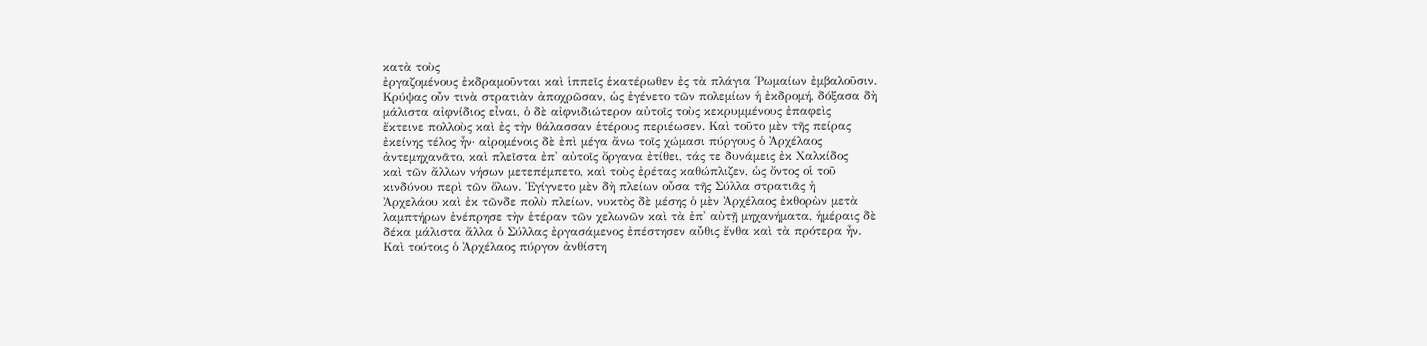κατὰ τοὺς
ἐργαζομένους ἐκδραμοῦνται καὶ ἱππεῖς ἑκατέρωθεν ἐς τὰ πλάγια Ῥωμαίων ἐμβαλοῦσιν.
Κρύψας οὖν τινὰ στρατιὰν ἀποχρῶσαν, ὡς ἐγένετο τῶν πολεμίων ἡ ἐκδρομή, δόξασα δὴ
μάλιστα αἰφνίδιος εἶναι, ὁ δὲ αἰφνιδιώτερον αὐτοῖς τοὺς κεκρυμμένους ἐπαφεὶς
ἔκτεινε πολλοὺς καὶ ἐς τὴν θάλασσαν ἑτέρους περιέωσεν. Καὶ τοῦτο μὲν τῆς πείρας
ἐκείνης τέλος ἦν· αἰρομένοις δὲ ἐπὶ μέγα ἄνω τοῖς χώμασι πύργους ὁ Ἀρχέλαος
ἀντεμηχανᾶτο, καὶ πλεῖστα ἐπ' αὐτοῖς ὄργανα ἐτίθει, τάς τε δυνάμεις ἐκ Χαλκίδος
καὶ τῶν ἄλλων νήσων μετεπέμπετο, καὶ τοὺς ἐρέτας καθώπλιζεν, ὡς ὄντος οἱ τοῦ
κινδύνου περὶ τῶν ὅλων. Ἐγίγνετο μὲν δὴ πλείων οὖσα τῆς Σύλλα στρατιᾶς ἡ
Ἀρχελάου καὶ ἐκ τῶνδε πολὺ πλείων, νυκτὸς δὲ μέσης ὁ μὲν Ἀρχέλαος ἐκθορὼν μετὰ
λαμπτήρων ἐνέπρησε τὴν ἑτέραν τῶν χελωνῶν καὶ τὰ ἐπ' αὐτῇ μηχανήματα, ἡμέραις δὲ
δέκα μάλιστα ἄλλα ὁ Σύλλας ἐργασάμενος ἐπέστησεν αὖθις ἔνθα καὶ τὰ πρότερα ἦν.
Καὶ τούτοις ὁ Ἀρχέλαος πύργον ἀνθίστη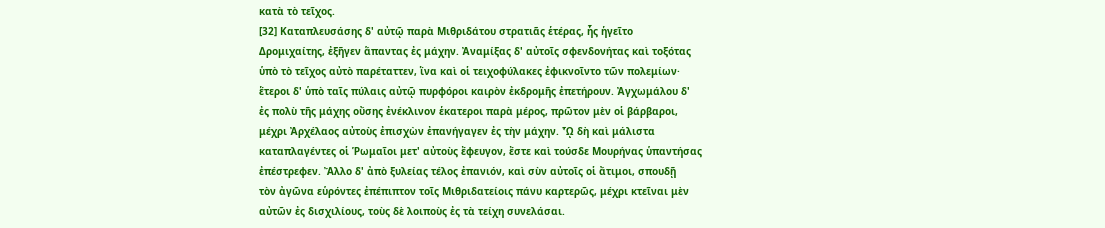κατὰ τὸ τεῖχος.
[32] Καταπλευσάσης δ' αὐτῷ παρὰ Μιθριδάτου στρατιᾶς ἑτέρας, ἧς ἡγεῖτο
Δρομιχαίτης, ἐξῆγεν ἅπαντας ἐς μάχην. Ἀναμίξας δ' αὐτοῖς σφενδονήτας καὶ τοξότας
ὑπὸ τὸ τεῖχος αὐτὸ παρέταττεν, ἵνα καὶ οἱ τειχοφύλακες ἐφικνοῖντο τῶν πολεμίων·
ἕτεροι δ' ὑπὸ ταῖς πύλαις αὐτῷ πυρφόροι καιρὸν ἐκδρομῆς ἐπετήρουν. Ἀγχωμάλου δ'
ἐς πολὺ τῆς μάχης οὔσης ἐνέκλινον ἑκατεροι παρὰ μέρος, πρῶτον μὲν οἱ βάρβαροι,
μέχρι Ἀρχέλαος αὐτοὺς ἐπισχὼν ἐπανήγαγεν ἐς τὴν μάχην. ᾯ δὴ καὶ μάλιστα
καταπλαγέντες οἱ Ῥωμαῖοι μετ' αὐτοὺς ἔφευγον, ἔστε καὶ τούσδε Μουρήνας ὑπαντήσας
ἐπέστρεφεν. Ἄλλο δ' ἀπὸ ξυλείας τέλος ἐπανιόν, καὶ σὺν αὐτοῖς οἱ ἄτιμοι, σπουδῇ
τὸν ἀγῶνα εὑρόντες ἐπέπιπτον τοῖς Μιθριδατείοις πάνυ καρτερῶς, μέχρι κτεῖναι μὲν
αὐτῶν ἐς δισχιλίους, τοὺς δὲ λοιποὺς ἐς τὰ τείχη συνελάσαι.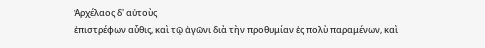Ἀρχέλαος δ' αὐτοὺς
ἐπιστρέφων αὖθις, καὶ τῷ ἀγῶνι διὰ τὴν προθυμίαν ἐς πολὺ παραμένων, καὶ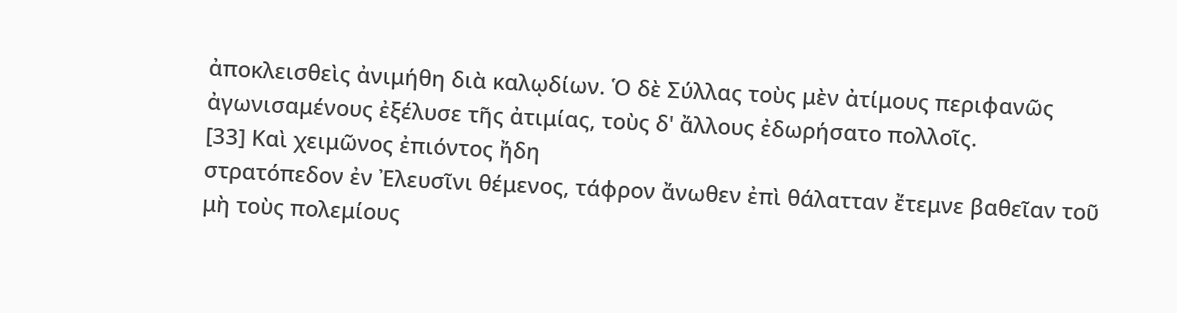ἀποκλεισθεὶς ἀνιμήθη διὰ καλῳδίων. Ὁ δὲ Σύλλας τοὺς μὲν ἀτίμους περιφανῶς
ἀγωνισαμένους ἐξέλυσε τῆς ἀτιμίας, τοὺς δ' ἄλλους ἐδωρήσατο πολλοῖς.
[33] Καὶ χειμῶνος ἐπιόντος ἤδη
στρατόπεδον ἐν Ἐλευσῖνι θέμενος, τάφρον ἄνωθεν ἐπὶ θάλατταν ἔτεμνε βαθεῖαν τοῦ
μὴ τοὺς πολεμίους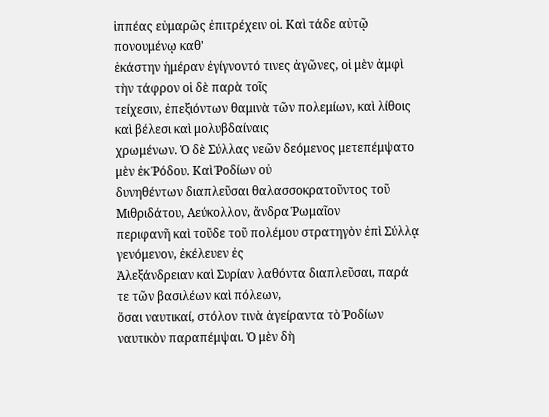ἱππέας εὐμαρῶς ἐπιτρέχειν οἱ. Καὶ τάδε αὐτῷ πονουμένῳ καθ'
ἑκάστην ἡμέραν ἐγίγνοντό τινες ἀγῶνες, οἱ μὲν ἀμφὶ τὴν τάφρον οἱ δὲ παρὰ τοῖς
τείχεσιν, ἐπεξιόντων θαμινὰ τῶν πολεμίων, καὶ λίθοις καὶ βέλεσι καὶ μολυβδαίναις
χρωμένων. Ὁ δὲ Σύλλας νεῶν δεόμενος μετεπέμψατο μὲν ἐκ Ῥόδου. Καὶ Ῥοδίων οὐ
δυνηθέντων διαπλεῦσαι θαλασσοκρατοῦντος τοῦ Μιθριδάτου, Αεύκολλον, ἄνδρα Ῥωμαῖον
περιφανῆ καὶ τοῦδε τοῦ πολέμου στρατηγὸν ἐπὶ Σύλλᾳ γενόμενον, ἐκέλευεν ἐς
Ἀλεξάνδρειαν καὶ Συρίαν λαθόντα διαπλεῦσαι, παρά τε τῶν βασιλέων καὶ πόλεων,
ὅσαι ναυτικαί, στόλον τινὰ ἀγείραντα τὸ Ῥοδίων ναυτικὸν παραπέμψαι. Ὁ μὲν δὴ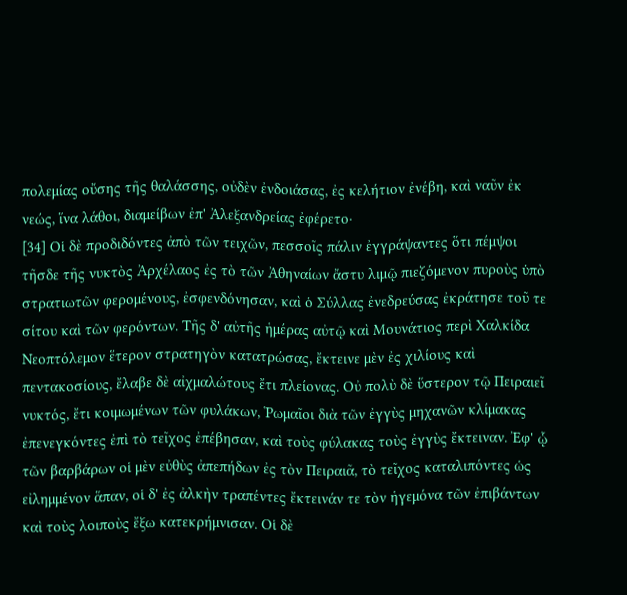πολεμίας οὔσης τῆς θαλάσσης, οὐδὲν ἐνδοιάσας, ἐς κελήτιον ἐνέβη, καὶ ναῦν ἐκ
νεώς, ἵνα λάθοι, διαμείβων ἐπ' Ἀλεξανδρείας ἐφέρετο·
[34] Οἱ δὲ προδιδόντες ἀπὸ τῶν τειχῶν, πεσσοῖς πάλιν ἐγγράψαντες ὅτι πέμψοι
τῆσδε τῆς νυκτὸς Ἀρχέλαος ἐς τὸ τῶν Ἀθηναίων ἄστυ λιμῷ πιεζόμενον πυροὺς ὑπὸ
στρατιωτῶν φερομένους, ἐσφενδόνησαν, καὶ ὁ Σύλλας ἐνεδρεύσας ἐκράτησε τοῦ τε
σίτου καὶ τῶν φερόντων. Τῆς δ' αὐτῆς ἡμέρας αὐτῷ καὶ Μουνάτιος περὶ Χαλκίδα
Νεοπτόλεμον ἕτερον στρατηγὸν κατατρώσας, ἔκτεινε μὲν ἐς χιλίους καὶ
πεντακοσίους, ἔλαβε δὲ αἰχμαλώτους ἔτι πλείονας. Οὐ πολὺ δὲ ὕστερον τῷ Πειραιεῖ
νυκτός, ἔτι κοιμωμένων τῶν φυλάκων, Ῥωμαῖοι διὰ τῶν ἐγγὺς μηχανῶν κλίμακας
ἐπενεγκόντες ἐπὶ τὸ τεῖχος ἐπέβησαν, καὶ τοὺς φύλακας τοὺς ἐγγὺς ἔκτειναν. Ἐφ' ᾧ
τῶν βαρβάρων οἱ μὲν εὐθὺς ἀπεπήδων ἐς τὸν Πειραιᾶ, τὸ τεῖχος καταλιπόντες ὡς
εἰλημμένον ἅπαν, οἱ δ' ἐς ἀλκὴν τραπέντες ἔκτεινάν τε τὸν ἡγεμόνα τῶν ἐπιβάντων
καὶ τοὺς λοιποὺς ἔξω κατεκρήμνισαν. Οἱ δὲ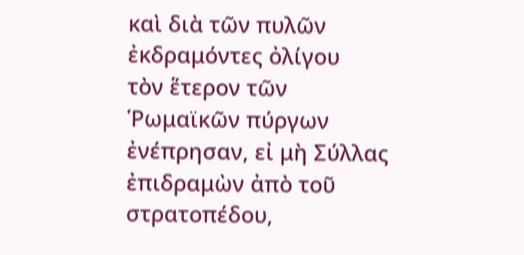καὶ διὰ τῶν πυλῶν ἐκδραμόντες ὀλίγου
τὸν ἕτερον τῶν Ῥωμαϊκῶν πύργων ἐνέπρησαν, εἰ μὴ Σύλλας ἐπιδραμὼν ἀπὸ τοῦ
στρατοπέδου,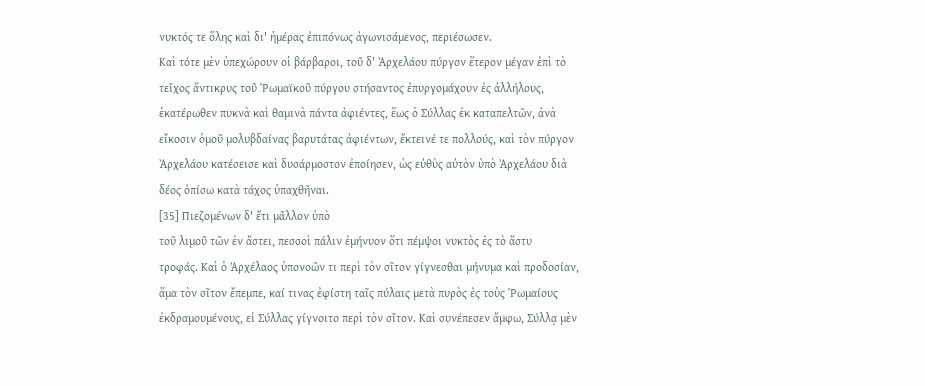νυκτός τε ὅλης καὶ δι' ἡμέρας ἐπιπόνως ἀγωνισάμενος, περιέσωσεν.
Καὶ τότε μὲν ὑπεχώρουν οἱ βάρβαροι, τοῦ δ' Ἀρχελάου πύργον ἕτερον μέγαν ἐπὶ τὸ
τεῖχος ἄντικρυς τοῦ Ῥωμαϊκοῦ πύργου στήσαντος ἐπυργομάχουν ἐς ἀλλήλους,
ἑκατέρωθεν πυκνὰ καὶ θαμινὰ πάντα ἀφιέντες, ἕως ὁ Σύλλας ἐκ καταπελτῶν, ἀνὰ
εἴκοσιν ὁμοῦ μολυβδαίνας βαρυτάτας ἀφιέντων, ἔκτεινέ τε πολλούς, καὶ τὸν πύργον
Ἀρχελάου κατέσεισε καὶ δυσάρμοστον ἐποίησεν, ὡς εὐθὺς αὐτὸν ὑπὸ Ἀρχελάου διὰ
δέος ὀπίσω κατὰ τάχος ὑπαχθῆναι.
[35] Πιεζομένων δ' ἔτι μᾶλλον ὑπὸ
τοῦ λιμοῦ τῶν ἐν ἄστει, πεσσοὶ πάλιν ἐμήνυον ὅτι πέμψοι νυκτὸς ἐς τὸ ἄστυ
τροφάς. Καὶ ὁ Ἀρχέλαος ὑπονοῶν τι περὶ τὸν σῖτον γίγνεσθαι μήνυμα καὶ προδοσίαν,
ἅμα τὸν σῖτον ἔπεμπε, καί τινας ἐφίστη ταῖς πύλαις μετὰ πυρὸς ἐς τοὺς Ῥωμαίους
ἐκδραμουμένους, εἰ Σύλλας γίγνοιτο περὶ τὸν σῖτον. Καὶ συνέπεσεν ἄμφω, Σύλλᾳ μὲν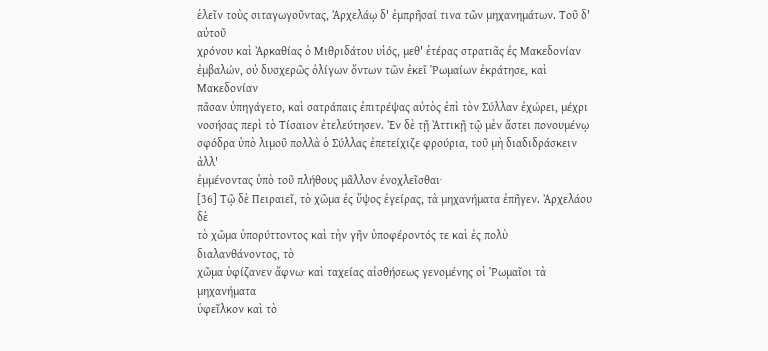ἑλεῖν τοὺς σιταγωγοῦντας, Ἀρχελάῳ δ' ἐμπρῆσαί τινα τῶν μηχανημάτων. Τοῦ δ' αὐτοῦ
χρόνου καὶ Ἀρκαθίας ὁ Μιθριδάτου υἱός, μεθ' ἑτέρας στρατιᾶς ἐς Μακεδονίαν
ἐμβαλών, οὐ δυσχερῶς ὀλίγων ὄντων τῶν ἐκεῖ Ῥωμαίων ἐκράτησε, καὶ Μακεδονίαν
πᾶσαν ὑπηγάγετο, καὶ σατράπαις ἐπιτρέψας αὐτὸς ἐπὶ τὸν Σύλλαν ἐχώρει, μέχρι
νοσήσας περὶ τὸ Τίσαιον ἐτελεύτησεν. Ἐν δὲ τῇ Ἀττικῇ τῷ μὲν ἄστει πονουμένῳ
σφόδρα ὑπὸ λιμοῦ πολλὰ ὁ Σύλλας ἐπετείχιζε φρούρια, τοῦ μὴ διαδιδράσκειν ἀλλ'
ἐμμένοντας ὑπὸ τοῦ πλήθους μᾶλλον ἐνοχλεῖσθαι·
[36] Τῷ δὲ Πειραιεῖ, τὸ χῶμα ἐς ὕψος ἐγείρας, τὰ μηχανήματα ἐπῆγεν. Ἀρχελάου δὲ
τὸ χῶμα ὑπορύττοντος καὶ τὴν γῆν ὑποφέροντός τε καὶ ἐς πολὺ διαλανθάνοντος, τὸ
χῶμα ὑφίζανεν ἄφνω· καὶ ταχείας αἰσθήσεως γενομένης οἱ Ῥωμαῖοι τὰ μηχανήματα
ὑφεῖλκον καὶ τὸ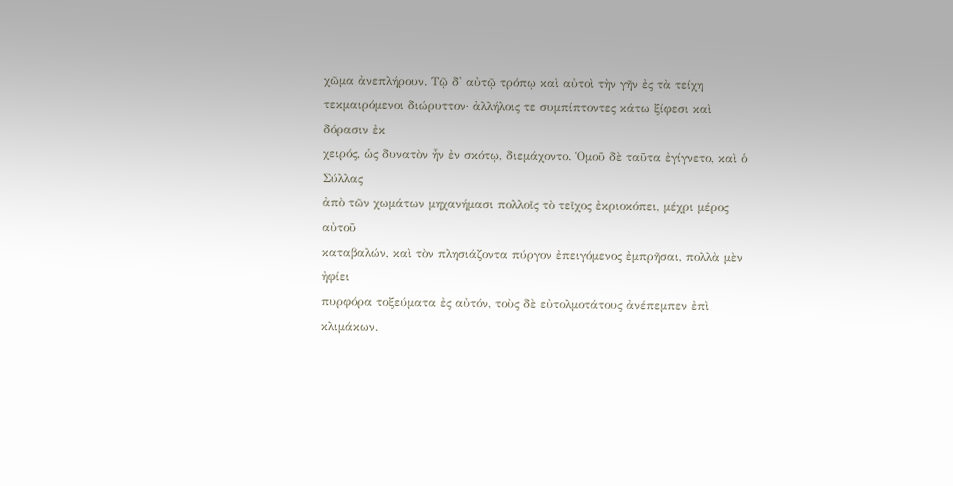χῶμα ἀνεπλήρουν. Τῷ δ' αὐτῷ τρόπῳ καὶ αὐτοὶ τὴν γῆν ἐς τὰ τείχη
τεκμαιρόμενοι διώρυττον· ἀλλήλοις τε συμπίπτοντες κάτω ξίφεσι καὶ δόρασιν ἐκ
χειρός, ὡς δυνατὸν ἦν ἐν σκότῳ, διεμάχοντο. Ὁμοῦ δὲ ταῦτα ἐγίγνετο, καὶ ὁ Σύλλας
ἀπὸ τῶν χωμάτων μηχανήμασι πολλοῖς τὸ τεῖχος ἐκριοκόπει, μέχρι μέρος αὐτοῦ
καταβαλών, καὶ τὸν πλησιάζοντα πύργον ἐπειγόμενος ἐμπρῆσαι, πολλὰ μὲν ἠφίει
πυρφόρα τοξεύματα ἐς αὐτόν, τοὺς δὲ εὐτολμοτάτους ἀνέπεμπεν ἐπὶ κλιμάκων.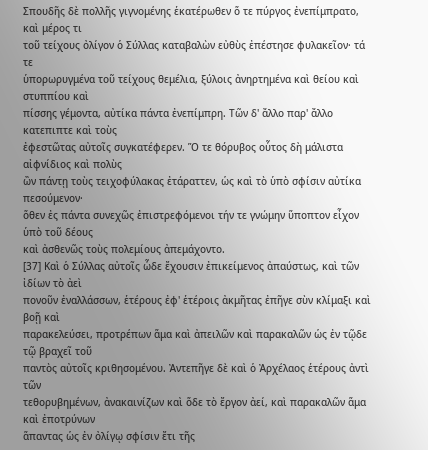Σπουδῆς δὲ πολλῆς γιγνομένης ἑκατέρωθεν ὅ τε πύργος ἐνεπίμπρατο, καὶ μέρος τι
τοῦ τείχους ὀλίγον ὁ Σύλλας καταβαλὼν εὐθὺς ἐπέστησε φυλακεῖον· τά τε
ὑπορωρυγμένα τοῦ τείχους θεμέλια, ξύλοις ἀνηρτημένα καὶ θείου καὶ στυππίου καὶ
πίσσης γέμοντα, αὐτίκα πάντα ἐνεπίμπρη. Τῶν δ' ἄλλο παρ' ἄλλο κατεπιπτε καὶ τοὺς
ἐφεστῶτας αὐτοῖς συγκατέφερεν. Ὅ τε θόρυβος οὗτος δὴ μάλιστα αἰφνίδιος καὶ πολὺς
ὢν πάντῃ τοὺς τειχοφύλακας ἐτάραττεν, ὡς καὶ τὸ ὑπὸ σφίσιν αὐτίκα πεσούμενον·
ὅθεν ἐς πάντα συνεχῶς ἐπιστρεφόμενοι τήν τε γνώμην ὕποπτον εἶχον ὑπὸ τοῦ δέους
καὶ ἀσθενῶς τοὺς πολεμίους ἀπεμάχοντο.
[37] Καὶ ὁ Σύλλας αὐτοῖς ὧδε ἔχουσιν ἐπικείμενος ἀπαύστως, καὶ τῶν ἰδίων τὸ ἀεὶ
πονοῦν ἐναλλάσσων, ἑτέρους ἐφ' ἑτέροις ἀκμῆτας ἐπῆγε σὺν κλίμαξι καὶ βοῇ καὶ
παρακελεύσει, προτρέπων ἅμα καὶ ἀπειλῶν καὶ παρακαλῶν ὡς ἐν τῷδε τῷ βραχεῖ τοῦ
παντὸς αὐτοῖς κριθησομένου. Ἀντεπῆγε δὲ καὶ ὁ Ἀρχέλαος ἑτέρους ἀντὶ τῶν
τεθορυβημένων, ἀνακαινίζων καὶ ὅδε τὸ ἔργον ἀεί, καὶ παρακαλῶν ἅμα καὶ ἐποτρύνων
ἅπαντας ὡς ἐν ὀλίγῳ σφίσιν ἔτι τῆς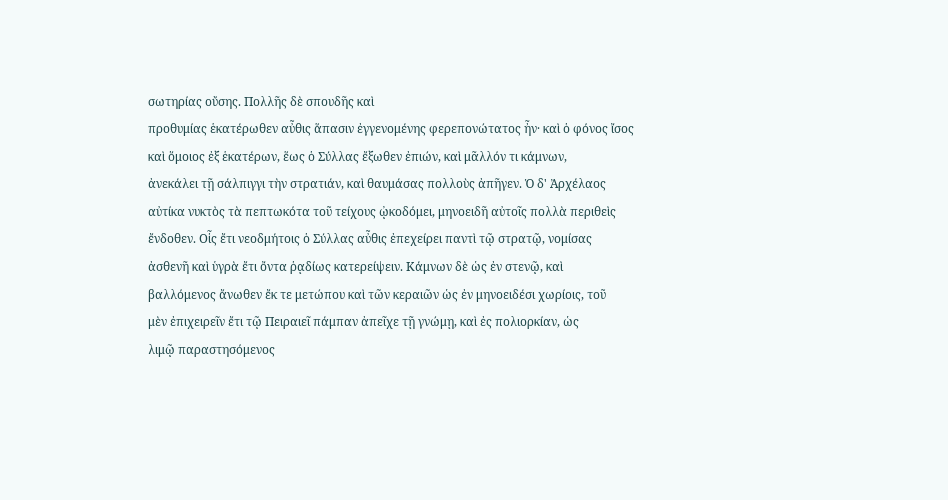σωτηρίας οὔσης. Πολλῆς δὲ σπουδῆς καὶ
προθυμίας ἑκατέρωθεν αὖθις ἅπασιν ἐγγενομένης φερεπονώτατος ἦν· καὶ ὁ φόνος ἴσος
καὶ ὅμοιος ἐξ ἑκατέρων, ἕως ὁ Σύλλας ἔξωθεν ἐπιών, καὶ μᾶλλόν τι κάμνων,
ἀνεκάλει τῇ σάλπιγγι τὴν στρατιάν, καὶ θαυμάσας πολλοὺς ἀπῆγεν. Ὁ δ' Ἀρχέλαος
αὐτίκα νυκτὸς τὰ πεπτωκότα τοῦ τείχους ᾠκοδόμει, μηνοειδῆ αὐτοῖς πολλὰ περιθεὶς
ἔνδοθεν. Οἷς ἔτι νεοδμήτοις ὁ Σύλλας αὖθις ἐπεχείρει παντὶ τῷ στρατῷ, νομίσας
ἀσθενῆ καὶ ὑγρὰ ἔτι ὄντα ῥᾳδίως κατερείψειν. Κάμνων δὲ ὡς ἐν στενῷ, καὶ
βαλλόμενος ἄνωθεν ἔκ τε μετώπου καὶ τῶν κεραιῶν ὡς ἐν μηνοειδέσι χωρίοις, τοῦ
μὲν ἐπιχειρεῖν ἔτι τῷ Πειραιεῖ πάμπαν ἀπεῖχε τῇ γνώμῃ, καὶ ἐς πολιορκίαν, ὡς
λιμῷ παραστησόμενος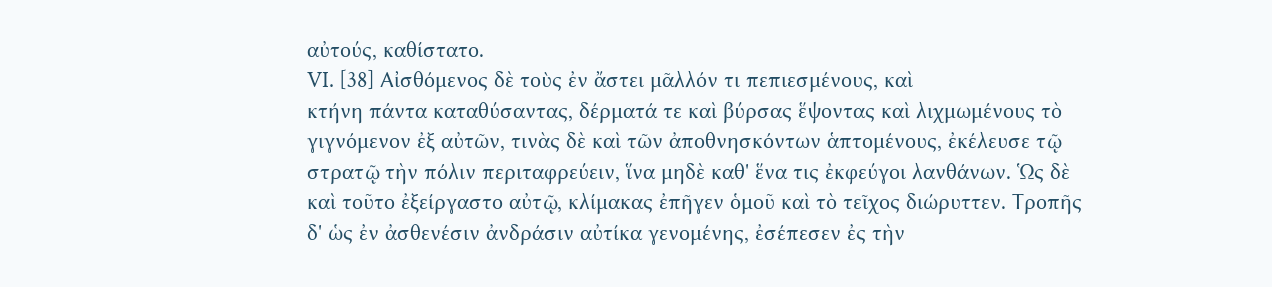αὐτούς, καθίστατο.
VI. [38] Αἰσθόμενος δὲ τοὺς ἐν ἄστει μᾶλλόν τι πεπιεσμένους, καὶ
κτήνη πάντα καταθύσαντας, δέρματά τε καὶ βύρσας ἕψοντας καὶ λιχμωμένους τὸ
γιγνόμενον ἐξ αὐτῶν, τινὰς δὲ καὶ τῶν ἀποθνησκόντων ἁπτομένους, ἐκέλευσε τῷ
στρατῷ τὴν πόλιν περιταφρεύειν, ἵνα μηδὲ καθ' ἕνα τις ἐκφεύγοι λανθάνων. Ὡς δὲ
καὶ τοῦτο ἐξείργαστο αὐτῷ, κλίμακας ἐπῆγεν ὁμοῦ καὶ τὸ τεῖχος διώρυττεν. Τροπῆς
δ' ὡς ἐν ἀσθενέσιν ἀνδράσιν αὐτίκα γενομένης, ἐσέπεσεν ἐς τὴν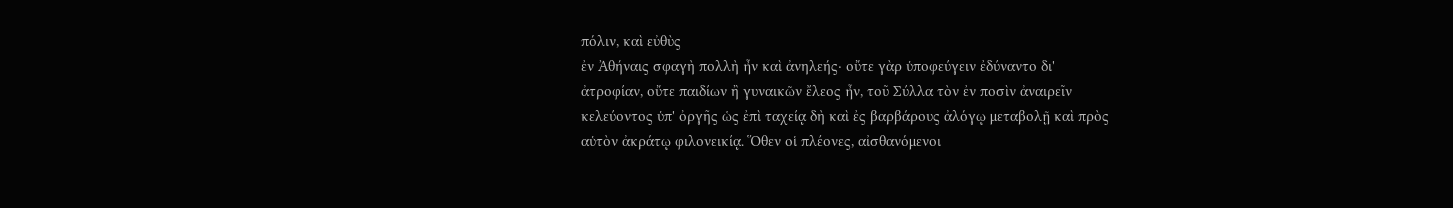πόλιν, καὶ εὐθὺς
ἐν Ἀθήναις σφαγὴ πολλὴ ἦν καὶ ἀνηλεής· οὔτε γὰρ ὑποφεύγειν ἐδύναντο δι'
ἀτροφίαν, οὔτε παιδίων ἢ γυναικῶν ἔλεος ἦν, τοῦ Σύλλα τὸν ἐν ποσὶν ἀναιρεῖν
κελεύοντος ὑπ' ὀργῆς ὡς ἐπὶ ταχείᾳ δὴ καὶ ἐς βαρβάρους ἀλόγῳ μεταβολῇ καὶ πρὸς
αὑτὸν ἀκράτῳ φιλονεικίᾳ. Ὅθεν οἱ πλέονες, αἰσθανόμενοι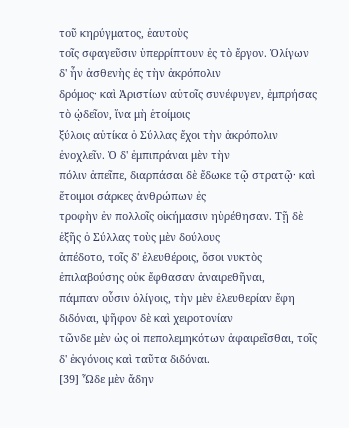τοῦ κηρύγματος, ἑαυτοὺς
τοῖς σφαγεῦσιν ὑπερρίπτουν ἐς τὸ ἔργον. Ὀλίγων δ' ἦν ἀσθενὴς ἐς τὴν ἀκρόπολιν
δρόμος· καὶ Ἀριστίων αὐτοῖς συνέφυγεν, ἐμπρήσας τὸ ᾠδεῖον, ἵνα μὴ ἑτοίμοις
ξύλοις αὐτίκα ὁ Σύλλας ἔχοι τὴν ἀκρόπολιν ἐνοχλεῖν. Ὁ δ' ἐμπιπράναι μὲν τὴν
πόλιν ἀπεῖπε, διαρπάσαι δὲ ἔδωκε τῷ στρατῷ· καὶ ἕτοιμοι σάρκες ἀνθρώπων ἐς
τροφὴν ἐν πολλοῖς οἰκήμασιν ηὑρέθησαν. Τῇ δὲ ἑξῆς ὁ Σύλλας τοὺς μὲν δούλους
ἀπέδοτο, τοῖς δ' ἐλευθέροις, ὅσοι νυκτὸς ἐπιλαβούσης οὐκ ἔφθασαν ἀναιρεθῆναι,
πάμπαν οὖσιν ὀλίγοις, τὴν μὲν ἐλευθερίαν ἔφη διδόναι, ψῆφον δὲ καὶ χειροτονίαν
τῶνδε μὲν ὡς οἱ πεπολεμηκότων ἀφαιρεῖσθαι, τοῖς δ' ἐκγόνοις καὶ ταῦτα διδόναι.
[39] Ὧδε μὲν ἄδην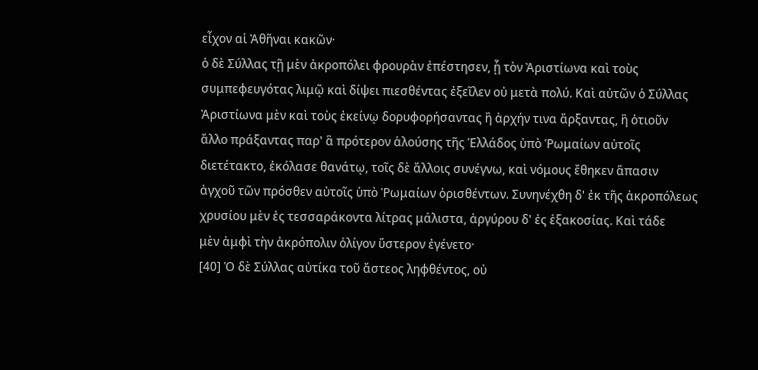εἶχον αἱ Ἀθῆναι κακῶν·
ὁ δὲ Σύλλας τῇ μὲν ἀκροπόλει φρουρὰν ἐπέστησεν, ᾗ τὸν Ἀριστίωνα καὶ τοὺς
συμπεφευγότας λιμῷ καὶ δίψει πιεσθέντας ἐξεῖλεν οὐ μετὰ πολύ. Καὶ αὐτῶν ὁ Σύλλας
Ἀριστίωνα μὲν καὶ τοὺς ἐκείνῳ δορυφορήσαντας ἢ ἀρχήν τινα ἄρξαντας, ἢ ὁτιοῦν
ἄλλο πράξαντας παρ' ἃ πρότερον ἁλούσης τῆς Ἑλλάδος ὑπὸ Ῥωμαίων αὐτοῖς
διετέτακτο, ἐκόλασε θανάτῳ, τοῖς δὲ ἄλλοις συνέγνω, καὶ νόμους ἔθηκεν ἅπασιν
ἀγχοῦ τῶν πρόσθεν αὐτοῖς ὑπὸ Ῥωμαίων ὁρισθέντων. Συνηνέχθη δ' ἐκ τῆς ἀκροπόλεως
χρυσίου μὲν ἐς τεσσαράκοντα λίτρας μάλιστα, ἀργύρου δ' ἐς ἑξακοσίας. Καὶ τάδε
μὲν ἀμφὶ τὴν ἀκρόπολιν ὀλίγον ὕστερον ἐγένετο·
[40] Ὁ δὲ Σύλλας αὐτίκα τοῦ ἄστεος ληφθέντος, οὐ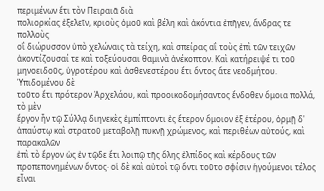περιμένων ἔτι τὸν Πειραιᾶ διὰ
πολιορκίας ἐξελεῖν, κριοὺς ὁμοῦ καὶ βέλη καὶ ἀκόντια ἐπῆγεν, ἄνδρας τε πολλοὺς
οἳ διώρυσσον ὑπὸ χελώναις τὰ τείχη, καὶ σπείρας αἳ τοὺς ἐπὶ τῶν τειχῶν
ἀκοντίζουσαί τε καὶ τοξεύουσαι θαμινὰ ἀνέκοπτον. Καὶ κατήρειψέ τι τοῦ
μηνοειδοῦς, ὑγροτέρου καὶ ἀσθενεστέρου ἔτι ὄντος ἅτε νεοδμήτου. Ὑπιδομένου δὲ
τοῦτο ἔτι πρότερον Ἀρχελάου, καὶ προοικοδομήσαντος ἔνδοθεν ὅμοια πολλά, τὸ μὲν
ἔργον ἦν τῷ Σύλλᾳ διηνεκὲς ἐμπίπτοντι ἐς ἕτερον ὅμοιον ἐξ ἑτέρου, ὁρμῇ δ'
ἀπαύστῳ καὶ στρατοῦ μεταβολῇ πυκνῇ χρώμενος, καὶ περιθέων αὐτούς, καὶ παρακαλῶν
ἐπὶ τὸ ἔργον ὡς ἐν τῷδε ἔτι λοιπῷ τῆς ὅλης ἐλπίδος καὶ κέρδους τῶν
προπεπονημένων ὄντος· οἱ δὲ καὶ αὐτοὶ τῷ ὄντι τοῦτο σφίσιν ἡγούμενοι τέλος εἶναι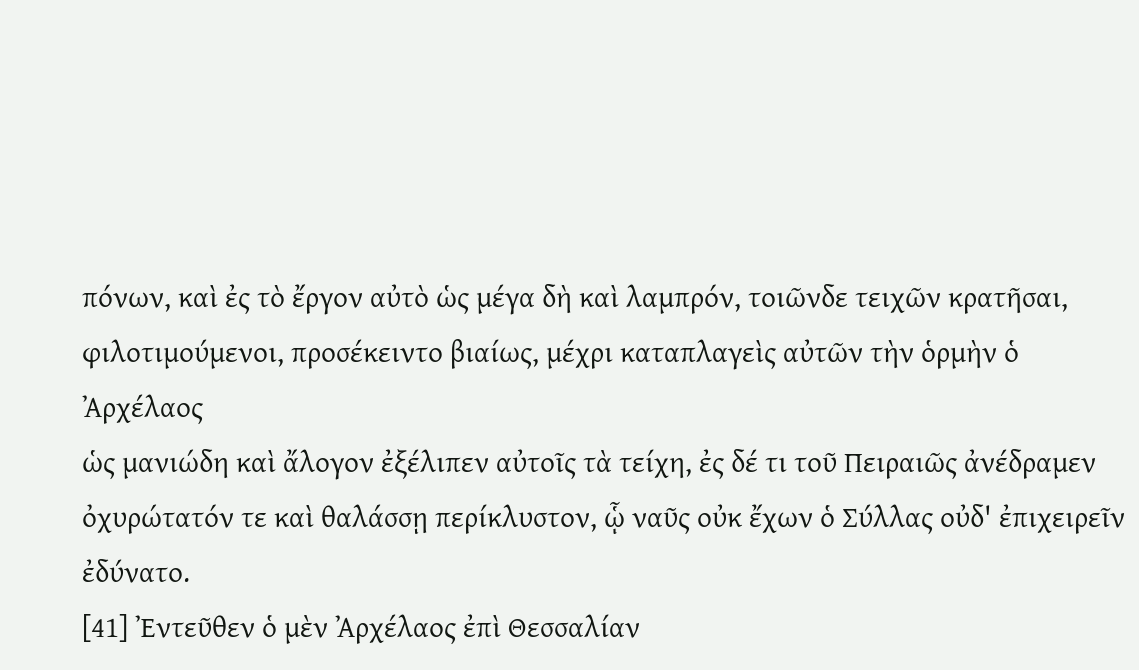πόνων, καὶ ἐς τὸ ἔργον αὐτὸ ὡς μέγα δὴ καὶ λαμπρόν, τοιῶνδε τειχῶν κρατῆσαι,
φιλοτιμούμενοι, προσέκειντο βιαίως, μέχρι καταπλαγεὶς αὐτῶν τὴν ὁρμὴν ὁ Ἀρχέλαος
ὡς μανιώδη καὶ ἄλογον ἐξέλιπεν αὐτοῖς τὰ τείχη, ἐς δέ τι τοῦ Πειραιῶς ἀνέδραμεν
ὀχυρώτατόν τε καὶ θαλάσσῃ περίκλυστον, ᾧ ναῦς οὐκ ἔχων ὁ Σύλλας οὐδ' ἐπιχειρεῖν
ἐδύνατο.
[41] Ἐντεῦθεν ὁ μὲν Ἀρχέλαος ἐπὶ Θεσσαλίαν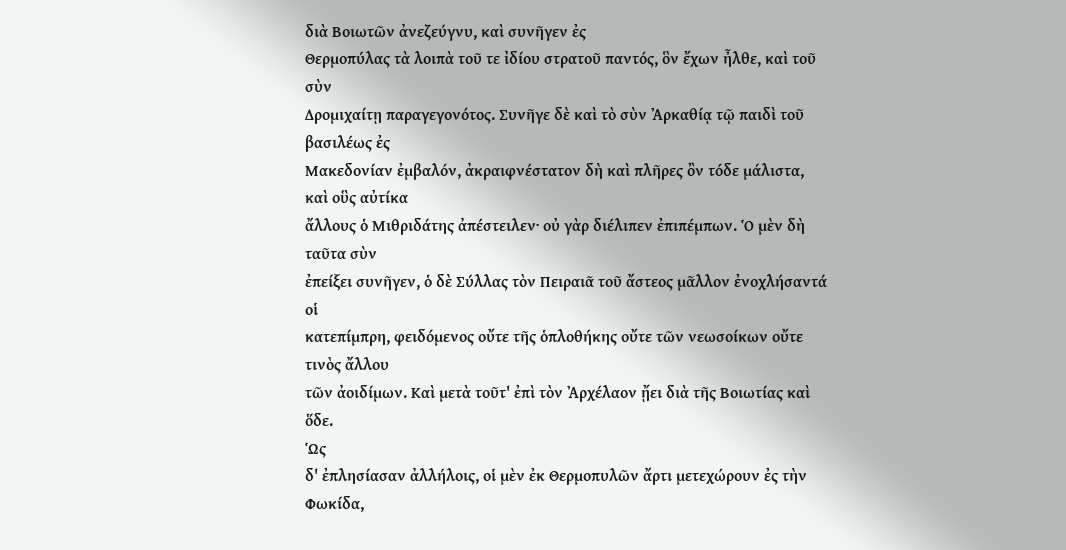διὰ Βοιωτῶν ἀνεζεύγνυ, καὶ συνῆγεν ἐς
Θερμοπύλας τὰ λοιπὰ τοῦ τε ἰδίου στρατοῦ παντός, ὃν ἔχων ἦλθε, καὶ τοῦ σὺν
Δρομιχαίτῃ παραγεγονότος. Συνῆγε δὲ καὶ τὸ σὺν Ἀρκαθίᾳ τῷ παιδὶ τοῦ βασιλέως ἐς
Μακεδονίαν ἐμβαλόν, ἀκραιφνέστατον δὴ καὶ πλῆρες ὂν τόδε μάλιστα, καὶ οὓς αὐτίκα
ἄλλους ὁ Μιθριδάτης ἀπέστειλεν· οὐ γὰρ διέλιπεν ἐπιπέμπων. Ὁ μὲν δὴ ταῦτα σὺν
ἐπείξει συνῆγεν, ὁ δὲ Σύλλας τὸν Πειραιᾶ τοῦ ἄστεος μᾶλλον ἐνοχλήσαντά οἱ
κατεπίμπρη, φειδόμενος οὔτε τῆς ὁπλοθήκης οὔτε τῶν νεωσοίκων οὔτε τινὸς ἄλλου
τῶν ἀοιδίμων. Καὶ μετὰ τοῦτ' ἐπὶ τὸν Ἀρχέλαον ᾔει διὰ τῆς Βοιωτίας καὶ ὅδε.
Ὡς
δ' ἐπλησίασαν ἀλλήλοις, οἱ μὲν ἐκ Θερμοπυλῶν ἄρτι μετεχώρουν ἐς τὴν Φωκίδα,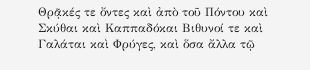Θρᾷκές τε ὄντες καὶ ἀπὸ τοῦ Πόντου καὶ Σκύθαι καὶ Καππαδόκαι Βιθυνοί τε καὶ
Γαλάται καὶ Φρύγες, καὶ ὅσα ἄλλα τῷ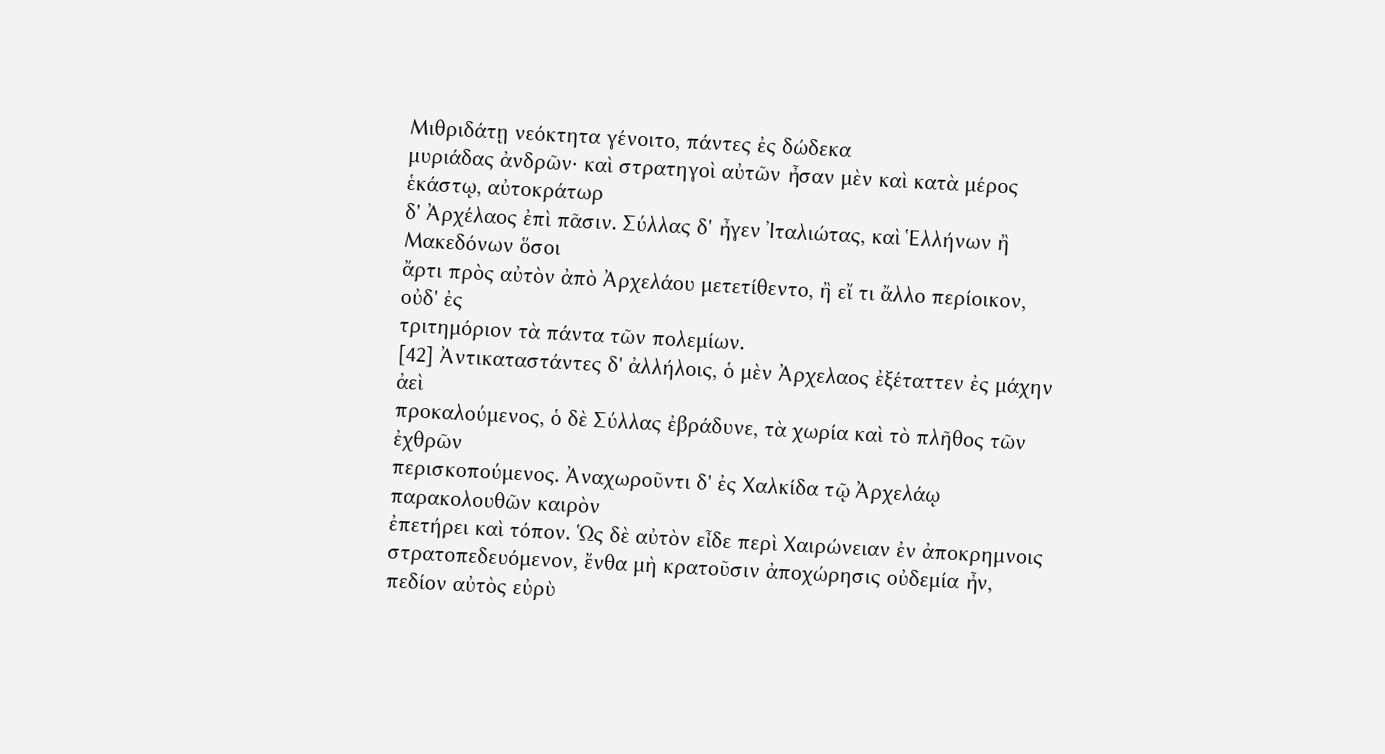Μιθριδάτῃ νεόκτητα γένοιτο, πάντες ἐς δώδεκα
μυριάδας ἀνδρῶν· καὶ στρατηγοὶ αὐτῶν ἦσαν μὲν καὶ κατὰ μέρος ἑκάστῳ, αὐτοκράτωρ
δ' Ἀρχέλαος ἐπὶ πᾶσιν. Σύλλας δ' ἦγεν Ἰταλιώτας, καὶ Ἑλλήνων ἢ Μακεδόνων ὅσοι
ἄρτι πρὸς αὐτὸν ἀπὸ Ἀρχελάου μετετίθεντο, ἢ εἴ τι ἄλλο περίοικον, οὐδ' ἐς
τριτημόριον τὰ πάντα τῶν πολεμίων.
[42] Ἀντικαταστάντες δ' ἀλλήλοις, ὁ μὲν Ἀρχελαος ἐξέταττεν ἐς μάχην ἀεὶ
προκαλούμενος, ὁ δὲ Σύλλας ἐβράδυνε, τὰ χωρία καὶ τὸ πλῆθος τῶν ἐχθρῶν
περισκοπούμενος. Ἀναχωροῦντι δ' ἐς Χαλκίδα τῷ Ἀρχελάῳ παρακολουθῶν καιρὸν
ἐπετήρει καὶ τόπον. Ὡς δὲ αὐτὸν εἶδε περὶ Χαιρώνειαν ἐν ἀποκρημνοις
στρατοπεδευόμενον, ἔνθα μὴ κρατοῦσιν ἀποχώρησις οὐδεμία ἦν, πεδίον αὐτὸς εὐρὺ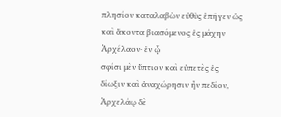πλησίον καταλαβὼν εὐθὺς ἐπῆγεν ὡς καὶ ἄκοντα βιασόμενος ἐς μάχην Ἀρχέλαον· ἐν ᾧ
σφίσι μὲν ὕπτιον καὶ εὐπετὲς ἐς δίωξιν καὶ ἀναχώρησιν ἦν πεδίον, Ἀρχελάῳ δὲ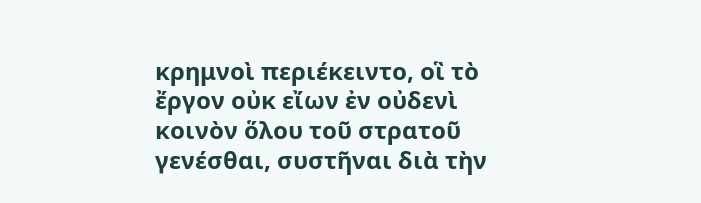κρημνοὶ περιέκειντο, οἳ τὸ ἔργον οὐκ εἴων ἐν οὐδενὶ κοινὸν ὅλου τοῦ στρατοῦ
γενέσθαι, συστῆναι διὰ τὴν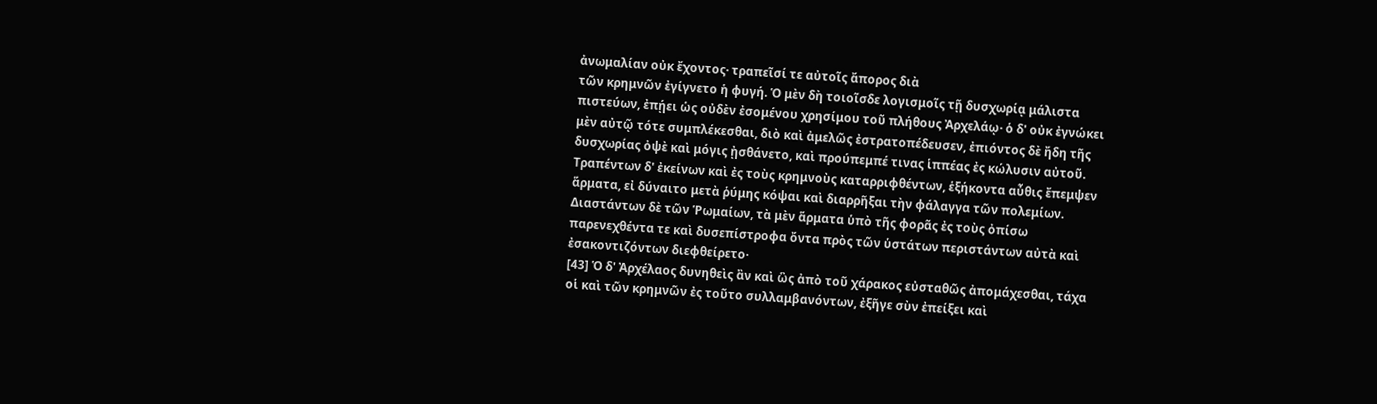ἀνωμαλίαν οὐκ ἔχοντος· τραπεῖσί τε αὐτοῖς ἄπορος διὰ
τῶν κρημνῶν ἐγίγνετο ἡ φυγή. Ὁ μὲν δὴ τοιοῖσδε λογισμοῖς τῇ δυσχωρίᾳ μάλιστα
πιστεύων, ἐπῄει ὡς οὐδὲν ἐσομένου χρησίμου τοῦ πλήθους Ἀρχελάῳ· ὁ δ' οὐκ ἐγνώκει
μὲν αὐτῷ τότε συμπλέκεσθαι, διὸ καὶ ἀμελῶς ἐστρατοπέδευσεν, ἐπιόντος δὲ ἤδη τῆς
δυσχωρίας ὀψὲ καὶ μόγις ᾐσθάνετο, καὶ προύπεμπέ τινας ἱππέας ἐς κώλυσιν αὐτοῦ.
Τραπέντων δ' ἐκείνων καὶ ἐς τοὺς κρημνοὺς καταρριφθέντων, ἑξήκοντα αὖθις ἔπεμψεν
ἅρματα, εἰ δύναιτο μετὰ ῥύμης κόψαι καὶ διαρρῆξαι τὴν φάλαγγα τῶν πολεμίων.
Διαστάντων δὲ τῶν Ῥωμαίων, τὰ μὲν ἅρματα ὑπὸ τῆς φορᾶς ἐς τοὺς ὀπίσω
παρενεχθέντα τε καὶ δυσεπίστροφα ὄντα πρὸς τῶν ὑστάτων περιστάντων αὐτὰ καὶ
ἐσακοντιζόντων διεφθείρετο·
[43] Ὁ δ' Ἀρχέλαος δυνηθεὶς ἂν καὶ ὣς ἀπὸ τοῦ χάρακος εὐσταθῶς ἀπομάχεσθαι, τάχα
οἱ καὶ τῶν κρημνῶν ἐς τοῦτο συλλαμβανόντων, ἐξῆγε σὺν ἐπείξει καὶ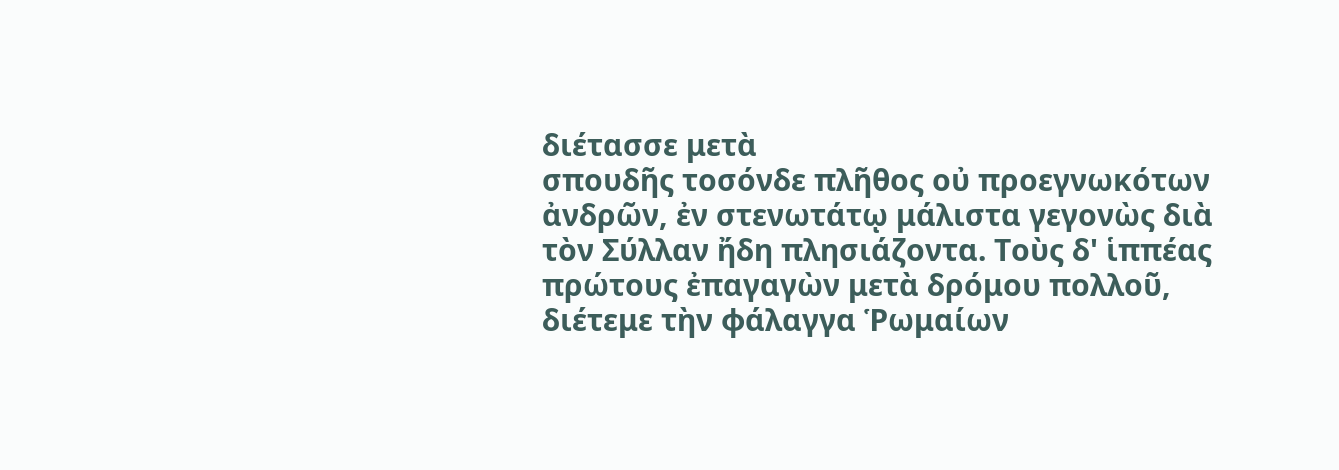διέτασσε μετὰ
σπουδῆς τοσόνδε πλῆθος οὐ προεγνωκότων ἀνδρῶν, ἐν στενωτάτῳ μάλιστα γεγονὼς διὰ
τὸν Σύλλαν ἤδη πλησιάζοντα. Τοὺς δ' ἱππέας πρώτους ἐπαγαγὼν μετὰ δρόμου πολλοῦ,
διέτεμε τὴν φάλαγγα Ῥωμαίων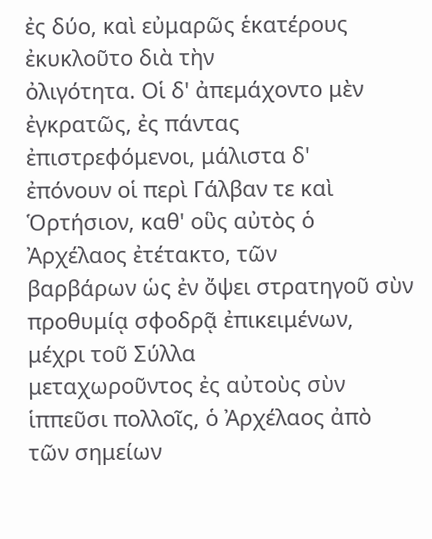ἐς δύο, καὶ εὐμαρῶς ἑκατέρους ἐκυκλοῦτο διὰ τὴν
ὀλιγότητα. Οἱ δ' ἀπεμάχοντο μὲν ἐγκρατῶς, ἐς πάντας ἐπιστρεφόμενοι, μάλιστα δ'
ἐπόνουν οἱ περὶ Γάλβαν τε καὶ Ὁρτήσιον, καθ' οὓς αὐτὸς ὁ Ἀρχέλαος ἐτέτακτο, τῶν
βαρβάρων ὡς ἐν ὄψει στρατηγοῦ σὺν προθυμίᾳ σφοδρᾷ ἐπικειμένων, μέχρι τοῦ Σύλλα
μεταχωροῦντος ἐς αὐτοὺς σὺν ἱππεῦσι πολλοῖς, ὁ Ἀρχέλαος ἀπὸ τῶν σημείων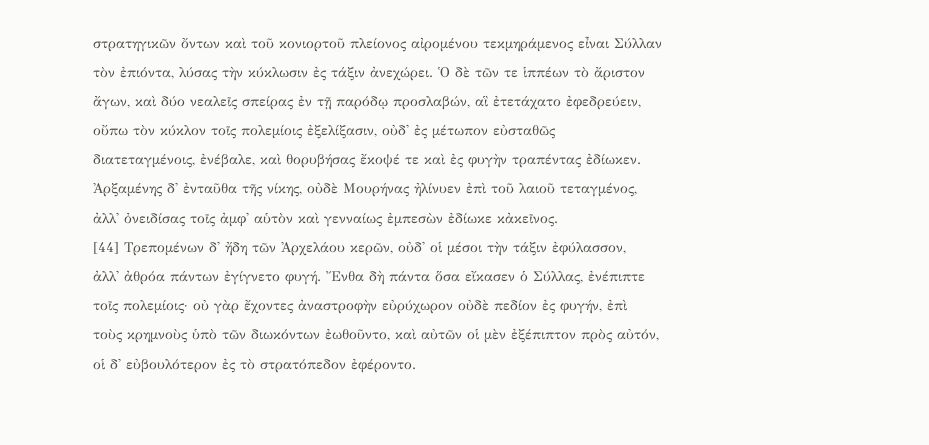στρατηγικῶν ὄντων καὶ τοῦ κονιορτοῦ πλείονος αἰρομένου τεκμηράμενος εἶναι Σύλλαν
τὸν ἐπιόντα, λύσας τὴν κύκλωσιν ἐς τάξιν ἀνεχώρει. Ὁ δὲ τῶν τε ἱππέων τὸ ἄριστον
ἄγων, καὶ δύο νεαλεῖς σπείρας ἐν τῇ παρόδῳ προσλαβών, αἳ ἐτετάχατο ἐφεδρεύειν,
οὔπω τὸν κύκλον τοῖς πολεμίοις ἐξελίξασιν, οὐδ' ἐς μέτωπον εὐσταθῶς
διατεταγμένοις, ἐνέβαλε, καὶ θορυβήσας ἔκοψέ τε καὶ ἐς φυγὴν τραπέντας ἐδίωκεν.
Ἀρξαμένης δ' ἐνταῦθα τῆς νίκης, οὐδὲ Μουρήνας ἠλίνυεν ἐπὶ τοῦ λαιοῦ τεταγμένος,
ἀλλ' ὀνειδίσας τοῖς ἀμφ' αὑτὸν καὶ γενναίως ἐμπεσὼν ἐδίωκε κἀκεῖνος.
[44] Τρεπομένων δ' ἤδη τῶν Ἀρχελάου κερῶν, οὐδ' οἱ μέσοι τὴν τάξιν ἐφύλασσον,
ἀλλ' ἀθρόα πάντων ἐγίγνετο φυγή. Ἔνθα δὴ πάντα ὅσα εἴκασεν ὁ Σύλλας, ἐνέπιπτε
τοῖς πολεμίοις· οὐ γὰρ ἔχοντες ἀναστροφὴν εὐρύχωρον οὐδὲ πεδίον ἐς φυγήν, ἐπὶ
τοὺς κρημνοὺς ὑπὸ τῶν διωκόντων ἐωθοῦντο, καὶ αὐτῶν οἱ μὲν ἐξέπιπτον πρὸς αὐτόν,
οἱ δ' εὐβουλότερον ἐς τὸ στρατόπεδον ἐφέροντο.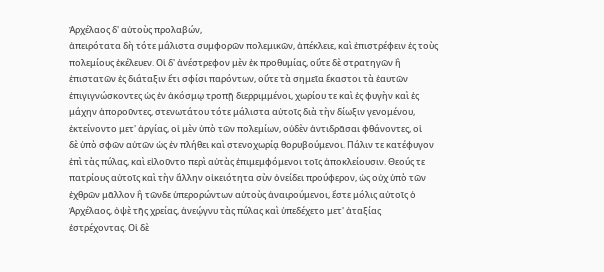Ἀρχέλαος δ' αὐτοὺς προλαβών,
ἀπειρότατα δὴ τότε μάλιστα συμφορῶν πολεμικῶν, ἀπέκλειε, καὶ ἐπιστρέφειν ἐς τοὺς
πολεμίους ἐκέλευεν. Οἱ δ' ἀνέστρεφον μὲν ἐκ προθυμίας, οὔτε δὲ στρατηγῶν ἢ
ἐπιστατῶν ἐς διάταξιν ἔτι σφίσι παρόντων, οὔτε τὰ σημεῖα ἕκαστοι τὰ ἑαυτῶν
ἐπιγιγνώσκοντες ὡς ἐν ἀκόσμῳ τροπῇ διερριμμένοι, χωρίου τε καὶ ἐς φυγὴν καὶ ἐς
μάχην ἀποροῦντες, στενωτάτου τότε μάλιστα αὐτοῖς διὰ τὴν δίωξιν γενομένου,
ἐκτείνοντο μετ' ἀργίας, οἱ μὲν ὑπὸ τῶν πολεμίων, οὐδὲν ἀντιδρᾶσαι φθάνοντες, οἱ
δὲ ὑπὸ σφῶν αὐτῶν ὡς ἐν πλήθει καὶ στενοχωρίᾳ θορυβούμενοι. Πάλιν τε κατέφυγον
ἐπὶ τὰς πύλας, καὶ εἰλοῦντο περὶ αὐτὰς ἐπιμεμφόμενοι τοῖς ἀποκλείουσιν. Θεούς τε
πατρίους αὐτοῖς καὶ τὴν ἄλλην οἰκειότητα σὺν ὀνείδει προύφερον, ὡς οὐχ ὑπὸ τῶν
ἐχθρῶν μᾶλλον ἢ τῶνδε ὑπερορώντων αὑτοὺς ἀναιρούμενοι, ἔστε μόλις αὐτοῖς ὁ
Ἀρχέλαος, ὀψὲ τῆς χρείας, ἀνεῴγνυ τὰς πύλας καὶ ὑπεδέχετο μετ' ἀταξίας
ἐστρέχοντας. Οἱ δὲ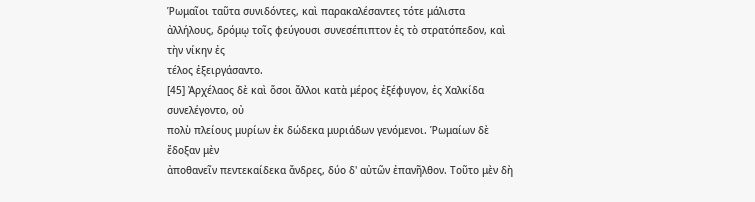Ῥωμαῖοι ταῦτα συνιδόντες, καὶ παρακαλέσαντες τότε μάλιστα
ἀλλήλους, δρόμῳ τοῖς φεύγουσι συνεσέπιπτον ἐς τὸ στρατόπεδον, καὶ τὴν νίκην ἐς
τέλος ἐξειργάσαντο.
[45] Ἀρχέλαος δὲ καὶ ὅσοι ἄλλοι κατὰ μέρος ἐξέφυγον, ἐς Χαλκίδα συνελέγοντο, οὐ
πολὺ πλείους μυρίων ἐκ δώδεκα μυριάδων γενόμενοι. Ῥωμαίων δὲ ἔδοξαν μὲν
ἀποθανεῖν πεντεκαίδεκα ἄνδρες, δύο δ' αὐτῶν ἐπανῆλθον. Τοῦτο μὲν δὴ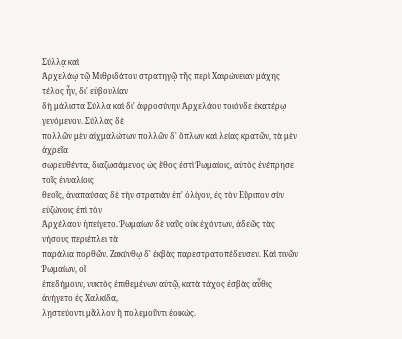Σύλλᾳ καὶ
Ἀρχελάῳ τῷ Μιθριδάτου στρατηγῷ τῆς περὶ Χαιρώνειαν μάχης τέλος ἦν, δι' εὐβουλίαν
δὴ μάλιστα Σύλλα καὶ δι' ἀφροσύνην Ἀρχελάου τοιόνδε ἑκατέρῳ γενόμενον. Σύλλας δὲ
πολλῶν μὲν αἰχμαλώτων πολλῶν δ' ὅπλων καὶ λείας κρατῶν, τὰ μὲν ἀχρεῖα
σωρευθέντα, διαζωσάμενος ὡς ἔθος ἐστὶ Ῥωμαίοις, αὐτὸς ἐνέπρησε τοῖς ἐνυαλίοις
θεοῖς, ἀναπαύσας δὲ τὴν στρατιὰν ἐπ' ὀλίγον, ἐς τὸν Εὔριπον σὺν εὐζώνοις ἐπὶ τὸν
Ἀρχέλαον ἠπείγετο. Ῥωμαίων δὲ ναῦς οὐκ ἐχόντων, ἀδεῶς τὰς νήσους περιέπλει τὰ
παράλια πορθῶν. Ζακύνθῳ δ' ἐκβὰς παρεστρατοπέδευσεν. Καὶ τινῶν Ῥωμαίων, οἳ
ἐπεδήμουν, νυκτὸς ἐπιθεμένων αὐτῷ, κατὰ τάχος ἐσβὰς αὖθις ἀνήγετο ἐς Χαλκίδα,
λῃστεύοντι μᾶλλον ἢ πολεμοῦντι ἐοικώς.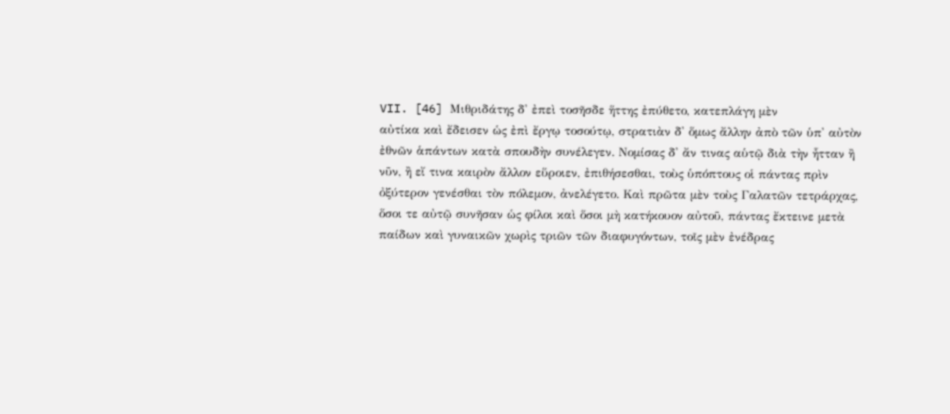VII. [46] Μιθριδάτης δ' ἐπεὶ τοσῆσδε ἥττης ἐπύθετο, κατεπλάγη μὲν
αὐτίκα καὶ ἔδεισεν ὡς ἐπὶ ἔργῳ τοσούτῳ, στρατιὰν δ' ὅμως ἄλλην ἀπὸ τῶν ὑπ' αὐτὸν
ἐθνῶν ἁπάντων κατὰ σπουδὴν συνέλεγεν. Νομίσας δ' ἄν τινας αὑτῷ διὰ τὴν ἧτταν ἢ
νῦν, ἢ εἴ τινα καιρὸν ἄλλον εὕροιεν, ἐπιθήσεσθαι, τοὺς ὑπόπτους οἱ πάντας πρὶν
ὀξύτερον γενέσθαι τὸν πόλεμον, ἀνελέγετο. Καὶ πρῶτα μὲν τοὺς Γαλατῶν τετράρχας,
ὅσοι τε αὐτῷ συνῆσαν ὡς φίλοι καὶ ὅσοι μὴ κατήκουον αὐτοῦ, πάντας ἔκτεινε μετὰ
παίδων καὶ γυναικῶν χωρὶς τριῶν τῶν διαφυγόντων, τοῖς μὲν ἐνέδρας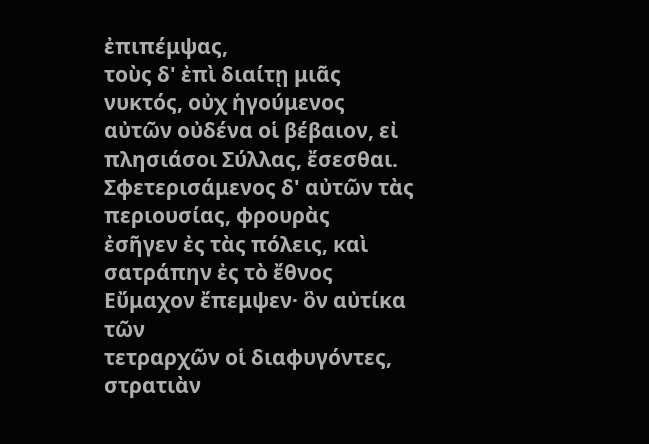ἐπιπέμψας,
τοὺς δ' ἐπὶ διαίτῃ μιᾶς νυκτός, οὐχ ἡγούμενος αὐτῶν οὐδένα οἱ βέβαιον, εἰ
πλησιάσοι Σύλλας, ἔσεσθαι. Σφετερισάμενος δ' αὐτῶν τὰς περιουσίας, φρουρὰς
ἐσῆγεν ἐς τὰς πόλεις, καὶ σατράπην ἐς τὸ ἔθνος Εὔμαχον ἔπεμψεν· ὃν αὐτίκα τῶν
τετραρχῶν οἱ διαφυγόντες, στρατιὰν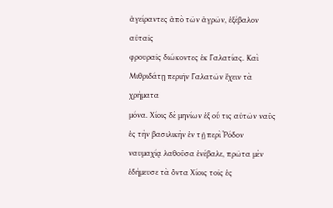ἀγείραντες ἀπὸ τῶν ἀγρῶν, ἐξέβαλον αὐταῖς
φρουραῖς διώκοντες ἐκ Γαλατίας. Καὶ Μιθριδάτῃ περιῆν Γαλατῶν ἔχειν τὰ χρήματα
μόνα. Χίοις δὲ μηνίων ἐξ οὗ τις αὐτῶν ναῦς ἐς τὴν βασιλικὴν ἐν τῇ περὶ Ῥόδον
ναυμαχίᾳ λαθοῦσα ἐνέβαλε, πρῶτα μὲν ἐδήμευσε τὰ ὄντα Χίοις τοῖς ἐς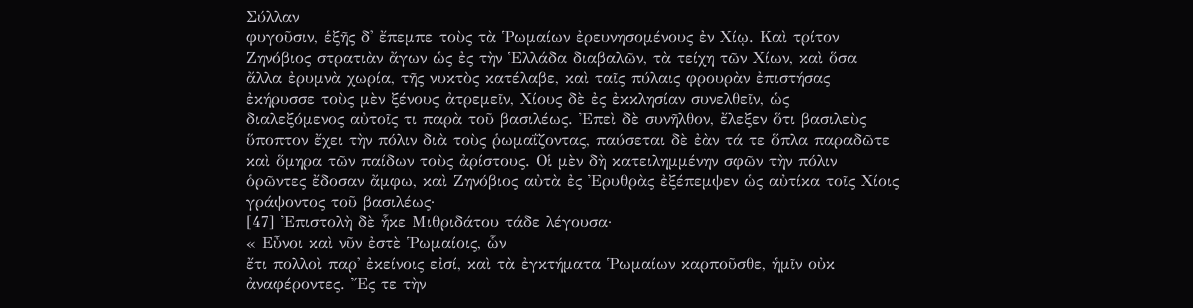Σύλλαν
φυγοῦσιν, ἑξῆς δ' ἔπεμπε τοὺς τὰ Ῥωμαίων ἐρευνησομένους ἐν Χίῳ. Καὶ τρίτον
Ζηνόβιος στρατιὰν ἄγων ὡς ἐς τὴν Ἑλλάδα διαβαλῶν, τὰ τείχη τῶν Χίων, καὶ ὅσα
ἄλλα ἐρυμνὰ χωρία, τῆς νυκτὸς κατέλαβε, καὶ ταῖς πύλαις φρουρὰν ἐπιστήσας
ἐκήρυσσε τοὺς μὲν ξένους ἀτρεμεῖν, Χίους δὲ ἐς ἐκκλησίαν συνελθεῖν, ὡς
διαλεξόμενος αὐτοῖς τι παρὰ τοῦ βασιλέως. Ἐπεὶ δὲ συνῆλθον, ἔλεξεν ὅτι βασιλεὺς
ὕποπτον ἔχει τὴν πόλιν διὰ τοὺς ῥωμαΐζοντας, παύσεται δὲ ἐὰν τά τε ὅπλα παραδῶτε
καὶ ὅμηρα τῶν παίδων τοὺς ἀρίστους. Οἱ μὲν δὴ κατειλημμένην σφῶν τὴν πόλιν
ὁρῶντες ἔδοσαν ἄμφω, καὶ Ζηνόβιος αὐτὰ ἐς Ἐρυθρὰς ἐξέπεμψεν ὡς αὐτίκα τοῖς Χίοις
γράψοντος τοῦ βασιλέως·
[47] Ἐπιστολὴ δὲ ἧκε Μιθριδάτου τάδε λέγουσα·
« Εὖνοι καὶ νῦν ἐστὲ Ῥωμαίοις, ὧν
ἔτι πολλοὶ παρ' ἐκείνοις εἰσί, καὶ τὰ ἐγκτήματα Ῥωμαίων καρποῦσθε, ἡμῖν οὐκ
ἀναφέροντες. Ἔς τε τὴν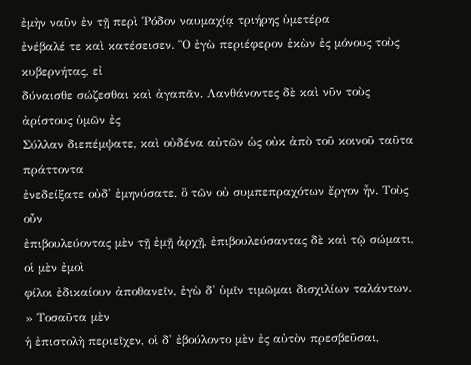ἐμὴν ναῦν ἐν τῇ περὶ Ῥόδον ναυμαχίᾳ τριήρης ὑμετέρα
ἐνέβαλέ τε καὶ κατέσεισεν. Ὃ ἐγὼ περιέφερον ἑκὼν ἐς μόνους τοὺς κυβερνήτας, εἰ
δύναισθε σώζεσθαι καὶ ἀγαπᾶν. Λανθάνοντες δὲ καὶ νῦν τοὺς ἀρίστους ὑμῶν ἐς
Σύλλαν διεπέμψατε, καὶ οὐδένα αὐτῶν ὡς οὐκ ἀπὸ τοῦ κοινοῦ ταῦτα πράττοντα
ἐνεδείξατε οὐδ' ἐμηνύσατε, ὃ τῶν οὐ συμπεπραχότων ἔργον ἦν. Τοὺς οὖν
ἐπιβουλεύοντας μὲν τῇ ἐμῇ ἀρχῇ, ἐπιβουλεύσαντας δὲ καὶ τῷ σώματι, οἱ μὲν ἐμοὶ
φίλοι ἐδικαίουν ἀποθανεῖν, ἐγὼ δ' ὑμῖν τιμῶμαι δισχιλίων ταλάντων. » Τοσαῦτα μὲν
ἡ ἐπιστολὴ περιεῖχεν, οἱ δ' ἐβούλοντο μὲν ἐς αὐτὸν πρεσβεῦσαι,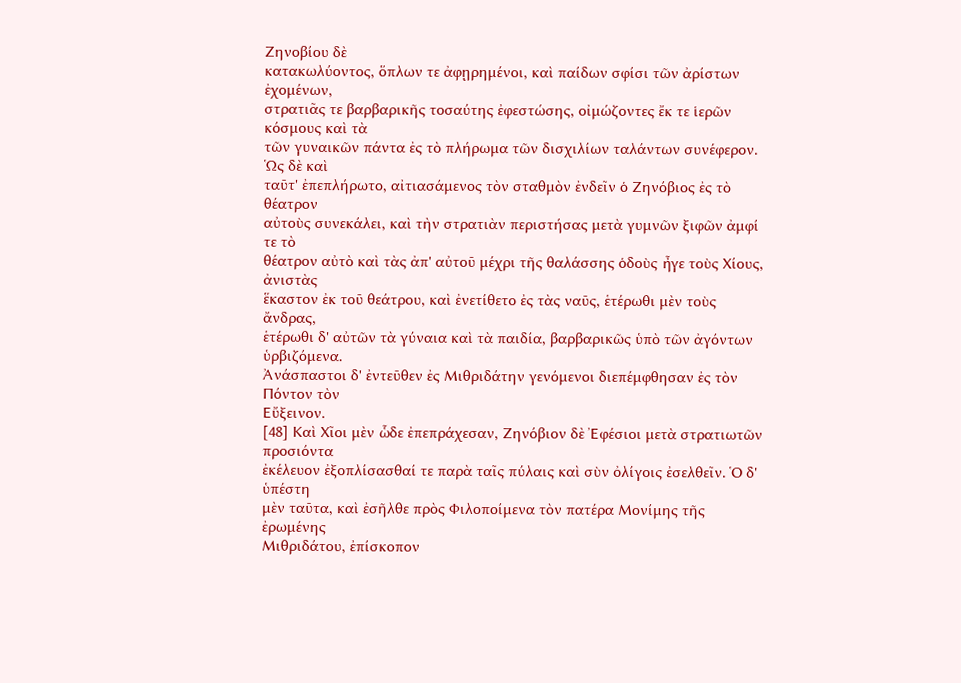Ζηνοβίου δὲ
κατακωλύοντος, ὅπλων τε ἀφῃρημένοι, καὶ παίδων σφίσι τῶν ἀρίστων ἐχομένων,
στρατιᾶς τε βαρβαρικῆς τοσαύτης ἐφεστώσης, οἰμώζοντες ἔκ τε ἱερῶν κόσμους καὶ τὰ
τῶν γυναικῶν πάντα ἐς τὸ πλήρωμα τῶν δισχιλίων ταλάντων συνέφερον. Ὡς δὲ καὶ
ταῦτ' ἐπεπλήρωτο, αἰτιασάμενος τὸν σταθμὸν ἐνδεῖν ὁ Ζηνόβιος ἐς τὸ θέατρον
αὐτοὺς συνεκάλει, καὶ τὴν στρατιὰν περιστήσας μετὰ γυμνῶν ξιφῶν ἀμφί τε τὸ
θέατρον αὐτὸ καὶ τὰς ἀπ' αὐτοῦ μέχρι τῆς θαλάσσης ὁδοὺς ἦγε τοὺς Χίους, ἀνιστὰς
ἕκαστον ἐκ τοῦ θεάτρου, καὶ ἐνετίθετο ἐς τὰς ναῦς, ἑτέρωθι μὲν τοὺς ἄνδρας,
ἑτέρωθι δ' αὐτῶν τὰ γύναια καὶ τὰ παιδία, βαρβαρικῶς ὑπὸ τῶν ἀγόντων ὑρβιζόμενα.
Ἀνάσπαστοι δ' ἐντεῦθεν ἐς Μιθριδάτην γενόμενοι διεπέμφθησαν ἐς τὸν Πόντον τὸν
Εὔξεινον.
[48] Καὶ Χῖοι μὲν ὧδε ἐπεπράχεσαν, Ζηνόβιον δὲ Ἐφέσιοι μετὰ στρατιωτῶν προσιόντα
ἐκέλευον ἐξοπλίσασθαί τε παρὰ ταῖς πύλαις καὶ σὺν ὀλίγοις ἐσελθεῖν. Ὁ δ' ὑπέστη
μὲν ταῦτα, καὶ ἐσῆλθε πρὸς Φιλοποίμενα τὸν πατέρα Μονίμης τῆς ἐρωμένης
Μιθριδάτου, ἐπίσκοπον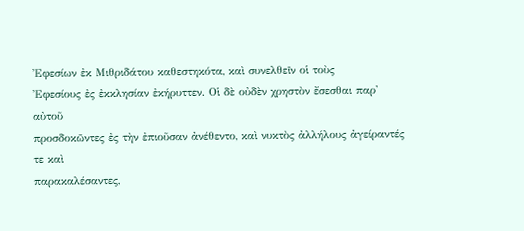Ἐφεσίων ἐκ Μιθριδάτου καθεστηκότα, καὶ συνελθεῖν οἱ τοὺς
Ἐφεσίους ἐς ἐκκλησίαν ἐκήρυττεν. Οἱ δὲ οὐδὲν χρηστὸν ἔσεσθαι παρ' αὐτοῦ
προσδοκῶντες ἐς τὴν ἐπιοῦσαν ἀνέθεντο, καὶ νυκτὸς ἀλλήλους ἀγείραντές τε καὶ
παρακαλέσαντες,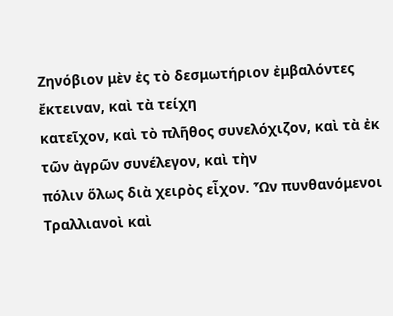Ζηνόβιον μὲν ἐς τὸ δεσμωτήριον ἐμβαλόντες ἔκτειναν, καὶ τὰ τείχη
κατεῖχον, καὶ τὸ πλῆθος συνελόχιζον, καὶ τὰ ἐκ τῶν ἀγρῶν συνέλεγον, καὶ τὴν
πόλιν ὅλως διὰ χειρὸς εἶχον. Ὧν πυνθανόμενοι Τραλλιανοὶ καὶ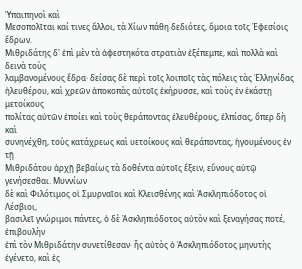Ὑπαιπηνοὶ καὶ
Μεσοπολῖται καί τινες ἄλλοι, τὰ Χίων πάθη δεδιότες, ὅμοια τοῖς Ἐφεσίοις ἔδρων.
Μιθριδάτης δ' ἐπὶ μὲν τὰ ἀφεστηκότα στρατιὰν ἐξέπεμπε, καὶ πολλὰ καὶ δεινὰ τοὺς
λαμβανομένους ἔδρα· δείσας δὲ περὶ τοῖς λοιποῖς τὰς πόλεις τὰς Ἑλληνίδας
ἠλευθέρου, καὶ χρεῶν ἀποκοπὰς αὐτοῖς ἐκήρυσσε, καὶ τοὺς ἐν ἑκάστῃ μετοίκους
πολίτας αὐτῶν ἐποίει καὶ τοὺς θεράποντας ἐλευθέρους, ἐλπίσας, ὅπερ δὴ καὶ
συνηνέχθη, τοὺς κατάχρεως καὶ υετοίκους καὶ θεράποντας, ἡγουμένους ἐν τῇ
Μιθριδάτου ἀρχῇ βεβαίως τὰ δοθέντα αὐτοῖς ἕξειν, εὔνους αὑτῷ γενήσεσθαι. Μυννίων
δὲ καὶ Φιλότιμος οἱ Σμυρναῖοι καὶ Κλεισθένης καὶ Ἀσκληπιόδοτος οἱ Λέσβιοι,
βασιλεῖ γνώριμοι πάντες, ὁ δὲ Ἀσκληπιόδοτος αὐτὸν καὶ ξεναγήσας ποτέ, ἐπιβουλὴν
ἐπὶ τὸν Μιθριδάτην συνετίθεσαν· ἧς αὐτὸς ὁ Ἀσκληπιόδοτος μηνυτὴς ἐγένετο, καὶ ἐς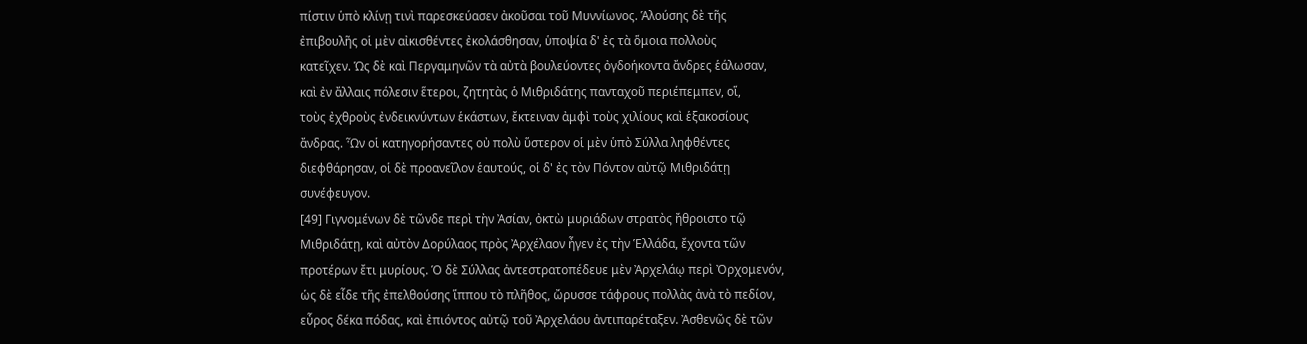πίστιν ὑπὸ κλίνῃ τινὶ παρεσκεύασεν ἀκοῦσαι τοῦ Μυννίωνος. Ἁλούσης δὲ τῆς
ἐπιβουλῆς οἱ μὲν αἰκισθέντες ἐκολάσθησαν, ὑποψία δ' ἐς τὰ ὅμοια πολλοὺς
κατεῖχεν. Ὡς δὲ καὶ Περγαμηνῶν τὰ αὐτὰ βουλεύοντες ὀγδοήκοντα ἄνδρες ἑάλωσαν,
καὶ ἐν ἄλλαις πόλεσιν ἕτεροι, ζητητὰς ὁ Μιθριδάτης πανταχοῦ περιέπεμπεν, οἵ,
τοὺς ἐχθροὺς ἐνδεικνύντων ἑκάστων, ἔκτειναν ἀμφὶ τοὺς χιλίους καὶ ἑξακοσίους
ἄνδρας. Ὧν οἱ κατηγορήσαντες οὐ πολὺ ὕστερον οἱ μὲν ὑπὸ Σύλλα ληφθέντες
διεφθάρησαν, οἱ δὲ προανεῖλον ἑαυτούς, οἱ δ' ἐς τὸν Πόντον αὐτῷ Μιθριδάτῃ
συνέφευγον.
[49] Γιγνομένων δὲ τῶνδε περὶ τὴν Ἀσίαν, ὀκτὼ μυριάδων στρατὸς ἤθροιστο τῷ
Μιθριδάτῃ, καὶ αὐτὸν Δορύλαος πρὸς Ἀρχέλαον ἦγεν ἐς τὴν Ἑλλάδα, ἔχοντα τῶν
προτέρων ἔτι μυρίους. Ὁ δὲ Σύλλας ἀντεστρατοπέδευε μὲν Ἀρχελάῳ περὶ Ὀρχομενόν,
ὡς δὲ εἶδε τῆς ἐπελθούσης ἵππου τὸ πλῆθος, ὤρυσσε τάφρους πολλὰς ἀνὰ τὸ πεδίον,
εὖρος δέκα πόδας, καὶ ἐπιόντος αὐτῷ τοῦ Ἀρχελάου ἀντιπαρέταξεν. Ἀσθενῶς δὲ τῶν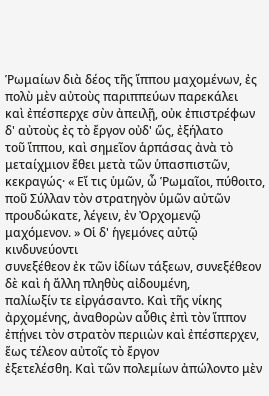Ῥωμαίων διὰ δέος τῆς ἵππου μαχομένων, ἐς πολὺ μὲν αὐτοὺς παριππεύων παρεκάλει
καὶ ἐπέσπερχε σὺν ἀπειλῇ, οὐκ ἐπιστρέφων δ' αὐτοὺς ἐς τὸ ἔργον οὐδ' ὥς, ἐξήλατο
τοῦ ἵππου, καὶ σημεῖον ἁρπάσας ἀνὰ τὸ μεταίχμιον ἔθει μετὰ τῶν ὑπασπιστῶν,
κεκραγώς· « Εἴ τις ὑμῶν, ὦ Ῥωμαῖοι, πύθοιτο, ποῦ Σύλλαν τὸν στρατηγὸν ὑμῶν αὐτῶν
προυδώκατε, λέγειν, ἐν Ὀρχομενῷ μαχόμενον. » Οἱ δ' ἡγεμόνες αὐτῷ κινδυνεύοντι
συνεξέθεον ἐκ τῶν ἰδίων τάξεων, συνεξέθεον δὲ καὶ ἡ ἄλλη πληθὺς αἰδουμένη,
παλίωξίν τε εἰργάσαντο. Καὶ τῆς νίκης ἀρχομένης, ἀναθορὼν αὖθις ἐπὶ τὸν ἵππον
ἐπῄνει τὸν στρατὸν περιιὼν καὶ ἐπέσπερχεν, ἕως τέλεον αὐτοῖς τὸ ἔργον
ἐξετελέσθη. Καὶ τῶν πολεμίων ἀπώλοντο μὲν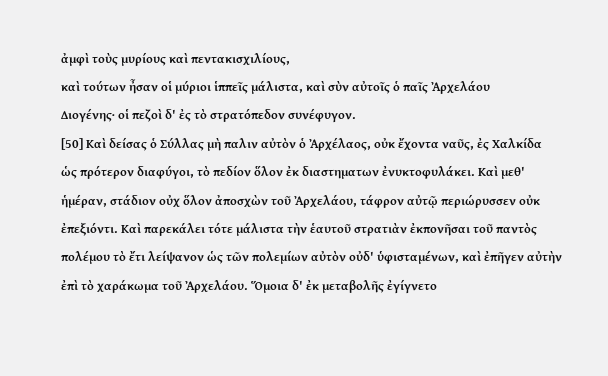ἀμφὶ τοὺς μυρίους καὶ πεντακισχιλίους,
καὶ τούτων ἦσαν οἱ μύριοι ἱππεῖς μάλιστα, καὶ σὺν αὐτοῖς ὁ παῖς Ἀρχελάου
Διογένης· οἱ πεζοὶ δ' ἐς τὸ στρατόπεδον συνέφυγον.
[50] Καὶ δείσας ὁ Σύλλας μὴ παλιν αὐτὸν ὁ Ἀρχέλαος, οὐκ ἔχοντα ναῦς, ἐς Χαλκίδα
ὡς πρότερον διαφύγοι, τὸ πεδίον ὅλον ἐκ διαστηματων ἐνυκτοφυλάκει. Καὶ μεθ'
ἡμέραν, στάδιον οὐχ ὅλον ἀποσχὼν τοῦ Ἀρχελάου, τάφρον αὐτῷ περιώρυσσεν οὐκ
ἐπεξιόντι. Καὶ παρεκάλει τότε μάλιστα τὴν ἑαυτοῦ στρατιὰν ἐκπονῆσαι τοῦ παντὸς
πολέμου τὸ ἔτι λείψανον ὡς τῶν πολεμίων αὐτὸν οὐδ' ὑφισταμένων, καὶ ἐπῆγεν αὐτὴν
ἐπὶ τὸ χαράκωμα τοῦ Ἀρχελάου. Ὅμοια δ' ἐκ μεταβολῆς ἐγίγνετο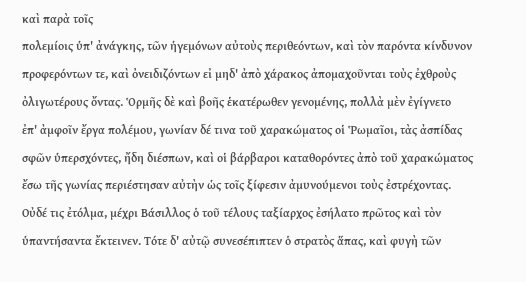καὶ παρὰ τοῖς
πολεμίοις ὑπ' ἀνάγκης, τῶν ἡγεμόνων αὐτοὺς περιθεόντων, καὶ τὸν παρόντα κίνδυνον
προφερόντων τε, καὶ ὀνειδιζόντων εἰ μηδ' ἀπὸ χάρακος ἀπομαχοῦνται τοὺς ἐχθροὺς
ὀλιγωτέρους ὄντας. Ὁρμῆς δὲ καὶ βοῆς ἑκατέρωθεν γενομένης, πολλὰ μὲν ἐγίγνετο
ἐπ' ἀμφοῖν ἔργα πολέμου, γωνίαν δέ τινα τοῦ χαρακώματος οἱ Ῥωμαῖοι, τὰς ἀσπίδας
σφῶν ὑπερσχόντες, ἤδη διέσπων, καὶ οἱ βάρβαροι καταθορόντες ἀπὸ τοῦ χαρακώματος
ἔσω τῆς γωνίας περιέστησαν αὐτὴν ὡς τοῖς ξίφεσιν ἀμυνούμενοι τοὺς ἐστρέχοντας.
Οὐδέ τις ἐτόλμα, μέχρι Βάσιλλος ὁ τοῦ τέλους ταξίαρχος ἐσήλατο πρῶτος καὶ τὸν
ὑπαντήσαντα ἔκτεινεν. Τότε δ' αὐτῷ συνεσέπιπτεν ὁ στρατὸς ἅπας, καὶ φυγὴ τῶν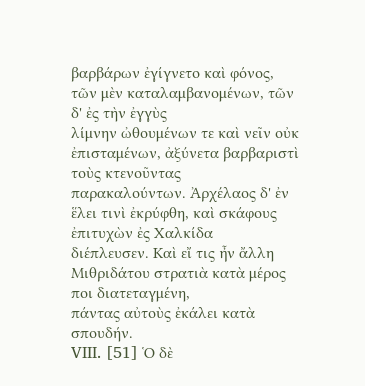βαρβάρων ἐγίγνετο καὶ φόνος, τῶν μὲν καταλαμβανομένων, τῶν δ' ἐς τὴν ἐγγὺς
λίμνην ὠθουμένων τε καὶ νεῖν οὐκ ἐπισταμένων, ἀξύνετα βαρβαριστὶ τοὺς κτενοῦντας
παρακαλούντων. Ἀρχέλαος δ' ἐν ἕλει τινὶ ἐκρύφθη, καὶ σκάφους ἐπιτυχὼν ἐς Χαλκίδα
διέπλευσεν. Καὶ εἴ τις ἦν ἄλλη Μιθριδάτου στρατιὰ κατὰ μέρος ποι διατεταγμένη,
πάντας αὐτοὺς ἐκάλει κατὰ σπουδήν.
VIII. [51] Ὁ δὲ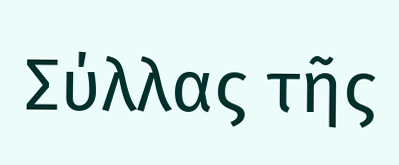Σύλλας τῆς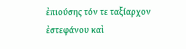ἐπιούσης τόν τε ταξίαρχον ἐστεφάνου καὶ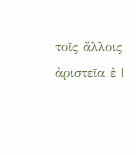τοῖς ἄλλοις ἀριστεῖα ἐ |